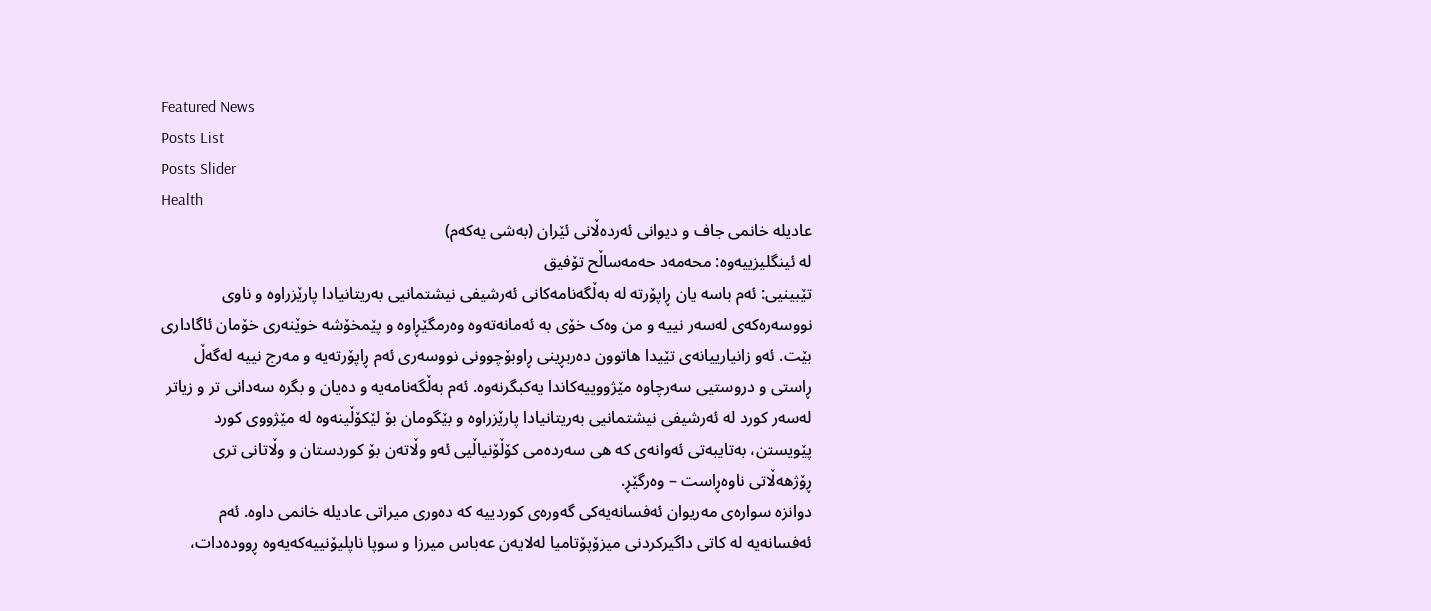Featured News
Posts List
Posts Slider
Health
عادیلە خانمی جاف و دیوانی ئەردەڵانی ئێران (بەشی یەکەم)
لە ئینگلیزییەوە: محەمەد حەمەساڵح تۆفیق
تێبینیی: ئەم باسە یان ڕاپۆرتە لە بەڵگەنامەکانی ئەرشیفی نیشتمانیی بەریتانیادا پارێزراوە و ناوی نووسەرەکەی لەسەر نییە و من وەک خۆی بە ئەمانەتەوە وەرمگێڕاوە و پێمخۆشە خوێنەری خۆمان ئاگاداری بێت. ئەو زانیارییانەی تێیدا هاتوون دەربڕینی ڕاوبۆچوونی نووسەری ئەم ڕاپۆرتەیە و مەرج نییە لەگەڵ ڕاستی و دروستیی سەرچاوە مێژووییەکاندا یەکبگرنەوە. ئەم بەڵگەنامەیە و دەیان و بگرە سەدانی تر و زیاتر لەسەر کورد لە ئەرشیفی نیشتمانیی بەریتانیادا پارێزراوە و بێگومان بۆ لێکۆڵینەوە لە مێژووی کورد پێویستن، بەتایبەتی ئەوانەی کە هی سەردەمی کۆڵۆنیاڵیی ئەو وڵاتەن بۆ کوردستان و وڵاتانی تری ڕۆژهەڵاتی ناوەڕاست – وەرگێڕ.
دوانزە سوارەی مەریوان ئەفسانەیەکی گەورەی کوردییە کە دەوری میراتی عادیلە خانمی داوە. ئەم ئەفسانەیە لە کاتی داگیرکردنی میزۆپۆتامیا لەلایەن عەباس میرزا و سوپا ناپلیۆنییەکەیەوە ڕوودەدات،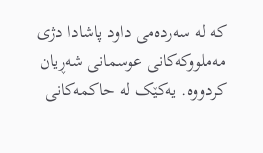کە لە سەردەمی داود پاشادا دژی مەملووکەکانی عوسمانی شەڕیان کردووە. یەکێک لە حاکمەکانی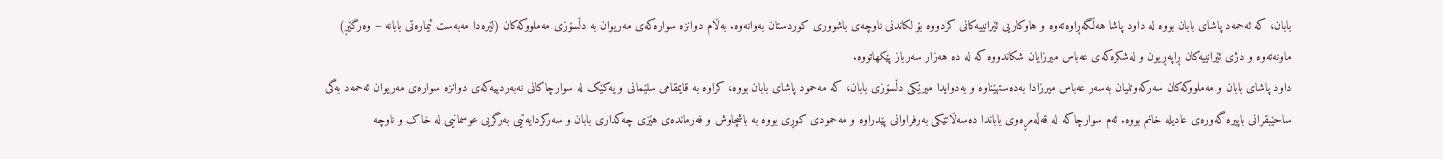بابان، کە ئەحمەد پاشای بابان بووە لە داود پاشا هەڵگەڕاوەتەوە و هاوکاریی ئێرانییەکانی کردووە بۆ لکاندنی ناوچەی باشووری کوردستان بەوانەوە. بەڵام دوانزە سوارەکەی مەریوان بە دڵسۆزی مەملووکەکان (لێرەدا مەبەست ئیمارەتی بابانە – وەرگێڕ) ماونەتەوە و دژی ئێرانییەکان ڕاپەڕیون و لەشکرەکەی عەباس میرزایان شکاندووە کە لە دە هەزار سەرباز پێکهاتووە.
داود پاشای بابان و مەملووکەکان سەرکەوتنیان بەسەر عەباس میرزادا بەدەستهێناوە و بەدوایدا میرێکی دڵسۆزی بابان، کە مەحمود پاشای بابان بووە، کراوە بە قایمقامی سلێمانی و یەکێک لە سوارچاکانی نەبەردییەکەی دوانزە سوارەی مەریوان ئەحمەد بەگی ساحێبقرانی باپیرە گەورەی عادیلە خانم بووە. ئەم سوارچاکە لە قەڵەمڕەوی باباندا دەسەڵاتێکی بەرفراوانی پێدراوە و مەحمودی کوڕی بووە بە باشچاوش و فەرماندەی هێزی چەکداری بابان و سەرکردایەتیی بەرگریی عوسمانیی لە خاک و ناوچە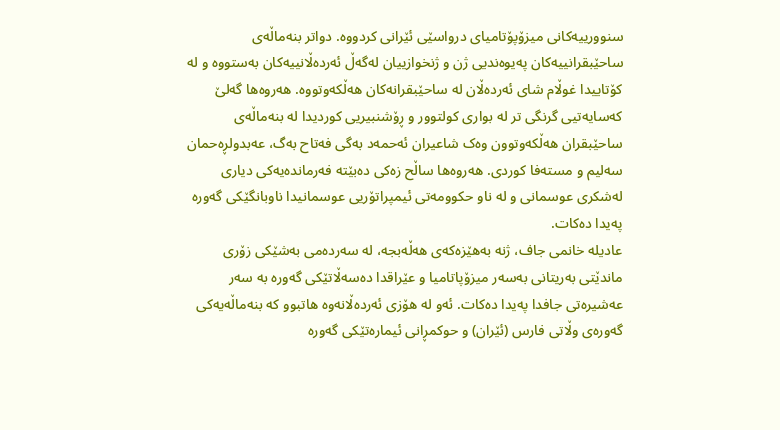سنوورییەکانی میزۆپۆتامیای درواسێی ئێرانی کردووە. دواتر بنەماڵەی ساحێبقرانییەکان پەیوەندیی ژن و ژنخوازییان لەگەڵ ئەردەڵانییەکان بەستووە و لە کۆتاییدا غوڵام شای ئەردەڵان لە ساحێبقرانەکان هەڵکەوتووە. هەروەها گەلێ کەسایەتیی گرنگی تر لە بواری کولتوور و ڕۆشنبیریی کوردیدا لە بنەماڵەی ساحێبقران هەڵکەوتوون وەک شاعیران ئەحمەد بەگی فەتاح بەگ، عەبدولڕەحمان سەلیم و مستەفا کوردی. هەروەها ساڵح زەکی دەبێتە فەرماندەیەکی دیاری لەشکری عوسمانی و لە ناو حکوومەتی ئیمپراتۆریی عوسمانیدا ناوبانگێکی گەورە پەیدا دەکات.
عادیلە خانمی جاف، ژنە بەهێزەکەی هەڵەبجە، لە سەردەمی بەشێکی زۆری ماندێتی بەریتانی بەسەر میزۆپاتامیا و عێراقدا دەسەڵاتێکی گەورە بە سەر عەشیرەتی جافدا پەیدا دەکات. ئەو لە هۆزی ئەردەڵانەوە هاتبوو کە بنەماڵەیەکی گەورەی وڵاتی فارس (ئێران) و حوکمڕانی ئیمارەتێکی گەورە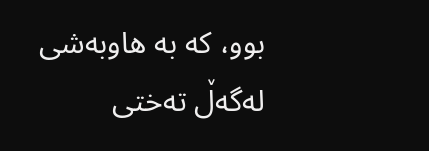بوو، کە بە هاوبەشی لەگەڵ تەختی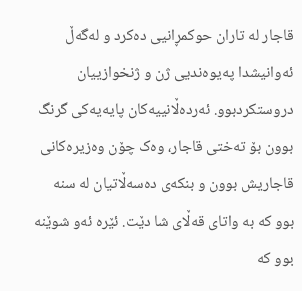قاجار لە تاران حوکمڕانیی دەکرد و لەگەڵ ئەوانیشدا پەیوەندیی ژن و ژنخوازییان دروستکردبوو. ئەردەڵانییەکان پایەیەکی گرنگ بوون بۆ تەختی قاجار، وەک چۆن وەزیرەکانی قاجاریش بوون و بنکەی دەسەڵاتیان لە سنە بوو کە بە واتای قەڵای شا دێت. ئێرە ئەو شوێنە بوو کە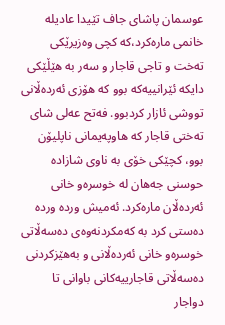عوسمان پاشای جاف تێیدا عادیلە خانمی مارەکرد،کە کچی وەزیرێکی تەخت و تاجی قاجار و سەر بە هێڵێکی دایکە ئێرانییەکە بوو کە هۆزی ئەردەڵانی تووشی ئازار کردبوو. فەتح عەلی شای تەختی قاجار کە هاوپەیمانی ناپلیۆن بوو، کچێکی خۆی بە ناوی شازادە حوسنی جەهان لە خوسرەو خانی ئەردەڵان مارەکرد. ئەمیش وردە وردە دەستی کرد بە کەمکردنەوەی دەسەڵاتی خوسرەو خانی ئەردەڵانی و بەهێزکردنی دەسەڵاتی قاجارییەکانی باوانی تا دواجار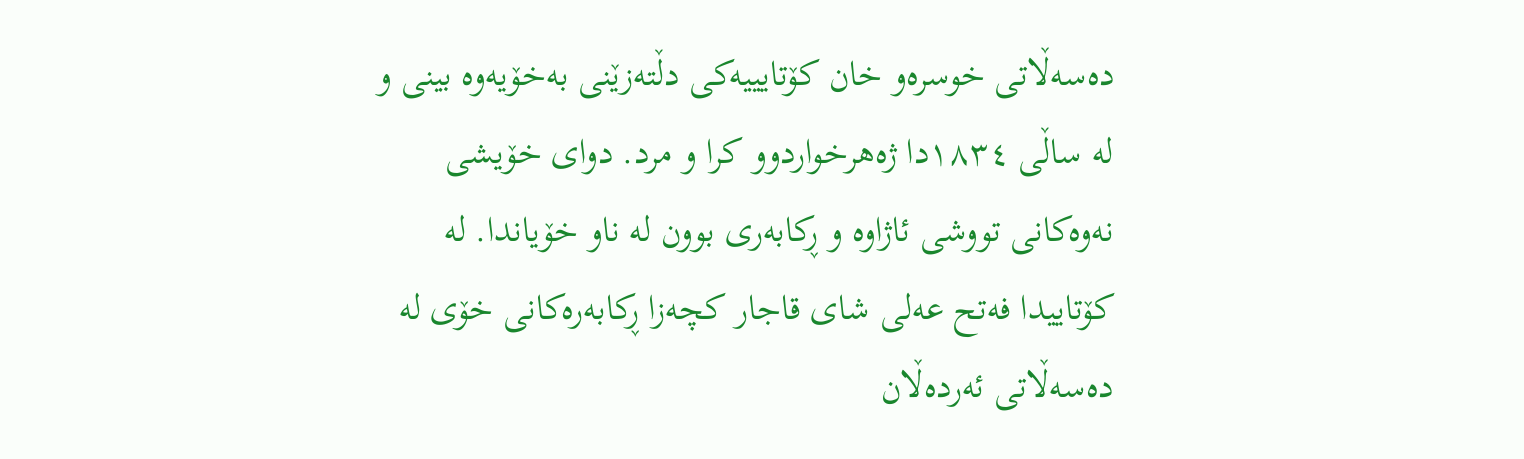دەسەڵاتی خوسرەو خان کۆتایییەکی دڵتەزێنی بەخۆیەوە بینی و لە ساڵی ١٨٣٤دا ژەهرخواردوو کرا و مرد. دوای خۆیشی نەوەکانی تووشی ئاژاوە و ڕکابەری بوون لە ناو خۆیاندا. لە کۆتاییدا فەتح عەلی شای قاجار کچەزا ڕکابەرەکانی خۆی لە دەسەڵاتی ئەردەڵان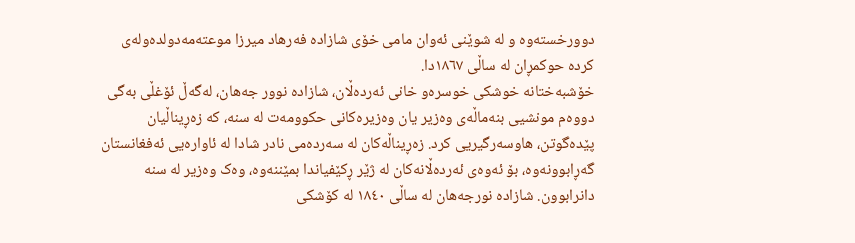دوورخستەوە و لە شوێنی ئەوان مامی خۆی شازادە فەرهاد میرزا موعتەمەدولدەولەی کردە حوکمڕان لە ساڵی ١٨٦٧دا.
خۆشبەختانە خوشکی خوسرەو خانی ئەردەڵان، شازادە نوور جەهان، لەگەڵ ئۆغڵی بەگی دووەم مونشیی بنەماڵەی وەزیر یان وەزیرەکانی حکوومەت لە سنە، کە زەڕیناڵیان پێدەگوتن، هاوسەرگیریی کرد. زەڕیناڵەکان لە سەردەمی نادر شادا لە ئاوارەیی ئەفغانستان گەڕابوونەوە، بۆ ئەوەی ئەردەڵانەکان لە ژێر ڕکێفیاندا بمێننەوە، وەک وەزیر لە سنە دانرابوون. شازادە نورجەهان لە ساڵی ١٨٤٠ لە کۆشکی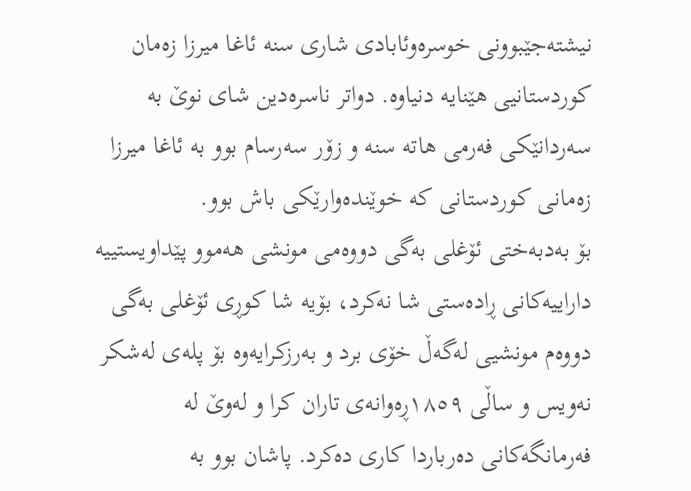نیشتەجێبوونی خوسرەوئابادی شاری سنە ئاغا میرزا زەمان کوردستانیی هێنایە دنیاوە. دواتر ناسرەدین شای نوێ بە سەردانێکی فەرمی هاتە سنە و زۆر سەرسام بوو بە ئاغا میرزا زەمانی کوردستانی کە خوێندەوارێکی باش بوو.
بۆ بەدبەختی ئۆغلی بەگی دووەمی مونشی هەموو پێداویستییە داراییەکانی ڕادەستی شا نەکرد، بۆیە شا کوڕی ئۆغلی بەگی دووەم مونشیی لەگەڵ خۆی برد و بەرزکرایەوە بۆ پلەی لەشکر نەویس و ساڵی ١٨٥٩ڕەوانەی تاران کرا و لەوێ لە فەرمانگەکانی دەرباردا کاری دەکرد. پاشان بوو بە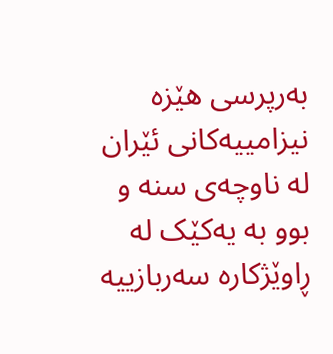بەرپرسی هێزە نیزامییەکانی ئێران لە ناوچەی سنە و بوو بە یەکێک لە ڕاوێژکارە سەربازییە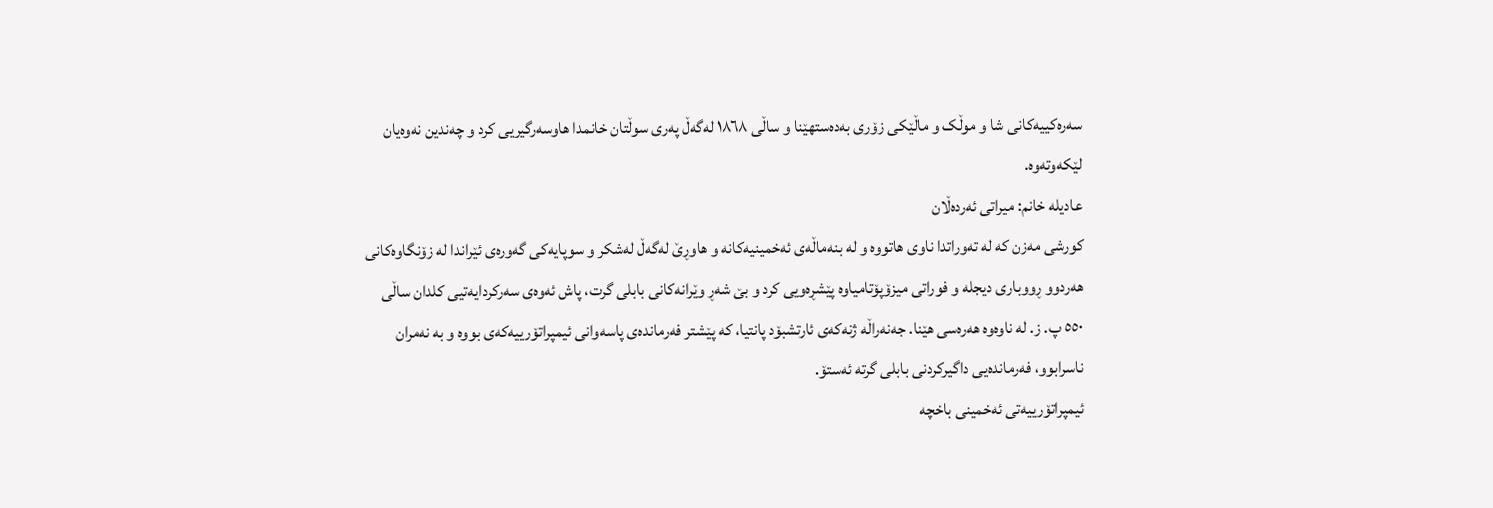سەرەکییەکانی شا و موڵک و ماڵێکی زۆری بەدەستهێنا و ساڵی ١٨٦٨ لەگەڵ پەری سوڵتان خانمدا هاوسەرگیریی کرد و چەندین نەوەیان لێکەوتەوە.
عادیلە خانم: میراتی ئەردەڵان
کورشی مەزن کە لە تەوراتدا ناوی هاتووە و لە بنەماڵەی ئەخمینیەکانە و هاوڕێ لەگەڵ لەشکر و سوپایەکی گەورەی ئێراندا لە زۆنگاوەکانی هەردوو ڕووباری دیجلە و فوراتی میزۆپۆتامیاوە پێشڕەویی کرد و بێ شەڕ وێرانەکانی بابلی گرت، پاش ئەوەی سەرکردایەتیی کلدان ساڵی ٥٥٠ پ. ز. لە ناوەوە هەرەسی هێنا. جەنەراڵە ژنەکەی ئارتشبۆد پانتیا، کە پێشتر فەرماندەی پاسەوانی ئیمپراتۆرییەکەی بووە و بە نەمران ناسرابوو، فەرماندەیی داگیرکردنی بابلی گرتە ئەستۆ.
ئیمپراتۆرییەتی ئەخمینی باخچە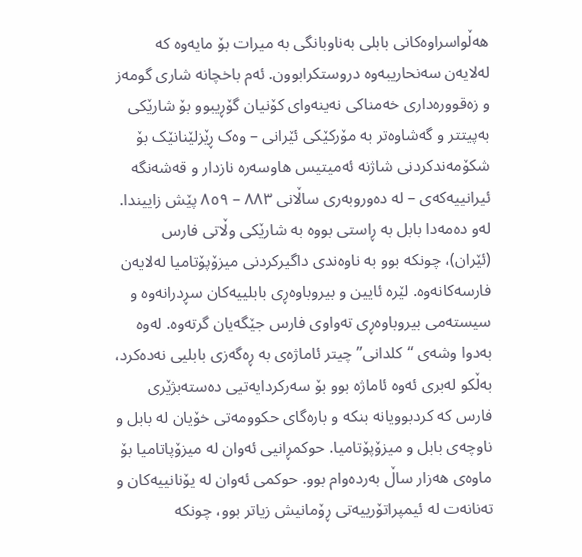هەڵواسراوەکانی بابلی بەناوبانگی بە میرات بۆ مایەوە کە لەلایەن سەنحاریبەوە دروستکرابوون. ئەم باخچانە شاری گومەز و زەقوورەداری خەمناکی نەینەوای کۆنیان گۆڕیبوو بۆ شارێکی بەپیتتر و گەشاوەتر بە مۆرکێکی ئێرانی – وەک ڕێزلێنانێک بۆ شکۆمەندکردنی شاژنە ئەمیتیس هاوسەرە نازدار و قەشەنگە ئیرانییەکەی – لە دەوروبەری ساڵانی ٨٨٣ – ٨٥٩ پێش زاییندا. لەو دەمەدا بابل بە ڕاستی بووە بە شارێکی وڵاتی فارس (ئێران)، چونکە بوو بە ناوەندی داگیرکردنی میزۆپۆتامیا لەلایەن فارسەکانەوە. لێرە ئایین و بیروباوەڕی بابلییەکان سڕدرانەوە و سیستەمی بیروباوەڕی تەواوی فارس جێگەیان گرتەوە. لەوە بەدوا وشەی “کلدانی” چیتر ئاماژەی بە ڕەگەزی بابلیی نەدەکرد، بەڵکو لەبری ئەوە ئاماژە بوو بۆ سەرکردایەتیی دەستەبژێری فارس کە کردبوویانە بنکە و بارەگای حکوومەتی خۆیان لە بابل و ناوچەی بابل و میزۆپۆتامیا. حوکمڕانیی ئەوان لە میزۆپاتامیا بۆ ماوەی هەزار ساڵ بەردەوام بوو. حوکمی ئەوان لە یۆنانییەکان و تەنانەت لە ئیمپراتۆرییەتی ڕۆمانیش زیاتر بوو، چونکە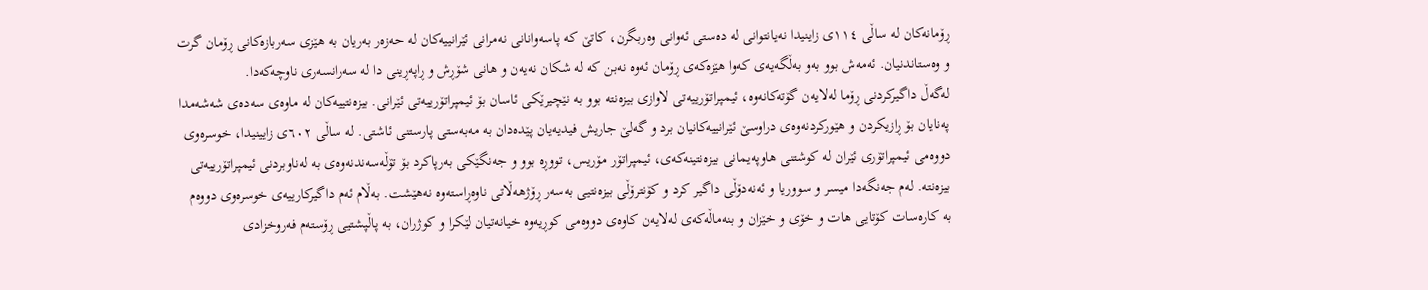ڕۆمانەکان لە ساڵی ١١٤ی زاینیدا نەیانتوانی لە دەستی ئەوانی وەربگرن، کاتێ کە پاسەوانانی نەمرانی ئێرانییەکان لە حەزەر بەریان بە هێزی سەربازەکانی ڕۆمان گرت و وەستاندنیان. ئەمەش بوو بەو بەڵگەیەی کەوا هێزەکەی ڕۆمان ئەوە نەبن کە لە شکان نەیەن و هانی شۆڕش و ڕاپەڕینی دا لە سەرانسەری ناوچەکەدا.
لەگەڵ داگیرکردنی ڕۆما لەلایەن گۆتەکانەوە، ئیمپراتۆرییەتی لاوازی بیزەنتە بوو بە نێچیرێکی ئاسان بۆ ئیمپراتۆرییەتی ئێرانی. بیزەنتییەکان لە ماوەی سەدەی شەشەمدا پەنایان بۆ ڕازیکردن و هێورکردنەوەی دراوسێ ئێرانییەکانیان برد و گەلێ جاریش فیدیەیان پێدەدان بە مەبەستی پارستنی ئاشتی. لە ساڵی ٦٠٢ی زایینیدا، خوسرەوی دووەمی ئیمپراتۆری ئێران لە کوشتنی هاوپەیمانی بیزەنتینەکەی، ئیمپراتۆر مۆریس، تووڕە بوو و جەنگێکی بەرپاکرد بۆ تۆڵەسەندنەوەی بە لەناوبردنی ئیمپراتۆرییەتی بیزەنتە. لەم جەنگەدا میسر و سووریا و ئەنەدۆڵی داگیر کرد و کۆنترۆڵی بیزەنتیی بەسەر ڕۆژهەڵاتی ناوەڕاستەوە نەهێشت. بەڵام ئەم داگیرکارییەی خوسرەوی دووەم بە کارەسات کۆتایی هات و خۆی و خێزان و بنەماڵەکەی لەلایەن کاوەی دووەمی کوڕیەوە خیانەتیان لێکرا و کوژران، بە پاڵپشتیی ڕۆستەم فەروخزادی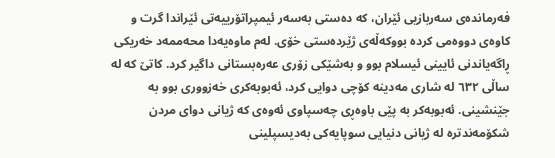فەرماندەی سەربازیی ئێران، کە دەستی بەسەر ئیمپراتۆرییەتی ئێراندا گرت و کاوەی دووەمی کردە بووکەڵەی ژێردەستی خۆی. لەم ماوەیەدا محەممەد خەریکی ڕاگەیاندنی ئایینی ئیسلام بوو و بەشێکی زۆری عەرەبستانی داگیر کرد. کاتێ کە لە ساڵی ٦٣٢ لە شاری مەدینە کۆچی دوایی کرد، ئەبوبەکری خەزووری بوو بە جێنشینی. ئەبوبەکر بە پێی باوەڕی چەسپاوی ئەوەی کە ژیانی دوای مردن شکۆمەندترە لە ژیانی دنیایی سوپایەکی بەدیسپلینی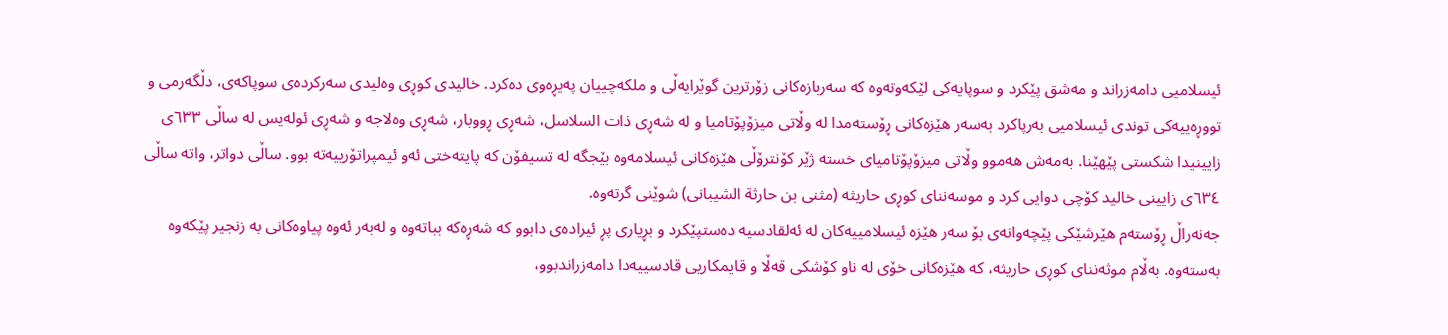ئیسلامیی دامەزراند و مەشق پێکرد و سوپایەکی لێکەوتەوە کە سەربازەکانی زۆرترین گوێرایەڵی و ملکەچییان پەیڕەوی دەکرد. خالیدی کوڕی وەلیدی سەرکردەی سوپاکەی، دڵگەرمی و تووڕەییەکی توندی ئیسلامیی بەرپاکرد بەسەر هێزەکانی ڕۆستەمدا لە وڵاتی میزۆپۆتامیا و لە شەڕی ذات السلاسل، شەڕی ڕووبار، شەڕی وەلاجە و شەڕی ئولەیس لە ساڵی ٦٣٣ی زایینیدا شکستی پێهێنا. بەمەش هەموو وڵاتی میزۆپۆتامیای خستە ژێر کۆنترۆڵی هێزەکانی ئیسلامەوە بێجگە لە تسیفۆن کە پایتەختی ئەو ئیمپراتۆرییەتە بوو. ساڵی دواتر، واتە ساڵی ٦٣٤ی زایینی خالید کۆچی دوایی کرد و موسەننای کوڕی حاریثە (مثنی بن حارثة الشیبانی) شوێنی گرتەوە.
جەنەراڵ ڕۆستەم هێرشێکی پێچەوانەی بۆ سەر هێزە ئیسلامییەکان لە ئەلقادسیە دەستپێکرد و بڕیاری پڕ ئیرادەی دابوو کە شەڕەکە بباتەوە و لەبەر ئەوە پیاوەکانی بە زنجیر پێکەوە بەستەوە. بەڵام موثەننای کوڕی حاریثە، کە هێزەکانی خۆی لە ناو کۆشکی قەڵا و قایمکاریی قادسییەدا دامەزراندبوو،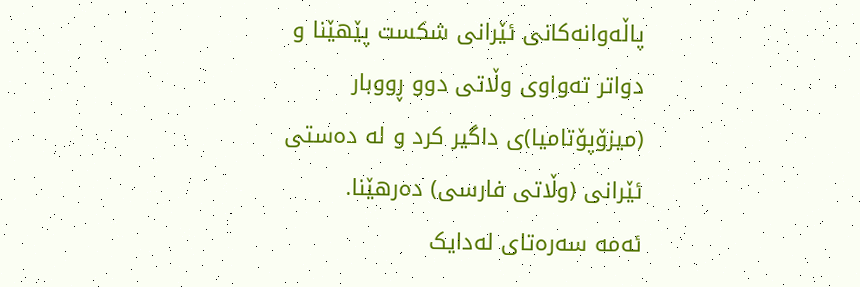پاڵەوانەکانی ئێرانی شکست پێهێنا و دواتر تەواوی وڵاتی دوو ڕووبار (میزۆپۆتامیا)ی داگیر کرد و لە دەستی ئێرانی (وڵاتی فارسی) دەرهێنا.
ئەمە سەرەتای لەدایک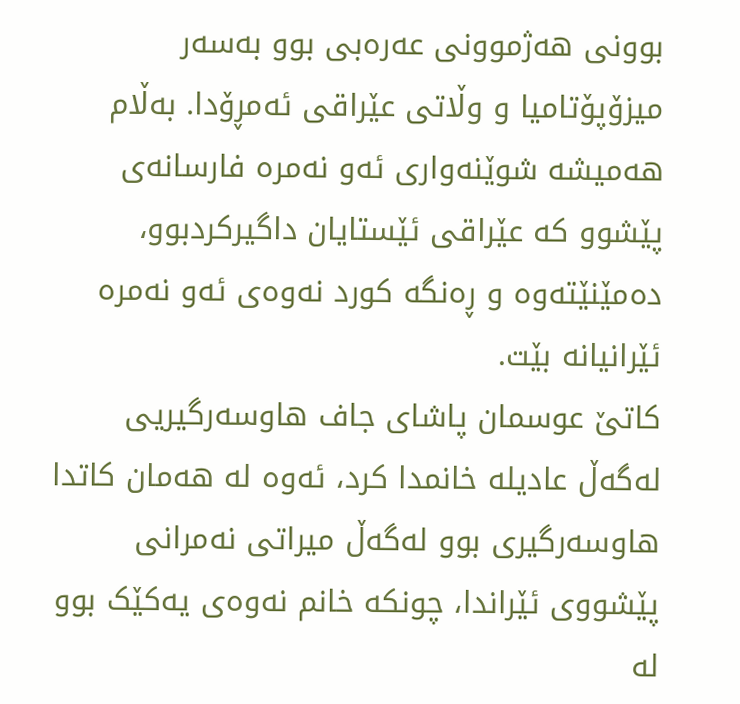بوونی هەژموونی عەرەبی بوو بەسەر میزۆپۆتامیا و وڵاتی عێراقی ئەمڕۆدا. بەڵام هەمیشە شوێنەواری ئەو نەمرە فارسانەی پێشوو کە عێراقی ئێستایان داگیرکردبوو، دەمێنێتەوە و ڕەنگە کورد نەوەی ئەو نەمرە ئێرانیانە بێت.
کاتێ عوسمان پاشای جاف هاوسەرگیریی لەگەڵ عادیلە خانمدا کرد، ئەوە لە هەمان کاتدا هاوسەرگیری بوو لەگەڵ میراتی نەمرانی پێشووی ئێراندا، چونکە خانم نەوەی یەکێک بوو لە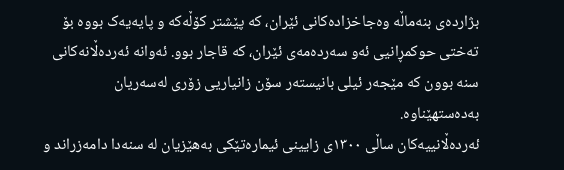بژاردەی بنەماڵە وەجاخزادەکانی ئێران، کە پێشتر کۆڵەکە و پایەیەک بووە بۆ تەختی حوکمڕانیی ئەو سەردەمەی ئێران، کە قاجار بوو. ئەوانە ئەردەڵانەکانی سنە بوون کە مێجەر ئیلی بانیستەر سۆن زانیاریی زۆری لەسەریان بەدەستهێناوە.
ئەردەڵانییەکان ساڵی ١٣٠٠ی زایینی ئیمارەتێکی بەهێزیان لە سنەدا دامەزراند و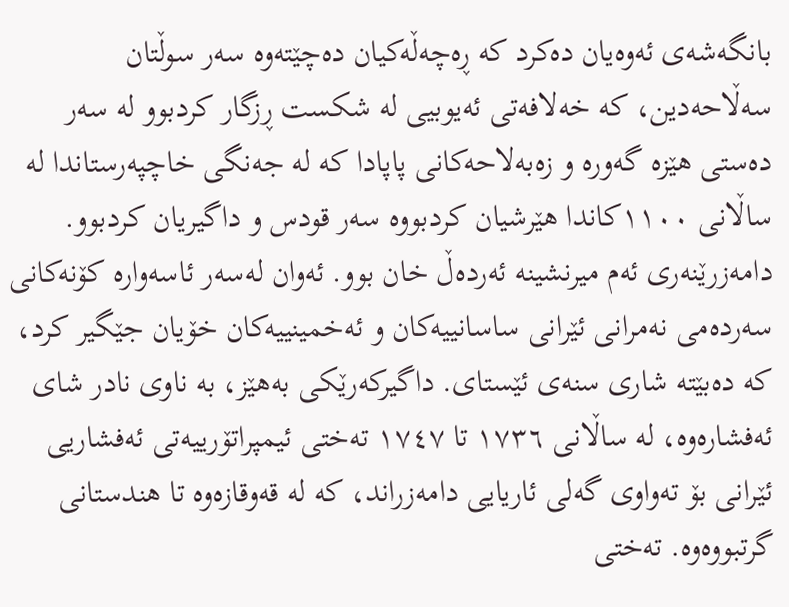بانگەشەی ئەوەیان دەکرد کە ڕەچەڵەکیان دەچێتەوە سەر سوڵتان سەڵاحەدین، کە خەلافەتی ئەیوبیی لە شکست ڕزگار کردبوو لە سەر دەستی هێزە گەورە و زەبەلاحەکانی پاپادا کە لە جەنگی خاچپەرستاندا لە ساڵانی ١١٠٠کاندا هێرشیان کردبووە سەر قودس و داگیریان کردبوو. دامەزرێنەری ئەم میرنشینە ئەردەڵ خان بوو. ئەوان لەسەر ئاسەوارە کۆنەکانی سەردەمی نەمرانی ئێرانی ساسانییەکان و ئەخمینییەکان خۆیان جێگیر کرد، کە دەبێتە شاری سنەی ئێستای. داگیرکەرێکی بەهێز، بە ناوی نادر شای ئەفشارەوە، لە ساڵانی ١٧٣٦ تا ١٧٤٧ تەختی ئیمپراتۆرییەتی ئەفشاریی ئێرانی بۆ تەواوی گەلی ئاریایی دامەزراند، کە لە قەوقازەوە تا هندستانی گرتبووەوە. تەختی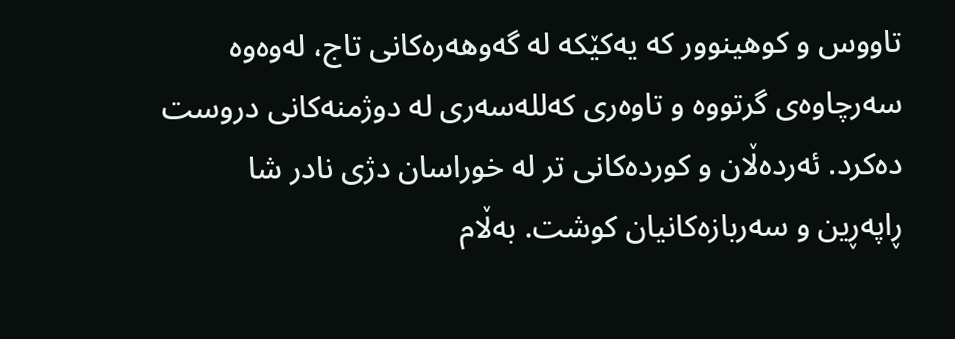تاووس و کوهینوور کە یەکێکە لە گەوهەرەکانی تاج، لەوەوە سەرچاوەی گرتووە و تاوەری کەللەسەری لە دوژمنەکانی دروست دەکرد. ئەردەڵان و کوردەکانی تر لە خوراسان دژی نادر شا ڕاپەڕین و سەربازەکانیان کوشت. بەڵام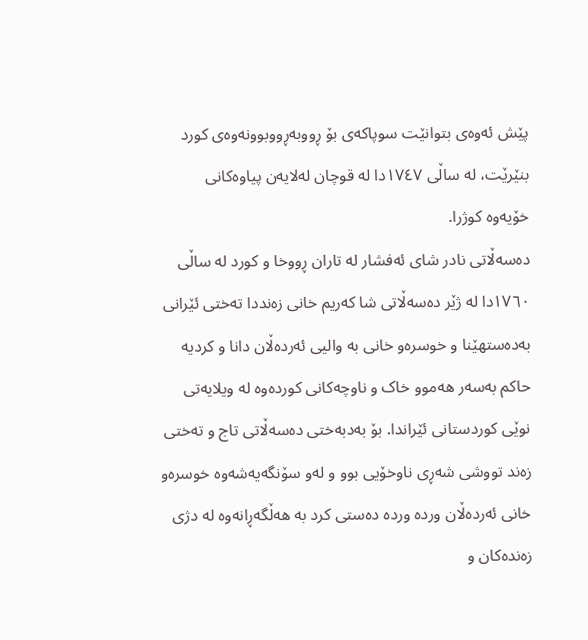پێش ئەوەی بتوانێت سوپاکەی بۆ ڕووبەڕووبوونەوەی کورد بنێرێت، لە ساڵی ١٧٤٧دا لە قوچان لەلایەن پیاوەکانی خۆیەوە کوژرا.
دەسەڵاتی نادر شای ئەفشار لە تاران ڕووخا و کورد لە ساڵی ١٧٦٠دا لە ژێر دەسەڵاتی شا کەریم خانی زەنددا تەختی ئێرانی بەدەستهێنا و خوسرەو خانی بە والیی ئەردەڵان دانا و کردیە حاکم بەسەر هەموو خاک و ناوچەکانی کوردەوە لە ویلایەتی نوێی کوردستانی ئێراندا. بۆ بەدبەختی دەسەڵاتی تاج و تەختی زەند تووشی شەڕی ناوخۆیی بوو و لەو سۆنگەیەشەوە خوسرەو خانی ئەردەڵان وردە وردە دەستی کرد بە هەڵگەڕانەوە لە دژی زەندەکان و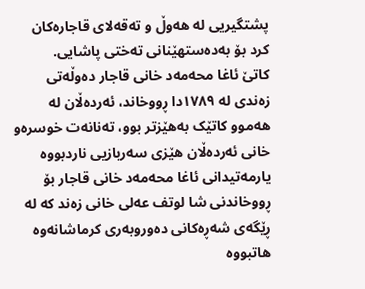پشتگیریی لە هەوڵ و تەقەلای قاجارەکان کرد بۆ بەدەستهێنانی تەختی پاشایی.
کاتێ ئاغا محەمەد خانی قاجار دەوڵەتی زەندی لە ١٧٨٩دا ڕووخاند، ئەردەڵان لە هەموو کاتێک بەهێزتر بوو، تەنانەت خوسرەو خانی ئەردەڵان هێزی سەربازیی ناردبووە یارمەتیدانی ئاغا محەمەد خانی قاجار بۆ ڕووخاندنی شا لوتف عەلی خانی زەند کە لە ڕێگەی شەڕەکانی دەوروبەری کرماشانەوە هاتبووە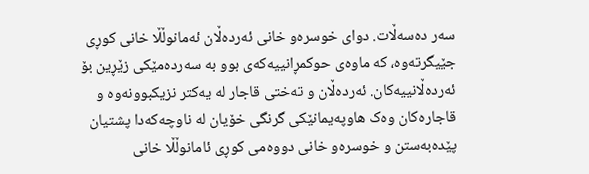سەر دەسەڵات. دوای خوسرەو خانی ئەردەڵان ئەمانوڵڵا خانی کوڕی جێیگرتەوە، کە ماوەی حوکمڕانییەکەی بوو بە سەردەمێکی زێڕین بۆ ئەردەڵانییەکان. ئەردەڵان و تەختی قاجار لە یەکتر نزیکبوونەوە و قاجارەکان وەک هاوپەیمانێکی گرنگی خۆیان لە ناوچەکەدا پشتیان پێدەبەستن و خوسرەو خانی دووەمی کوڕی ئامانوڵڵا خانی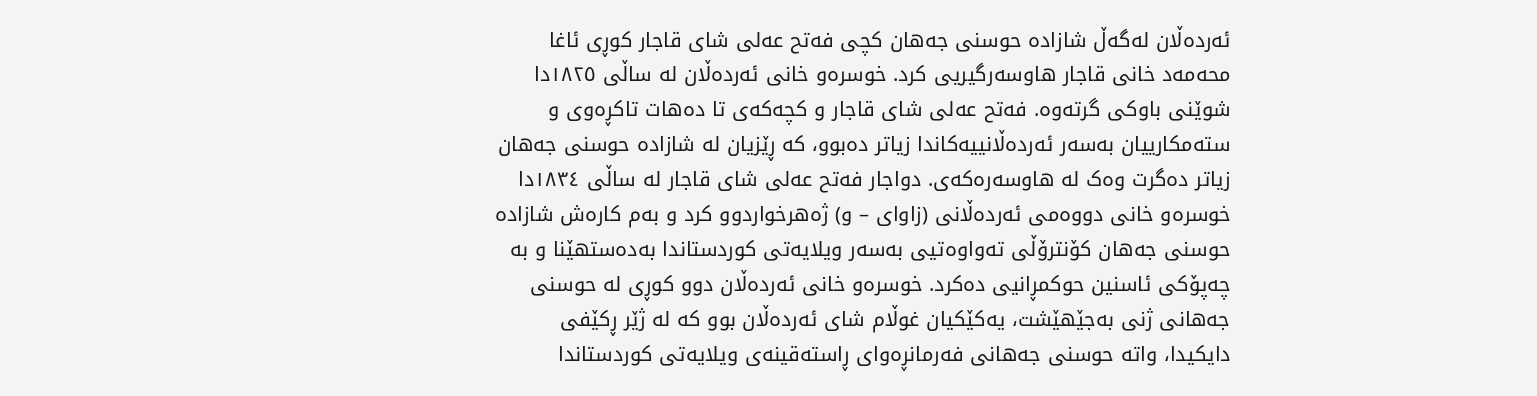ئەردەڵان لەگەڵ شازادە حوسنی جەهان کچی فەتح عەلی شای قاجار کوڕی ئاغا محەمەد خانی قاجار هاوسەرگیریی کرد. خوسرەو خانی ئەردەڵان لە ساڵی ١٨٢٥دا شوێنی باوکی گرتەوە. فەتح عەلی شای قاجار و کچەکەی تا دەهات تاکڕەوی و ستەمکارییان بەسەر ئەردەڵانییەکاندا زیاتر دەبوو، کە ڕێزیان لە شازادە حوسنی جەهان زیاتر دەگرت وەک لە هاوسەرەکەی. دواجار فەتح عەلی شای قاجار لە ساڵی ١٨٣٤دا خوسرەو خانی دووەمی ئەردەڵانی (زاوای – و) ژەهرخواردوو کرد و بەم کارەش شازادە حوسنی جەهان کۆنترۆڵی تەواوەتیی بەسەر ویلایەتی کوردستاندا بەدەستهێنا و بە چەپۆکی ئاسنین حوکمڕانیی دەکرد. خوسرەو خانی ئەردەڵان دوو کوڕی لە حوسنی جەهانی ژنی بەجێهێشت، یەکێکیان غوڵام شای ئەردەڵان بوو کە لە ژێر ڕکێفی دایکیدا، واتە حوسنی جەهانی فەرمانڕەوای ڕاستەقینەی ویلایەتی کوردستاندا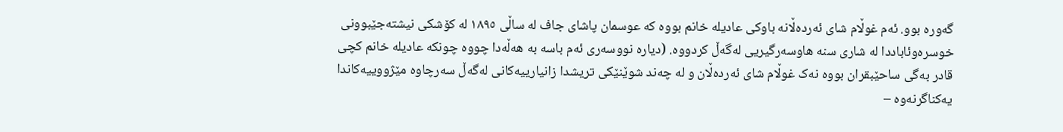گەورە بوو. ئەم غوڵام شای ئەردەڵانە باوکی عادیلە خانم بووە کە عوسمان پاشای جاف لە ساڵی ١٨٩٥ لە کۆشکی نیشتەجێبوونی خوسرەوئاباددا لە شاری سنە هاوسەرگیریی لەگەڵ کردووە. (دیارە نووسەری ئەم باسە بە هەڵەدا چووە چونکە عادیلە خانم کچی قادر بەگی ساحێبقران بووە نەک غوڵام شای ئەردەڵان و لە چەند شوێنێکی تریشدا زانیارییەکانی لەگەڵ سەرچاوە مێژووییەکاندا یەکناگرنەوە –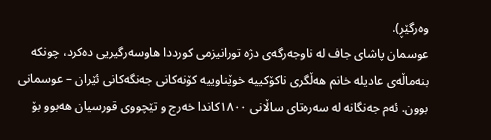وەرگێڕ).
عوسمان پاشای جاف لە ناوجەرگەی دژە تورانیزمی کورددا هاوسەرگیریی دەکرد، چونکە بنەماڵەی عادیلە خانم هەڵگری ناکۆکییە خوێناوییە کۆنەکانی جەنگەکانی ئێران – عوسمانی بوون. ئەم جەنگانە لە سەرەتای ساڵانی ١٨٠٠کاندا خەرج و تێچووی قورسیان هەبوو بۆ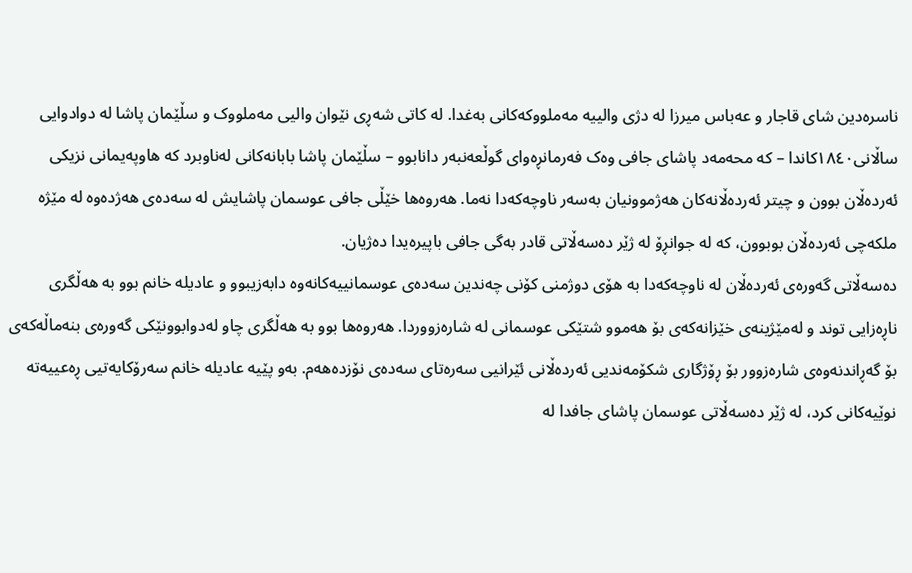ناسرەدین شای قاجار و عەباس میرزا لە دژی والییە مەملووکەکانی بەغدا. لە کاتی شەڕی نێوان والیی مەملووک و سڵێمان پاشا لە دوادوایی ساڵانی١٨٤٠کاندا – کە محەمەد پاشای جافی وەک فەرمانڕەوای گوڵعەنبەر دانابوو – سڵێمان پاشا بابانەکانی لەناوبرد کە هاوپەیمانی نزیکی ئەردەڵان بوون و چیتر ئەردەڵانەکان هەژموونیان بەسەر ناوچەکەدا نەما. هەروەها خێڵی جافی عوسمان پاشایش لە سەدەی هەژدەوە لە مێژە ملکەچی ئەردەڵان بوبوون، کە لە جوانڕۆ لە ژێر دەسەڵاتی قادر بەگی جافی باپیرەیدا دەژیان.
دەسەڵاتی گەورەی ئەردەڵان لە ناوچەکەدا بە هۆی دوژمنی کۆنی چەندین سەدەی عوسمانییەکانەوە دابەزیبوو و عادیلە خانم بوو بە هەڵگری ناڕەزایی توند و لەمێژینەی خێزانەکەی بۆ هەموو شتێکی عوسمانی لە شارەزووردا. هەروەها بوو بە هەڵگری چاو لەدوابوونێکی گەورەی بنەماڵەکەی بۆ گەڕاندنەوەی شارەزوور بۆ ڕۆژگاری شکۆمەندیی ئەردەڵانی ئێرانیی سەرەتای سەدەی نۆزدەهەم. بەو پێیە عادیلە خانم سەرۆکایەتیی ڕەعییەتە نوێیەکانی کرد، لە ژێر دەسەڵاتی عوسمان پاشای جافدا لە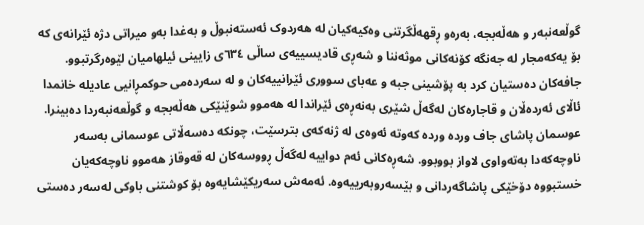گوڵعەنبەر و هەڵەبجە، بەرەو ڕقهەڵگرتنی وەکیەکیان لە هەردوک ئەستەنبوڵ و بەغدا بەو میراتی دژە ئێرانەی کە بۆ یەکەمجار لە جەنگە کۆنەکانی موثەننا و شەڕی قادیسییەی ساڵی ٦٣٤ی زایینی ئیلهامیان لێوەرگرتبوو.
جافەکان دەستیان کرد بە پۆشینی جبە و عەبای سووری ئێرانییەکان و لە سەردەمی حوکمڕانیی عادیلە خانمدا ئاڵای ئەردەڵان و قاجارەکان لەگەڵ شێری بەنەڕەی ئێراندا لە هەموو شوێنێکی هەڵەبجە و گوڵعەنبەردا دەبینرا. عوسمان پاشای جاف وردە وردە کەوتە ئەوەی لە ژنەکەی بترسێت، چونکە دەسەڵاتی عوسمانی بەسەر ناوچەکەدا بەتەواوی لاواز بووبوو. شەڕەکانی ئەم دواییە لەگەڵ ڕووسەکان لە قەوقاز هەموو ناوچەکەیان خستبووە دۆخێکی پاشاگەردانی و بێسەروبەرییەوە. ئەمەش سەریکێشایەوە بۆ کوشتنی باوکی لەسەر دەستی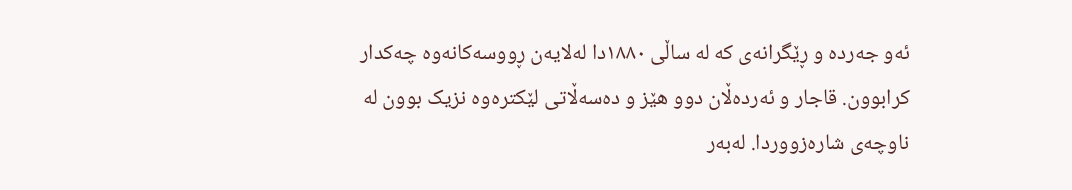ئەو جەردە و ڕێگرانەی کە لە ساڵی ١٨٨٠دا لەلایەن ڕووسەکانەوە چەکدار کرابوون. قاجار و ئەردەڵان دوو هێز و دەسەڵاتی لێکترەوە نزیک بوون لە ناوچەی شارەزووردا. لەبەر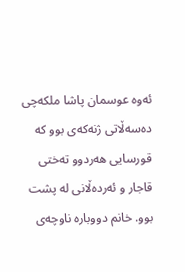ئەوە عوسمان پاشا ملکەچی دەسەڵاتی ژنەکەی بوو کە قورسایی هەردوو تەختی قاجار و ئەردەڵانی لە پشت بوو. خانم دووبارە ناوچەی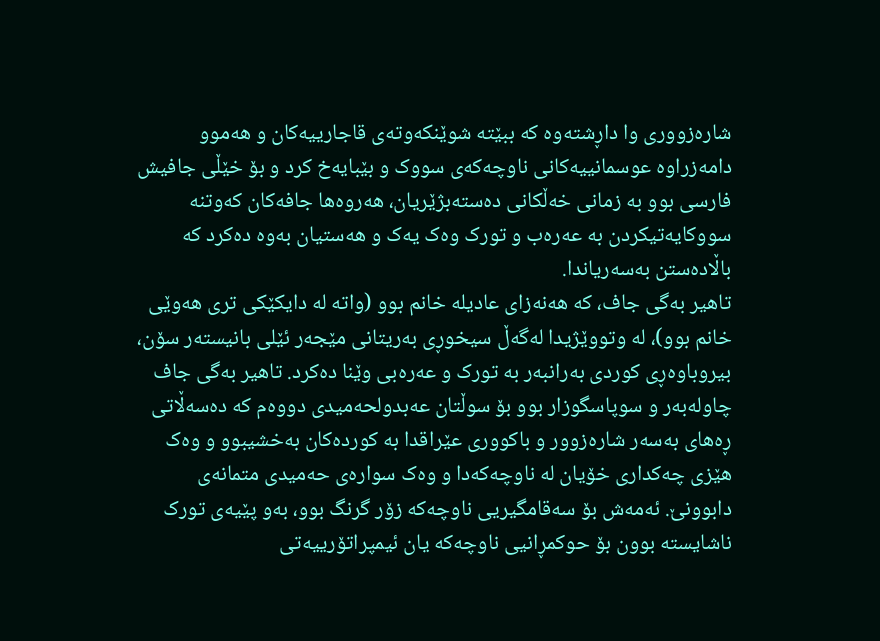شارەزووری وا داڕشتەوە کە ببێتە شوێنکەوتەی قاجارییەکان و هەموو دامەزراوە عوسمانییەکانی ناوچەکەی سووک و بێبایەخ کرد و بۆ خێڵی جافیش فارسی بوو بە زمانی خەڵکانی دەستەبژێریان، هەروەها جافەکان کەوتنە سووکایەتیکردن بە عەرەب و تورک وەک یەک و هەستیان بەوە دەکرد کە باڵادەستن بەسەریاندا.
تاهیر بەگی جاف، کە هەنەزای عادیلە خانم بوو (واتە لە دایکێکی تری هەوێی خانم بوو)، لە وتووێژیدا لەگەڵ سیخوڕی بەریتانی مێجەر ئێلی بانیستەر سۆن، بیروباوەڕی کوردی بەرانبەر بە تورک و عەرەبی وێنا دەکرد. تاهیر بەگی جاف چاولەبەر و سوپاسگوزار بوو بۆ سوڵتان عەبدولحەمیدی دووەم کە دەسەڵاتی ڕەهای بەسەر شارەزوور و باکووری عێراقدا بە کوردەکان بەخشیبوو و وەک هێزی چەکداری خۆیان لە ناوچەکەدا و وەک سوارەی حەمیدی متمانەی دابوونێ. ئەمەش بۆ سەقامگیریی ناوچەکە زۆر گرنگ بوو، بەو پێیەی تورک ناشایستە بوون بۆ حوکمڕانیی ناوچەکە یان ئیمپراتۆرییەتی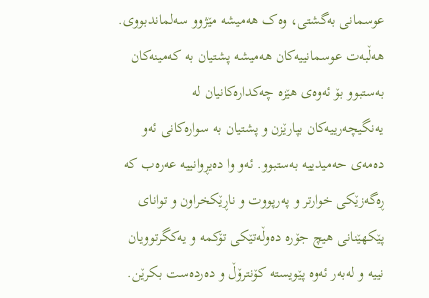عوسمانی بەگشتی، وەک هەمیشە مێژوو سەلماندبووی. هەڵبەت عوسمانییەکان هەمیشە پشتیان بە کەمینەکان بەستبوو بۆ ئەوەی هێزە چەکدارەکانیان لە یەنگیچەرییەکان بپارێزن و پشتیان بە سوارەکانی ئەو دەمەی حەمیدییە بەستبوو. ئەو وا دەیڕوانییە عەرەب کە ڕەگەزێکی خوارتر و پەرپووت و ناڕێکخراون و توانای پێکهێنانی هیچ جۆرە دەوڵەتێکی تۆکمە و یەکگرتوویان نییە و لەبەر ئەوە پێویستە کۆنترۆڵ و دەردەست بکرێن.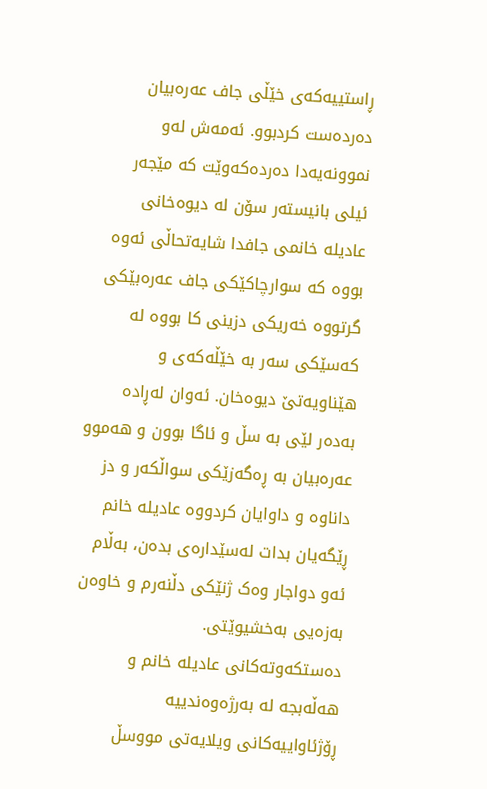ڕاستییەکەی خێڵی جاف عەرەبیان دەردەست کردبوو. ئەمەش لەو نموونەیەدا دەردەکەوێت کە مێجەر ئیلی بانیستەر سۆن لە دیوەخانی عادیلە خانمی جافدا شایەتحاڵی ئەوە بووە کە سوارچاکێکی جاف عەرەبێکی گرتووە خەریکی دزینی کا بووە لە کەسێکی سەر بە خێڵەکەی و هێناویەتێ دیوەخان. ئەوان لەڕادە بەدەر لێی بە سڵ و ئاگا بوون و هەموو عەرەبیان بە ڕەگەزێکی سواڵکەر و دز داناوە و داوایان کردووە عادیلە خانم ڕێگەیان بدات لەسێدارەی بدەن، بەڵام ئەو دواجار وەک ژنێکی دڵنەرم و خاوەن بەزەیی بەخشیوێتی.
دەستکەوتەکانی عادیلە خانم و هەڵەبجە لە بەرژەوەندییە ڕۆژئاواییەکانی ویلایەتی مووسڵ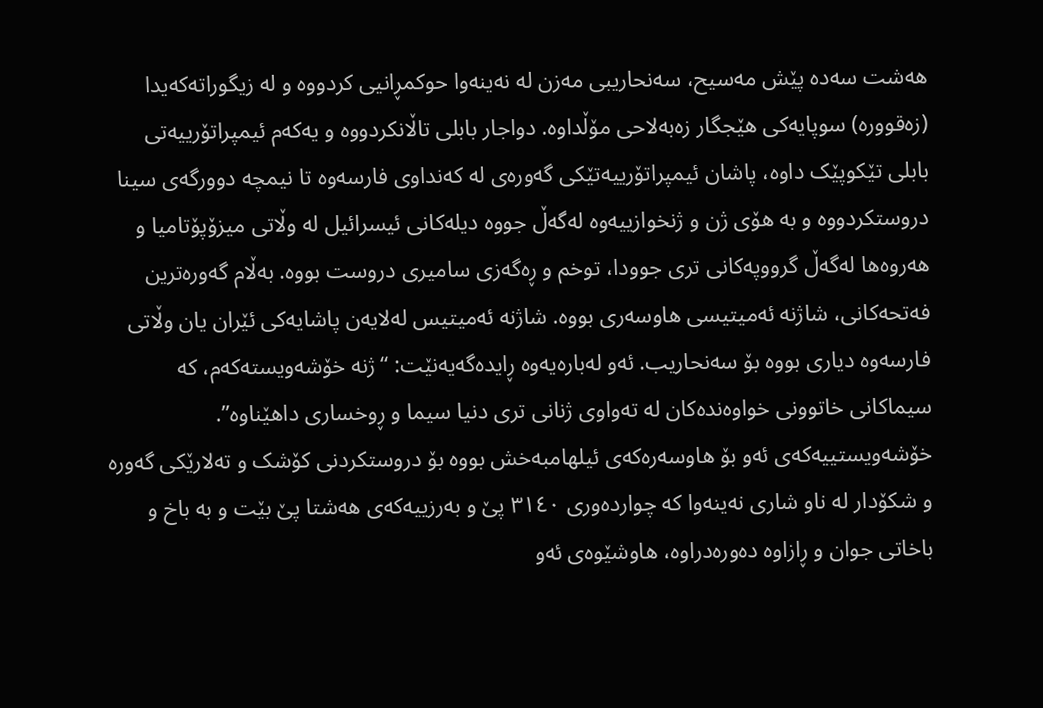هەشت سەدە پێش مەسیح، سەنحاریبی مەزن لە نەینەوا حوکمڕانیی کردووە و لە زیگوراتەکەیدا (زەقوورە) سوپایەکی هێجگار زەبەلاحی مۆڵداوە. دواجار بابلی تاڵانکردووە و یەکەم ئیمپراتۆرییەتی بابلی تێکوپێک داوە، پاشان ئیمپراتۆرییەتێکی گەورەی لە کەنداوی فارسەوە تا نیمچە دوورگەی سینا دروستکردووە و بە هۆی ژن و ژنخوازییەوە لەگەڵ جووە دیلەکانی ئیسرائیل لە وڵاتی میزۆپۆتامیا و هەروەها لەگەڵ گرووپەکانی تری جوودا، توخم و ڕەگەزی سامیری دروست بووە. بەڵام گەورەترین فەتحەکانی، شاژنە ئەمیتیسی هاوسەری بووە. شاژنە ئەمیتیس لەلایەن پاشایەکی ئێران یان وڵاتی فارسەوە دیاری بووە بۆ سەنحاریب. ئەو لەبارەیەوە ڕایدەگەیەنێت: “ژنە خۆشەویستەکەم، کە سیماکانی خاتوونی خواوەندەکان لە تەواوی ژنانی تری دنیا سیما و ڕوخساری داهێناوە”. خۆشەویستییەکەی ئەو بۆ هاوسەرەکەی ئیلهامبەخش بووە بۆ دروستکردنی کۆشک و تەلارێکی گەورە و شکۆدار لە ناو شاری نەینەوا کە چواردەوری ٣١٤٠ پێ و بەرزییەکەی هەشتا پێ بێت و بە باخ و باخاتی جوان و ڕازاوە دەورەدراوە، هاوشێوەی ئەو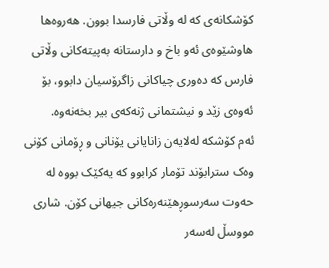کۆشکانەی کە لە وڵاتی فارسدا بوون. هەروەها هاوشێوەی ئەو باخ و دارستانە بەپیتەکانی وڵاتی فارس کە دەوری چیاکانی زاگرۆسیان دابوو، بۆ ئەوەی زێد و نیشتمانی ژنەکەی بیر بخەنەوە.
ئەم کۆشکە لەلایەن زانایانی یۆنانی و ڕۆمانی کۆنی وەک سترابۆند تۆمار کرابوو کە یەکێک بووە لە حەوت سەرسوڕهێنەرەکانی جیهانی کۆن. شاری مووسڵ لەسەر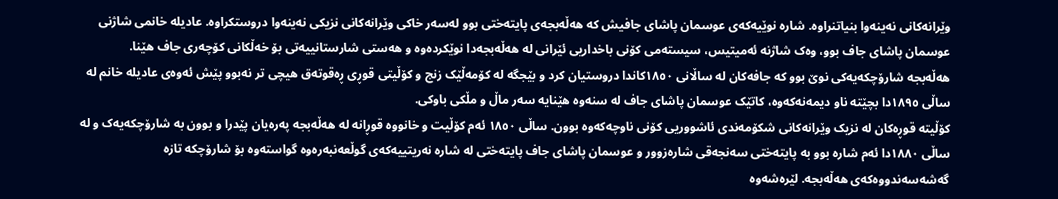وێرانەکانی نەینەوا بنیاتنراوە. شارە نوێیەکەی عوسمان پاشای جافیش کە هەڵەبجەی پایتەختی بوو لەسەر خاکی وێرانەکانی نزیکی نەینەوا دروستکراوە. عادیلە خانمی شاژنی عوسمان پاشای جاف بوو، وەک شاژنە ئەمیتیس، سیستەمی کۆنی باخداریی ئێرانی لە هەڵەبجەدا نوێکردەوە و هەستی شارستانییەتی بۆ خەڵکانی کۆچەری جاف هێنا.
هەڵەبجە شارۆچکەیەکی نوێ بوو کە جافەکان لە ساڵانی ١٨٥٠کاندا دروستیان کرد و بێجگە لە کۆمەڵێک زنج و کۆڵیتی قوڕی ڕەقوتەق هیچی تر نەبوو پێش ئەوەی عادیلە خانم لە ساڵی ١٨٩٥دا بچێتە ناو دیمەنەکەوە، کاتێک عوسمان پاشای جاف لە سنەوە هێنایە سەر ماڵ و مڵکی باوکی.
کۆڵیتە قوڕەکان لە نزیک وێرانەکانی شکۆمەندی ئاشووریی کۆنی ناوچەکەوە بوون. ساڵی ١٨٥٠ ئەم کۆڵیت و خانووە قوڕانە لە هەڵەبجە پەرەیان پێدرا و بوون بە شارۆچکەیەک و لە ساڵی ١٨٨٠دا ئەم شارە بوو بە پایتەختی سەنجەقی شارەزوور و عوسمان پاشای جاف پایتەختی لە شارە نەریتییەکەی گوڵعەنبەرەوە گواستەوە بۆ شارۆچکە تازە گەشەسەندووەکەی هەڵەبجە. لێرەشەوە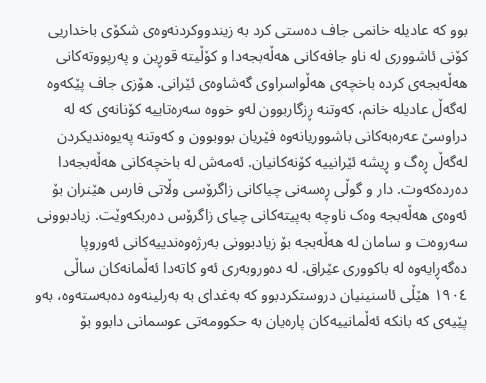بوو کە عادیلە خانمی جاف دەستی کرد بە زیندووکردنەوەی شکۆی باخداریی کۆنی ئاشووری لە ناو جافەکانی هەڵەبجەدا و کۆڵیتە قوڕین و پەرپووتەکانی هەڵەبجەی کردە باخچەی هەڵواسراوی گەشاوەی ئێرانی. هۆزی جاف پێکەوە لەگەڵ عادیلە خانم، کەوتنە ڕزگاربوون لەو خووە سەرەتاییە کۆنانەی کە لە دراوسێ عەرەبەکانی باشووریانەوە فێریان بووبوون و کەوتنە پەیوەندیکردن لەگەڵ ڕەگ و ڕیشە ئێرانییە کۆنەکانیان. ئەمەش لە باخچەکانی هەڵەبجەدا دەردەکەوت. دار و گوڵی ڕەسەنی چیاکانی زاگرۆسی وڵاتی فارس هێنران بۆ ئەوەی هەڵەبجە وەک ناوچە بەپیتەکانی چیای زاگرۆس دەربکەوێت. زیادبوونی سەروەت و سامان لە هەڵەبجە بۆ زیادبوونی بەرژەوەندییەکانی ئەوروپا دەگەڕایەوە لە باکووری عێراق. لە دەوروبەری ئەو کاتەدا ئەڵمانەکان ساڵی ١٩٠٤ هێڵی ئاسنینیان دروستکردبوو کە بەغدای بە بەرلینەوە دەبەستەوە، بەو پێیەی کە بانکە ئەڵمانییەکان پارەیان بە حکوومەتی عوسمانی دابوو بۆ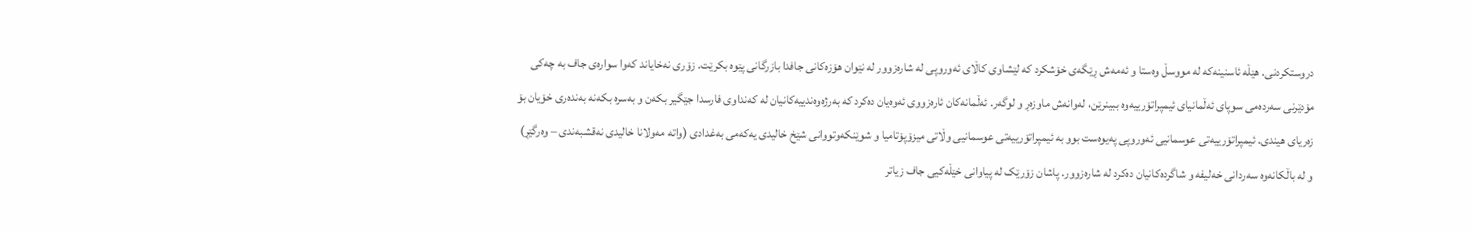دروستکردنی. هێڵە ئاسنینەکە لە مووسڵ وەستا و ئەمەش ڕێگەی خۆشکرد کە لێشاوی کاڵای ئەوروپی لە شارەزوور لە نێوان هۆزەکانی جافدا بازرگانی پێوە بکرێت. زۆری نەخایاند کەوا سوارەی جاف بە چەکی مۆدێرنی سەردەمی سوپای ئەڵمانیای ئیمپراتۆرییەوە ببینرێن، لەوانەش ماوزەڕ و لوگەر. ئەڵمانەکان ئارەزووی ئەوەیان دەکرد کە بەرژەوەندییەکانیان لە کەنداوی فارسدا جێگیر بکەن و بەسرە بکەنە بەندەری خۆیان بۆ زەریای هیندی. ئیمپراتۆرییەتی عوسمانیی ئەوروپی پەیوەست بوو بە ئیمپراتۆرییەتی عوسمانیی وڵاتی میزۆپۆتامیا و شوێنکەوتووانی شێخ خالیدی یەکەمی بەغدادی (واتە مەولانا خالیدی نەقشبەندی – وەرگێڕ) و لە باڵکانەوە سەردانی خەلیفە و شاگردەکانیان دەکرد لە شارەزوور. پاشان زۆرێک لە پیاوانی خێڵەکیی جاف زیاتر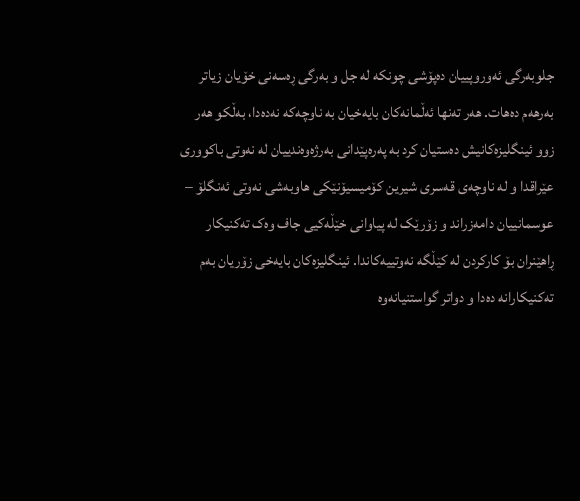جلوبەرگی ئەوروپییان دەپۆشی چونکە لە جل و بەرگی ڕەسەنی خۆیان زیاتر بەرهەم دەهات. هەر تەنها ئەڵمانەکان بایەخیان بە ناوچەکە نەدەدا، بەڵکو هەر زوو ئینگلیزەکانیش دەستیان کرد بە پەرەپێدانی بەرژەوەندییان لە نەوتی باکووری عێراقدا و لە ناوچەی قەسری شیرین کۆمیسیۆنێکی هاوبەشی نەوتی ئەنگلۆ – عوسمانییان دامەزراند و زۆرێک لە پیاوانی خێڵەکیی جاف وەک تەکنیکار ڕاهێنران بۆ کارکردن لە کێڵگە نەوتییەکاندا. ئینگلیزەکان بایەخی زۆریان بەم تەکنیکارانە دەدا و دواتر گواستنیانەوە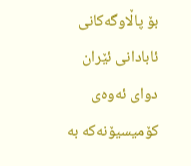بۆ پاڵاوگەکانی ئابادانی ئێران دوای ئەوەی کۆمیسیۆنەکە بە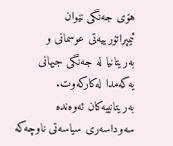هۆی جەنگی نێوان ئیمپراتۆرییەتی عوسمانی و بەریتانیا لە جەنگی جیهانی یەکەمدا لەکارکەوت.
بەریتانییەکان ئەوەندە سەوداسەری سیاسەتی ناوچەکە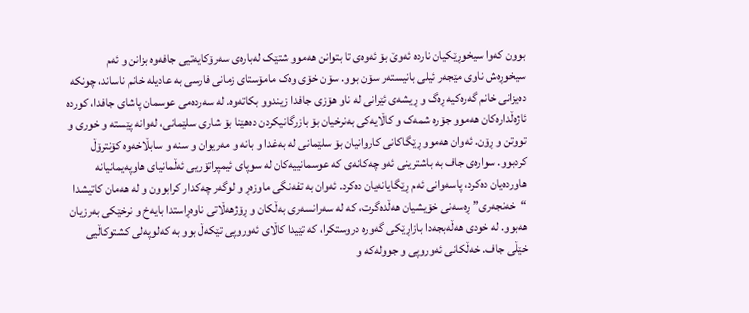بوون کەوا سیخوڕێکیان ناردە ئەوێ بۆ ئەوەی تا بتوانن هەموو شتێک لەبارەی سەرۆکایەتیی جافەوە بزانن و ئەم سیخوڕەش ناوی مێجەر ئیلی بانیستەر سۆن بوو. سۆن خۆی وەک مامۆستای زمانی فارسی بە عادیلە خانم ناساند، چونکە دەیزانی خانم گەرەکیە ڕەگ و ڕیشەی ئێرانی لە ناو هۆزی جافدا زیندوو بکاتەوە. لە سەردەمی عوسمان پاشای جافدا، کوردە ئاژەڵدارەکان هەموو جۆرە شمەک و کاڵایەکی بەنرخیان بۆ بازرگانیکردن دەهێنا بۆ شاری سلێمانی، لەوانە پێستە و خوری و تووتن و ڕۆن. ئەوان هەموو ڕێگاکانی کاروانیان بۆ سلێمانی لە بەغدا و بانە و مەریوان و سنە و سابڵاخەوە کۆنترۆڵ کردبوو. سوارەی جاف بە باشترینی ئەو چەکانەی کە عوسمانییەکان لە سوپای ئیمپراتۆریی ئەڵمانیای هاوپەیمانیانە هاوردەیان دەکرد، پاسەوانی ئەم ڕێگایانەیان دەکرد. ئەوان بە تفەنگی ماوزەڕ و لوگەر چەکدار کرابوون و لە هەمان کاتیشدا “خەنجەری” ڕەسەنی خۆیشیان هەڵدەگرت، کە لە سەرانسەری بەڵکان و ڕۆژهەڵاتی ناوەڕاستدا بایەخ و نرخێکی بەرزیان هەبوو. لە خودی هەڵەبجەدا بازاڕێکی گەورە دروستکرا، کە تێیدا کاڵای ئەوروپی تێکەڵ بوو بە کەلوپەلی کشتوکاڵیی خێڵی جاف. خەڵکانی ئەوروپی و جوولەکە و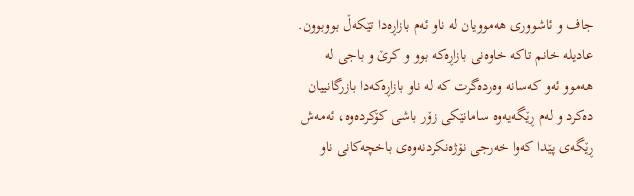جاف و ئاشووری هەموویان لە ناو ئەم بازاڕەدا تێکەڵ بووبوون. عادیلە خانم تاکە خاوەنی بازاڕەکە بوو و کرێ و باجی لە هەموو ئەو کەسانە وەردەگرت کە لە ناو بازاڕەکەدا بازرگانییان دەکرد و لەم ڕێگەیەوە سامانێکی زۆر باشی کۆکردەوە، ئەمەش ڕێگەی پێدا کەوا خەرجی نۆژەنکردنەوەی باخچەکانی ناو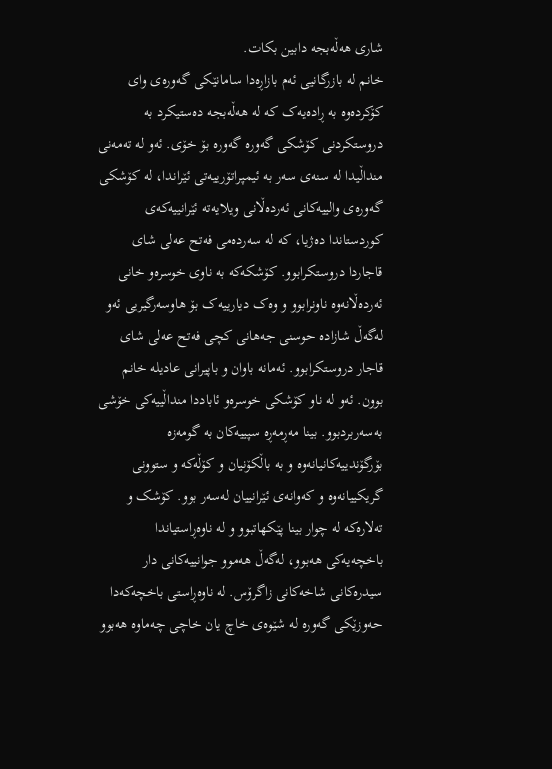شاری هەڵەبجە دابین بکات.
خانم لە بازرگانیی ئەم بازاڕەدا سامانێکی گەورەی وای کۆکردەوە بە ڕادەیەک کە لە هەڵەبجە دەستیکرد بە دروستکردنی کۆشکی گەورە گەورە بۆ خۆی. ئەو لە تەمەنی منداڵیدا لە سنەی سەر بە ئیمپراتۆرییەتی ئێراندا، لە کۆشکی گەورەی والییەکانی ئەردەڵانی ویلایەتە ئێرانییەکەی کوردستاندا دەژیا، کە لە سەردەمی فەتح عەلی شای قاجاردا دروستکرابوو. کۆشکەکە بە ناوی خوسرەو خانی ئەردەڵانەوە ناونرابوو و وەک دیارییەک بۆ هاوسەرگیریی ئەو لەگەڵ شازادە حوسنی جەهانی کچی فەتح عەلی شای قاجار دروستکرابوو. ئەمانە باوان و باپیرانی عادیلە خانم بوون. ئەو لە ناو کۆشکی خوسرەو ئاباددا منداڵییەکی خۆشی بەسەربردبوو. بینا مەڕمەڕە سپییەکان بە گومەزە بۆرگۆندییەکانیانەوە و بە باڵکۆنیان و کۆڵەکە و ستوونی گریکییانەوە و کەوانەی ئێرانییان لەسەر بوو. کۆشک و تەلارەکە لە چوار بینا پێکهاتبوو و لە ناوەڕاستیاندا باخچەیەکی هەبوو، لەگەڵ هەموو جوانییەکانی دار سیدرەکانی شاخەکانی زاگرۆس. لە ناوەڕاستی باخچەکەدا حەوزێکی گەورە لە شێوەی خاچ یان خاچی چەماوە هەبوو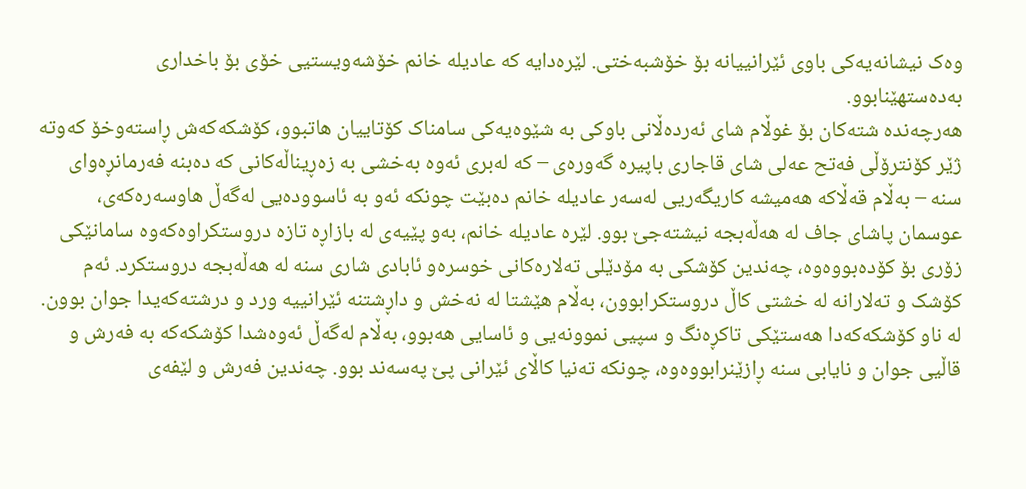وەک نیشانەیەکی باوی ئێرانییانە بۆ خۆشبەختی. لێرەدایە کە عادیلە خانم خۆشەویستیی خۆی بۆ باخداری بەدەستهێنابوو.
هەرچەندە شتەکان بۆ غوڵام شای ئەردەڵانی باوکی بە شێوەیەکی سامناک کۆتاییان هاتبوو، کۆشکەکەش ڕاستەوخۆ کەوتە ژێر کۆنترۆڵی فەتح عەلی شای قاجاری باپیرە گەورەی – کە لەبری ئەوە بەخشی بە زەڕیناڵەکانی کە دەبنە فەرمانڕەوای سنە – بەڵام قەڵاکە هەمیشە کاریگەریی لەسەر عادیلە خانم دەبێت چونکە ئەو بە ئاسوودەیی لەگەڵ هاوسەرەکەی، عوسمان پاشای جاف لە هەڵەبجە نیشتەجێ بوو. لێرە عادیلە خانم، بەو پێیەی لە بازاڕە تازە دروستکراوەکەوە سامانێکی زۆری بۆ کۆدەبووەوە، چەندین کۆشکی بە مۆدێلی تەلارەکانی خوسرەو ئابادی شاری سنە لە هەڵەبجە دروستکرد. ئەم کۆشک و تەلارانە لە خشتی کاڵ دروستکرابوون، بەڵام هێشتا لە نەخش و داڕشتنە ئێرانییە ورد و درشتەکەیدا جوان بوون. لە ناو کۆشکەکەدا هەستێکی تاکڕەنگ و سپیی نموونەیی و ئاسایی هەبوو، بەڵام لەگەڵ ئەوەشدا کۆشکەکە بە فەرش و قاڵیی جوان و نایابی سنە ڕازێنرابووەوە، چونکە تەنیا کاڵای ئێرانی پێ پەسەند بوو. چەندین فەرش و لێفەی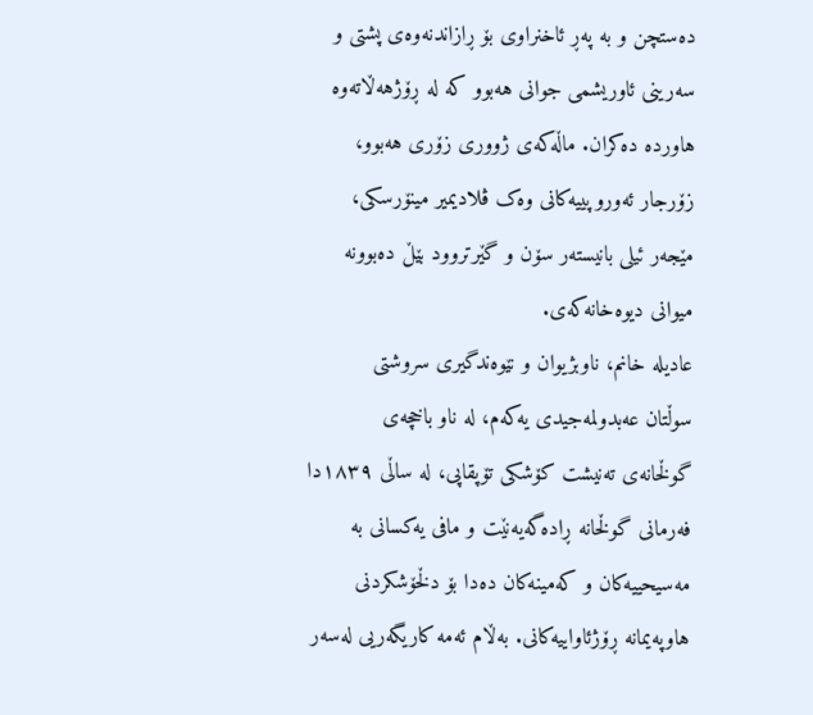دەستچن و بە پەڕ ئاخنراوی بۆ ڕازاندنەوەی پشتی و سەرینی ئاوریشمی جوانی هەبوو کە لە ڕۆژهەڵاتەوە هاوردە دەکران. ماڵەکەی ژووری زۆری هەبوو، زۆرجار ئەوروپییەکانی وەک ڤلادیمیر مینۆرسکی، مێجەر ئیلی بانیستەر سۆن و گێرتروود بێڵ دەبوونە میوانی دیوەخانەکەی.
عادیلە خانم، ناوبژیوان و نێوەندگیری سروشتی
سوڵتان عەبدولمەجیدی یەکەم، لە ناو باخچەی گوڵخانەی تەنیشت کۆشکی تۆپقاپی، لە ساڵی ١٨٣٩دا فەرمانی گوڵخانە ڕادەگەیەنێت و مافی یەکسانی بە مەسیحییەکان و کەمینەکان دەدا بۆ دڵخۆشکردنی هاوپەیمانە ڕۆژئاواییەکانی. بەڵام ئەمە کاریگەریی لەسەر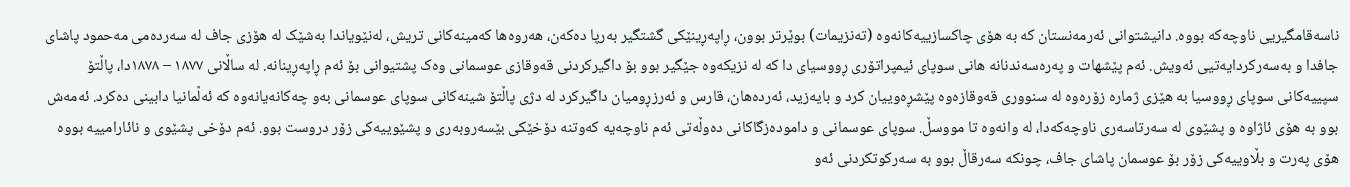ناسەقامگیریی ناوچەکە بووە. دانیشتوانی ئەرمەنستان کە بە هۆی چاکسازییەکانەوە (تەنزیمات) بوێرتر بوون، ڕاپەڕینێکی گشتگیر بەرپا دەکەن، هەروەها کەمینەکانی تریش، لەنێویاندا بەشێک لە هۆزی جاف لە سەردەمی مەحمود پاشای جافدا و بەسەرکردایەتیی ئەویش. ئەم پێشهات و پەرەسەندنانە هانی سوپای ئیمپراتۆری ڕووسیای دا کە لە نزیکەوە جێگیر بوو بۆ داگیرکردنی قەوقازی عوسمانی وەک پشتیوانی بۆ ئەم ڕاپەڕینانە. لە ساڵانی ١٨٧٧ – ١٨٧٨دا، پاڵتۆ سپییەکانی سوپای ڕووسیا بە هێزی ژمارە زۆرەوە لە سنووری قەوقازەوە پێشڕەوییان کرد و بایەزید، ئەردەهان، قارس و ئەرزڕومیان داگیرکرد لە دژی پاڵتۆ شینەکانی سوپای عوسمانی بەو چەکانەیانەوە کە ئەڵمانیا دابینی دەکرد. ئەمەش بوو بە هۆی ئاژاوە و پشێوی لە سەرتاسەری ناوچەکەدا، لە وانەوە تا مووسڵ. سوپای عوسمانی و دامودەزگاکانی دەوڵەتی ئەم ناوچەیە کەوتنە دۆخێکی بێسەروبەری و پشێوییەکی زۆر دروست بوو. ئەم دۆخی پشێوی و نائارامییە بووە هۆی پەرت و بڵاوییەکی زۆر بۆ عوسمان پاشای جاف، چونکە سەرقاڵ بوو بە سەرکوتکردنی ئەو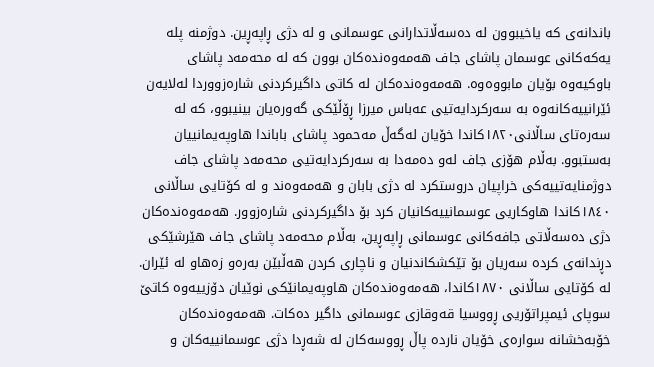باندانەی کە یاخیبوون لە دەسەڵاتدارانی عوسمانی و لە دژی ڕاپەڕین. دوژمنە پلە یەکەکانی عوسمان پاشای جاف هەمەوەندەکان بوون کە لە محەمەد پاشای باوکیەوە بۆیان مابووەوە. هەمەوەندەکان لە کاتی داگیرکردنی شارەزووردا لەلایەن ئێرانییەکانەوە بە سەرکردایەتیی عەباس میرزا ڕۆڵێکی گەورەیان بینیبوو، کە لە سەرەتای ساڵانی١٨٢٠کاندا خۆیان لەگەڵ مەحمود پاشای باباندا هاوپەیمانییان بەستبوو. بەڵام هۆزی جاف لەو دەمەدا بە سەرکردایەتیی محەمەد پاشای جاف دوژمنایەتییەکی خراپیان دروستکرد لە دژی بابان و هەمەوەند و لە کۆتایی ساڵانی ١٨٤٠کاندا هاوکاریی عوسمانییەکانیان کرد بۆ داگیرکردنی شارەزوور. هەمەوەندەکان دژی دەسەڵاتی جافەکانی عوسمانی ڕاپەڕین، بەڵام محەمەد پاشای جاف هێرشێکی دڕندانەی کردە سەریان بۆ تێکشکاندنیان و ناچاری کردن هەڵبێن بەرەو زەهاو لە ئێران.
لە کۆتایی ساڵانی ١٨٧٠کاندا، هەمەوەندەکان هاوپەیمانێکی نوێیان دۆزییەوە کاتێ سوپای ئیمپراتۆریی ڕووسیا قەوقازی عوسمانی داگیر دەکات. هەمەوەندەکان خۆبەخشانە سوارەی خۆیان ناردە پاڵ ڕووسەکان لە شەڕدا دژی عوسمانییەکان و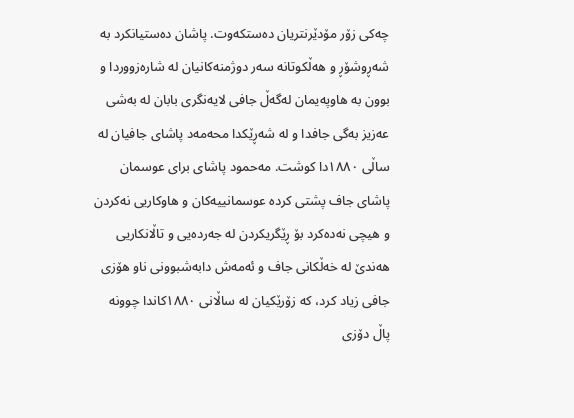چەکی زۆر مۆدێرنتریان دەستکەوت. پاشان دەستیانکرد بە شەڕوشۆڕ و هەڵکوتانە سەر دوژمنەکانیان لە شارەزووردا و بوون بە هاوپەیمان لەگەڵ جافی لایەنگری بابان لە بەشی عەزیز بەگی جافدا و لە شەڕێکدا محەمەد پاشای جافیان لە ساڵی ١٨٨٠دا کوشت. مەحمود پاشای برای عوسمان پاشای جاف پشتی کردە عوسمانییەکان و هاوکاریی نەکردن و هیچی نەدەکرد بۆ ڕێگریکردن لە جەردەیی و تاڵانکاریی هەندێ لە خەڵکانی جاف و ئەمەش دابەشبوونی ناو هۆزی جافی زیاد کرد، کە زۆرێکیان لە ساڵانی ١٨٨٠کاندا چوونە پاڵ دۆزی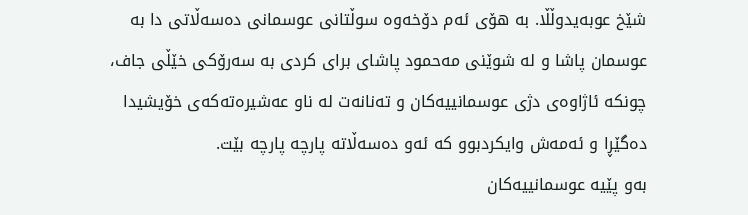شێخ عوبەیدوڵڵا. بە هۆی ئەم دۆخەوە سوڵتانی عوسمانی دەسەڵاتی دا بە عوسمان پاشا و لە شوێنی مەحمود پاشای برای کردی بە سەرۆکی خێڵی جاف، چونکە ئاژاوەی دژی عوسمانییەکان و تەنانەت لە ناو عەشیرەتەکەی خۆیشیدا دەگێڕا و ئەمەش وایکردبوو کە ئەو دەسەڵاتە پارچە پارچە بێت.
بەو پێیە عوسمانییەکان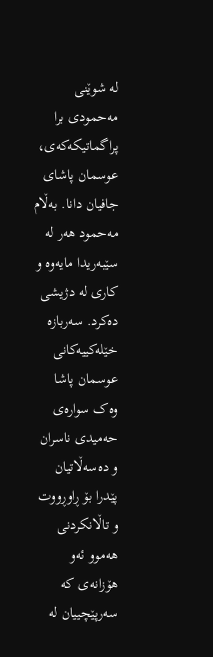لە شوێنی مەحمودی برا پراگماتیکەکەی، عوسمان پاشای جافیان دانا. بەڵام مەحمود هەر لە سێبەریدا مایەوە و کاری لە دژیشی دەکرد. سەربازە خێلەکییەکانی عوسمان پاشا وەک سوارەی حەمیدی ناسران و دەسەڵاتیان پێدرا بۆ ڕاوڕووت و تاڵانکردنی هەموو ئەو هۆزانەی کە سەرپێچییان لە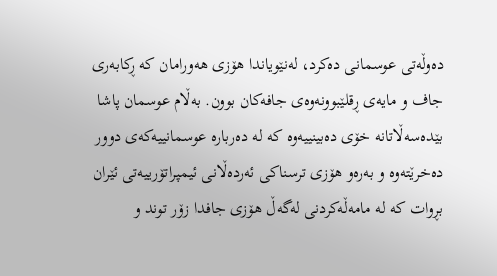دەوڵەتی عوسمانی دەکرد، لەنێویاندا هۆزی هەورامان کە ڕکابەری جاف و مایەی ڕقلێبوونەوەی جافەکان بوون. بەڵام عوسمان پاشا بێدەسەڵاتانە خۆی دەبینییەوە کە لە دەربارە عوسمانییەکەی دوور دەخرێتەوە و بەرەو هۆزی ترسناکی ئەردەڵانی ئیمپراتۆرییەتی ئێران بڕوات کە لە مامەڵەکردنی لەگەڵ هۆزی جافدا زۆر توند و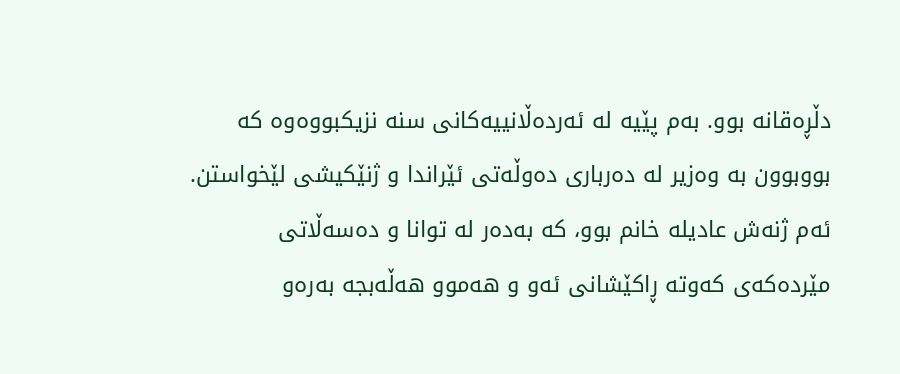دڵڕەقانە بوو. بەم پێیە لە ئەردەڵانییەکانی سنە نزیکبووەوە کە بووبوون بە وەزیر لە دەرباری دەوڵەتی ئێراندا و ژنێکیشی لێخواستن. ئەم ژنەش عادیلە خانم بوو، کە بەدەر لە توانا و دەسەڵاتی مێردەکەی کەوتە ڕاکێشانی ئەو و هەموو هەڵەبجە بەرەو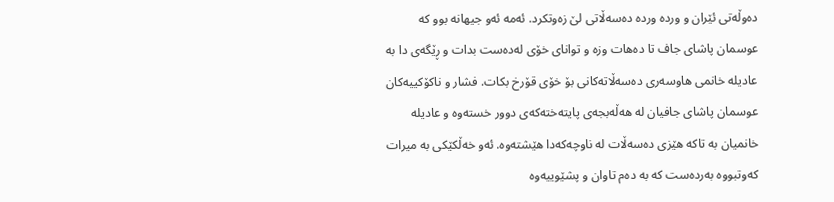دەوڵەتی ئێران و وردە وردە دەسەڵاتی لێ زەوتکرد. ئەمە ئەو جیهانە بوو کە عوسمان پاشای جاف تا دەهات وزە و توانای خۆی لەدەست بدات و ڕێگەی دا بە عادیلە خانمی هاوسەری دەسەڵاتەکانی بۆ خۆی قۆرخ بکات. فشار و ناکۆکییەکان عوسمان پاشای جافیان لە هەڵەبجەی پایتەختەکەی دوور خستەوە و عادیلە خانمیان بە تاکە هێزی دەسەڵات لە ناوچەکەدا هێشتەوە. ئەو خەڵکێکی بە میرات کەوتبووە بەردەست کە بە دەم تاوان و پشێوییەوە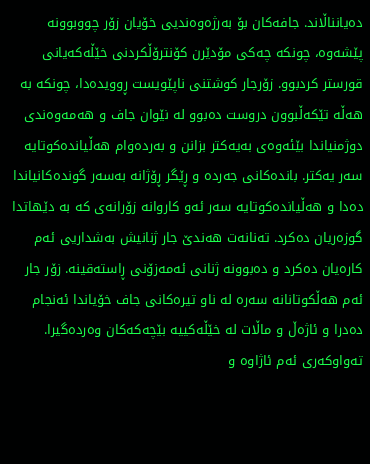دەیانناڵاند. جافەکان بۆ بەرژەوەندیی خۆیان زۆر چووبوونە پێشەوە، چونکە چەکی مۆدێرن کۆنترۆڵکردنی خێڵەکەیانی قورستر کردبوو. زۆرجار کوشتنی ناپێویست ڕوویدەدا، چونکە بە هەڵە تێکەڵبوون دروست دەبوو لە نێوان جاف و هەمەوەندی دوژمنیاندا بێئەوەی بەیەکتر بزانن و بەردەوام هەڵیاندەکوتایە سەر یەکتر. باندەکانی جەردە و ڕێگر ڕۆژانە بەسەر گوندەکانیاندا دەدا و هەڵیاندەکوتایە سەر ئەو کاروانە زۆرانەی کە بە دێهاتدا گوزەریان دەکرد. تەنانەت هەندێ جار ژنانیش بەشداریی ئەم کارەیان دەکرد و دەبوونە ژنانی ئەمەزۆنی ڕاستەقینە. زۆر جار ئەم هەڵکوتانانە سەرە لە ناو تیرەکانی جاف خۆیاندا ئەنجام دەدرا و ئاژەڵ و ماڵات لە خێڵەکییە بێچەکەکان وەردەگیرا.
تەواوکەری ئەم ئاژاوە و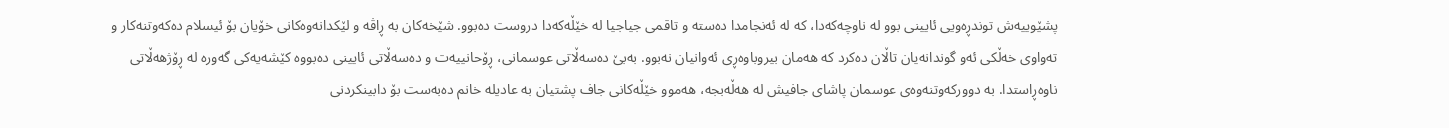پشێوییەش توندڕەویی ئایینی بوو لە ناوچەکەدا، کە لە ئەنجامدا دەستە و تاقمی جیاجیا لە خێڵەکەدا دروست دەبوو. شێخەکان بە ڕاڤە و لێکدانەوەکانی خۆیان بۆ ئیسلام دەکەوتنەکار و تەواوی خەڵکی ئەو گوندانەیان تاڵان دەکرد کە هەمان بیروباوەڕی ئەوانیان نەبوو. بەبێ دەسەڵاتی عوسمانی، ڕۆحانییەت و دەسەڵاتی ئایینی دەبووە کێشەیەکی گەورە لە ڕۆژهەڵاتی ناوەڕاستدا. بە دوورکەوتنەوەی عوسمان پاشای جافیش لە هەڵەبجە، هەموو خێڵەکانی جاف پشتیان بە عادیلە خانم دەبەست بۆ دابینکردنی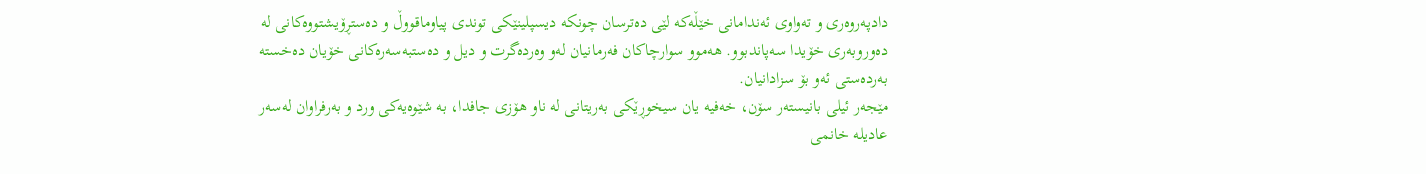دادپەروەری و تەواوی ئەندامانی خێڵەکە لێی دەترسان چونکە دیسپلینێکی توندی پیاوماقووڵ و دەستڕۆیشتووەکانی لە دەوروبەری خۆیدا سەپاندبوو. هەموو سوارچاکان فەرمانیان لەو وەردەگرت و دیل و دەستبەسەرەکانی خۆیان دەخستە بەردەستی ئەو بۆ سزادانیان.
مێجەر ئیلی بانیستەر سۆن، خەفیە یان سیخوڕێکی بەریتانی لە ناو هۆزی جافدا، بە شێوەیەکی ورد و بەرفراوان لەسەر عادیلە خانمی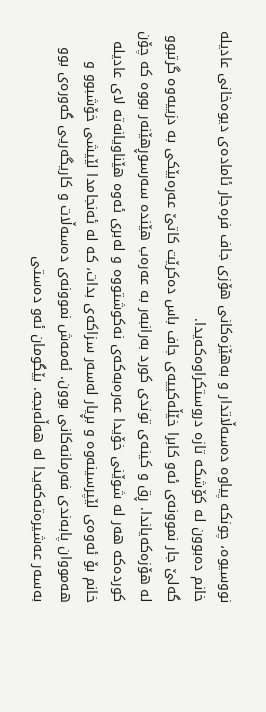نووسیوە، چونکە پیاوە دەسەڵاتدار و بەهێزەکانی هۆزی جاف فرەجار ئامادەی دیوەخانی عادیلە خانم دەبوون لە کۆشکە تازە دروستکراوەکەیدا.
گەلێ جار نموونەی ئەو کابرا خێڵەکییەی جاف باس دەکرێت کاتێ عەرەبێکی بە دزییەوە گرتبوو لە هۆزەکەیاندا. ڕق و کینەی توندی کورد بەرانبەر بە عەرەب هێندە سەرسوڕهێنەر بووە کە چۆن کوردەکە هەر لە شوێنی خۆیدا عەرەبەکەی نەکوشتووە و لەبری ئەوە هێناویانەتە لای عادیلە خانم بۆ ئەوەی لێپرسینەوە و بڕیار لەسەر سزاکەی بدات، کە لە ئەنجامدا لێیشی خۆشبوو و هەمووان پابەندی فەرمانەکانی بوون. ئەمەش نموونەی دەسەڵات و کاریگەریی گەورەی بوو بەسەر عەشیرەتەکەیدا لە هەڵەبجە. بێگومان ئەو دەستی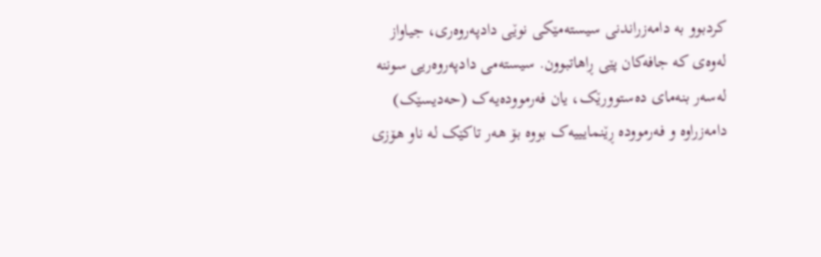کردبوو بە دامەزراندنی سیستەمێکی نوێی دادپەروەری، جیاواز لەوەی کە جافەکان پێی ڕاهاتبوون. سیستەمی دادپەروەریی سوننە لەسەر بنەمای دەستوورێک، یان فەرموودەیەک (حەدیسێک) دامەزراوە و فەرموودە ڕێنمایییەک بووە بۆ هەر تاکێک لە ناو هۆزی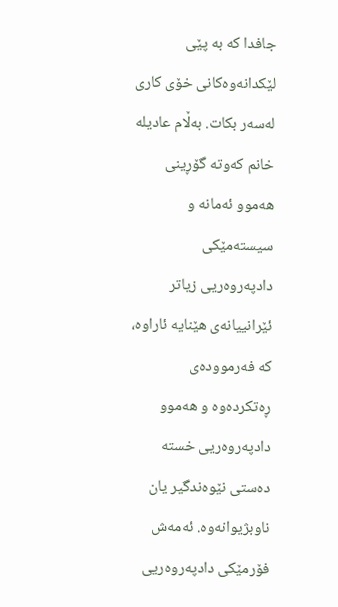جافدا کە بە پێی لێکدانەوەکانی خۆی کاری لەسەر بکات. بەڵام عادیلە خانم کەوتە گۆڕینی هەموو ئەمانە و سیستەمێکی دادپەروەریی زیاتر ئێرانییانەی هێنایە ئاراوە، کە فەرموودەی ڕەتکردەوە و هەموو دادپەروەریی خستە دەستی نێوەندگیر یان ناوبژیوانەوە. ئەمەش فۆرمێکی دادپەروەریی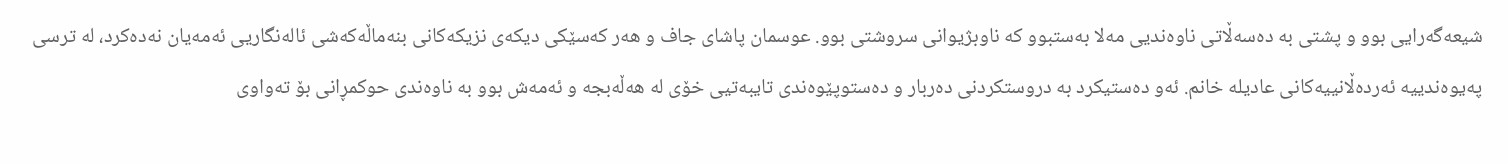شیعەگەرایی بوو و پشتی بە دەسەڵاتی ناوەندیی مەلا بەستبوو کە ناوبژیوانی سروشتی بوو. عوسمان پاشای جاف و هەر کەسێکی دیکەی نزیکەکانی بنەماڵەکەشی ئالەنگاریی ئەمەیان نەدەکرد، لە ترسی پەیوەندییە ئەردەڵانییەکانی عادیلە خانم. ئەو دەستیکرد بە دروستکردنی دەربار و دەستوپێوەندی تایبەتیی خۆی لە هەڵەبجە و ئەمەش بوو بە ناوەندی حوکمڕانی بۆ تەواوی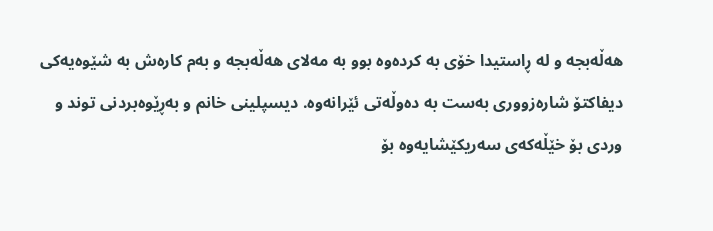هەڵەبجە و لە ڕاستیدا خۆی بە کردەوە بوو بە مەلای هەڵەبجە و بەم کارەش بە شێوەیەکی دیفاکتۆ شارەزووری بەست بە دەوڵەتی ئێرانەوە. دیسپلینی خانم و بەڕێوەبردنی توند و وردی بۆ خێڵەکەی سەریکێشایەوە بۆ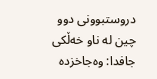دروستبوونی دوو چین لە ناو خەڵکی جافدا: وەجاخزدە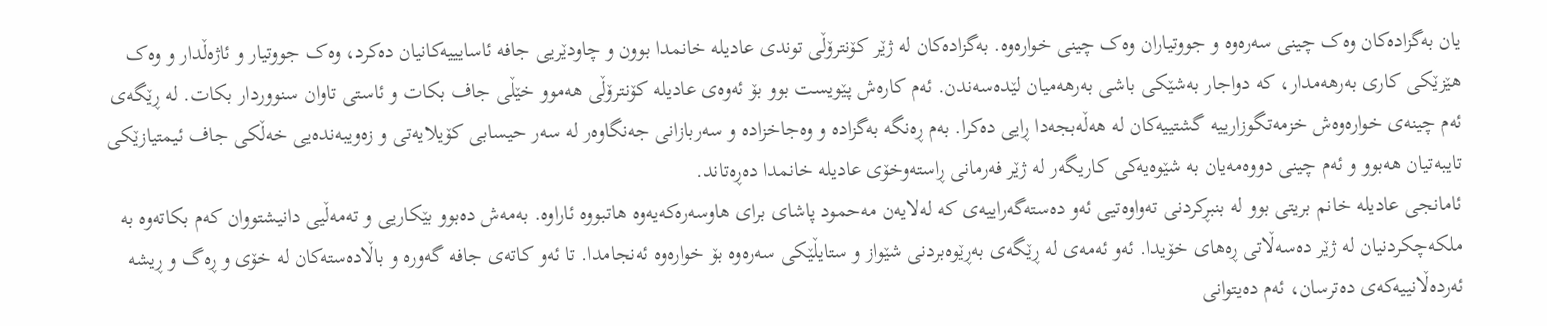یان بەگزادەکان وەک چینی سەرەوە و جووتیاران وەک چینی خوارەوە. بەگزادەکان لە ژێر کۆنترۆڵی توندی عادیلە خانمدا بوون و چاودێریی جافە ئاسایییەکانیان دەکرد، وەک جووتیار و ئاژەڵدار و وەک هێزێکی کاری بەرهەمدار، کە دواجار بەشێکی باشی بەرهەمیان لێدەسەندن. ئەم کارەش پێویست بوو بۆ ئەوەی عادیلە کۆنترۆڵی هەموو خێڵی جاف بکات و ئاستی تاوان سنووردار بکات. لە ڕێگەی ئەم چینەی خوارەوەش خزمەتگوزارییە گشتییەکان لە هەڵەبجەدا ڕایی دەکرا. بەم ڕەنگە بەگزادە و وەجاخزادە و سەربازانی جەنگاوەر لە سەر حیسابی کۆیلایەتی و زەویبەندەیی خەڵکی جاف ئیمتیازێکی تایبەتیان هەبوو و ئەم چینی دووەمەیان بە شێوەیەکی کاریگەر لە ژێر فەرمانی ڕاستەوخۆی عادیلە خانمدا دەڕەتاند.
ئامانجی عادیلە خانم بریتی بوو لە بنبڕکردنی تەواوەتیی ئەو دەستەگەراییەی کە لەلایەن مەحمود پاشای برای هاوسەرەکەیەوە هاتبووە ئاراوە. بەمەش دەبوو بێکاریی و تەمەڵیی دانیشتووان کەم بکاتەوە بە ملکەچکردنیان لە ژێر دەسەڵاتی ڕەهای خۆیدا. ئەو ئەمەی لە ڕێگەی بەڕێوەبردنی شێواز و ستایڵێکی سەرەوە بۆ خوارەوە ئەنجامدا. تا ئەو کاتەی جافە گەورە و باڵادەستەکان لە خۆی و ڕەگ و ڕیشە ئەردەڵانییەکەی دەترسان، ئەم دەیتوانی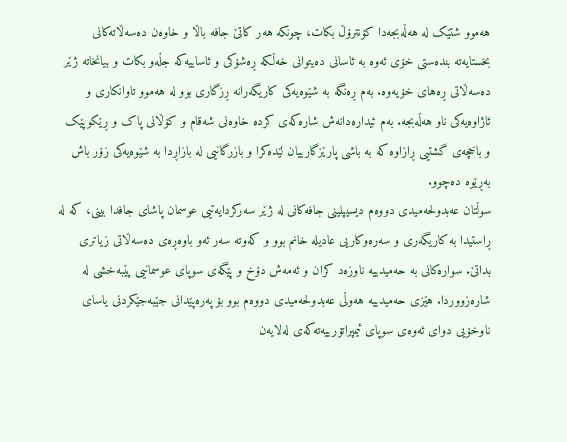هەموو شتێک لە هەڵەبجەدا کۆنترۆڵ بکات، چونکە هەر کاتێ جافە باڵا و خاوەن دەسەڵاتەکانی بخستایەتە بندەستی خۆی ئەوە بە ئاسانی دەیتوانی خەڵکە ڕەشۆکی و ئاساییەکە جڵەو بکات و بیانخاتە ژێر دەسەڵاتی ڕەهای خۆیەوە. بەم ڕەنگە بە شێوەیەکی کاریگەرانە ڕزگاری بوو لە هەموو تاوانکاری و ئاژاوەیەکی ناو هەڵەبجە. بەم ئیدارەدانەش شارەکەی کردە خاوەنی شەقام و کۆڵانی پاک و ڕێکوپێک و باخچەی گشتیی ڕازاوە کە بە باشی پارێزگارییان لێدەکرا و بازرگانیی لە بازاڕدا بە شێوەیەکی زۆر باش بەڕێوە دەچوو.
سوڵتان عەبدولحەمیدی دووەم دیسیپلینی جافەکانی لە ژێر سەرکردایەتیی عوسمان پاشای جافدا بینی، کە لە ڕاستیدا بە کاریگەری و سەرەوکاریی عادیلە خانم بوو و کەوتە سەر ئەو باوەڕەی دەسەڵاتی زیاتری بداتێ. سوارەکانی بە حەمیدییە ناوزەد کران و ئەمەش دۆخ و پێگەی سوپای عوسمانیی پێبەخشی لە شارەزووردا. هێزی حەمیدییە هەوڵی عەبدولحەمیدی دووەم بوو بۆ پەرەپێدانی جێبەجێکردنی یاسای ناوخۆیی دوای ئەوەی سوپای ئیمپراتۆرییەتەکەی لەلایەن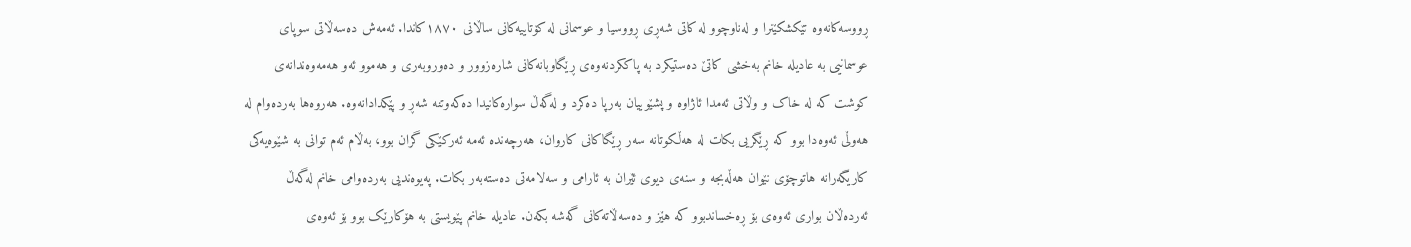ڕووسەکانەوە تێکشکێنرا و لەناوچوو لە کاتی شەڕی ڕووسیا و عوسمانی لە کۆتاییەکانی ساڵانی ١٨٧٠کاندا. ئەمەش دەسەڵاتی سوپای عوسمانیی بە عادیلە خانم بەخشی کاتێ دەستیکرد بە پاککردنەوەی ڕێگاوبانەکانی شارەزوور و دەوروبەری و هەموو ئەو هەمەوەندانەی کوشت کە لە خاک و وڵاتی ئەمدا ئاژاوە و پشێوییان بەرپا دەکرد و لەگەڵ سوارەکانیدا دەکەوتنە شەڕ و پێکدادانەوە. هەروەها بەردەوام لە هەوڵی ئەوەدا بوو کە ڕێگریی بکات لە هەڵکوتانە سەر ڕێگاکانی کاروان، هەرچەندە ئەمە ئەرکێکی گران بوو، بەڵام ئەم توانی بە شێوەیەکی کاریگەرانە هاتوچۆی نێوان هەڵەبجە و سنەی دیوی ئێران بە ئارامی و سەلامەتی دەستەبەر بکات. پەیوەندیی بەردەوامی خانم لەگەڵ ئەردەڵان بواری ئەوەی بۆ ڕەخساندبوو کە هێز و دەسەڵاتەکانی گەشە بکەن. عادیلە خانم پێویستی بە هۆکارێک بوو بۆ ئەوەی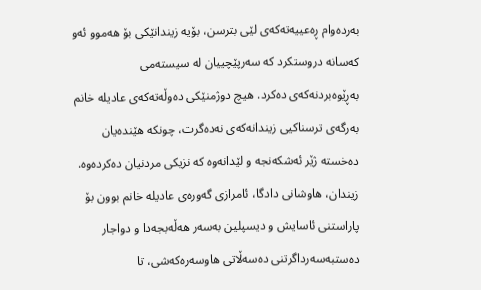بەردەوام ڕەعییەتەکەی لێی بترسن، بۆیە زیندانێکی بۆ هەموو ئەو کەسانە دروستکرد کە سەرپێچییان لە سیستەمی بەڕێوەبردنەکەی دەکرد. هیچ دوژمنێکی دەوڵەتەکەی عادیلە خانم بەرگەی ترسناکیی زیندانەکەی نەدەگرت، چونکە هێندەیان دەخستە ژێر ئەشکەنجە و لێدانەوە کە نزیکی مردنیان دەکردەوە. زیندان، هاوشانی دادگا، ئامرازی گەورەی عادیلە خانم بوون بۆ پاراستنی ئاسایش و دیسپلین بەسەر هەڵەبجەدا و دواجار دەستبەسەرداگرتنی دەسەڵاتی هاوسەرەکەشی، تا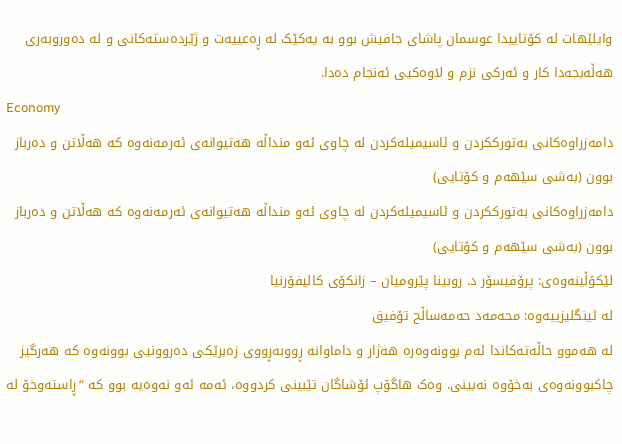وایلێهات لە کۆتاییدا عوسمان پاشای جافیش بوو بە یەکێک لە ڕەعییەت و ژێردەستەکانی و لە دەوروبەری هەڵەبجەدا کار و ئەرکی نزم و لاوەکیی ئەنجام دەدا.
Economy
دامەزراوەکانی بەتورککردن و ئاسیمیلەکردن لە چاوی ئەو منداڵە هەتیوانەی ئەرمەنەوە کە هەڵاتن و دەرباز بوون (بەشی سێهەم و کۆتایی)
دامەزراوەکانی بەتورککردن و ئاسیمیلەکردن لە چاوی ئەو منداڵە هەتیوانەی ئەرمەنەوە کە هەڵاتن و دەرباز بوون (بەشی سێهەم و کۆتایی)
لێکۆڵینەوەی: پرۆفیسۆر د. روبینا پێرومیان – زانکۆی کالیفۆرنیا
لە ئینگلیزییەوە: محەمەد حەمەساڵح تۆفیق
لە هەموو حاڵەتەکاندا ئەم بوونەوەرە هەژار و داماوانە ڕووبەڕووی زەبرێکی دەروونیی بوونەوە کە هەرگیز چاکبوونەوەی بەخۆوە نەبینی. وەک هاگۆپ ئۆشاگان تێبینی کردووە، ئەمە ئەو نەوەیە بوو کە “ڕاستەوخۆ لە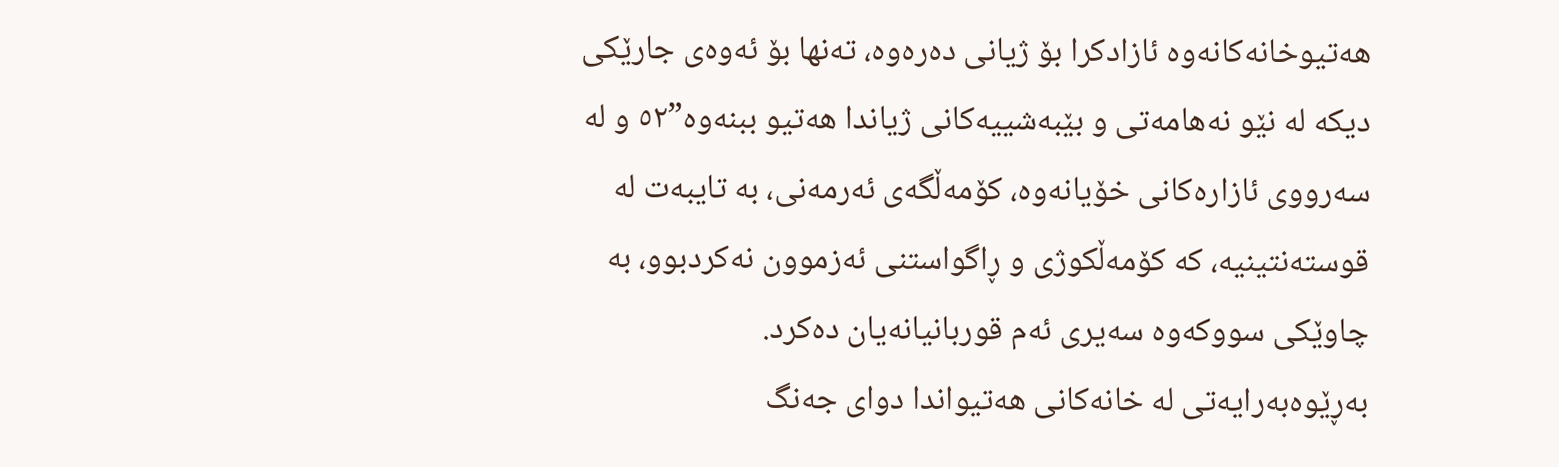هەتیوخانەکانەوە ئازادکرا بۆ ژیانی دەرەوە، تەنها بۆ ئەوەی جارێکی دیکە لە نێو نەهامەتی و بێبەشییەکانی ژیاندا هەتیو ببنەوە”٥٢ و لە سەرووی ئازارەکانی خۆیانەوە، کۆمەڵگەی ئەرمەنی، بە تایبەت لە قوستەنتینیە، کە کۆمەڵکوژی و ڕاگواستنی ئەزموون نەکردبوو، بە چاوێکی سووکەوە سەیری ئەم قوربانیانەیان دەکرد.
بەڕێوەبەرایەتی لە خانەکانی هەتیواندا دوای جەنگ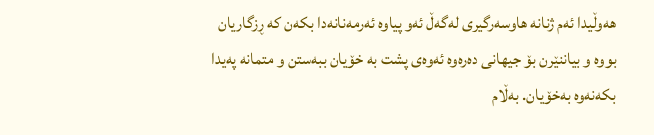هەوڵیدا ئەم ژنانە هاوسەرگیری لەگەڵ ئەو پیاوە ئەرمەنانەدا بکەن کە ڕزگاریان بووە و بیاننێرن بۆ جیهانی دەرەوە ئەوەی پشت بە خۆیان ببەستن و متمانە پەیدا بکەنەوە بەخۆیان. بەڵام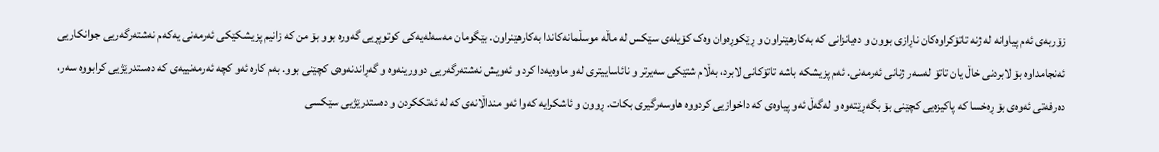زۆربەی ئەم پیاوانە لە ژنە تاتۆکراوەکان ناڕازی بوون و دەیانزانی کە بەکارهێنراون و ڕێکوڕەوان وەک کۆیلەی سێکس لە ماڵە موسڵمانەکاندا بەکارهێنراون. بێگومان مەسەلەیەکی کوتوپڕیی گەورە بوو بۆ من کە زانیم پزیشکێکی ئەرمەنی یەکەم نەشتەرگەریی جوانکاریی ئەنجامداوە بۆ لابردنی خاڵ یان تاتۆ لەسەر ژنانی ئەرمەنی. ئەم پزیشکە باشە تاتۆکانی لابرد، بەڵام شتێکی سەیرتر و نائاساییتری لەو ماوەیەدا کرد و ئەویش نەشتەرگەریی دوورینەوە و گەڕاندنەوەی کچێنی بوو. بەم کارە ئەو کچە ئەرمەنییەی کە دەستدرێژیی کرابووە سەر، دەرفەتی ئەوەی بۆ ڕەخسا کە پاکیزەیی کچێنی بۆ بگەڕێتەوە و لەگەڵ ئەو پیاوەی کە داخوازیی کردووە هاوسەرگیری بکات. ڕوون و ئاشکرایە کەوا ئەو منداڵانەی کە لە ئەتککردن و دەستدرێژیی سێکسی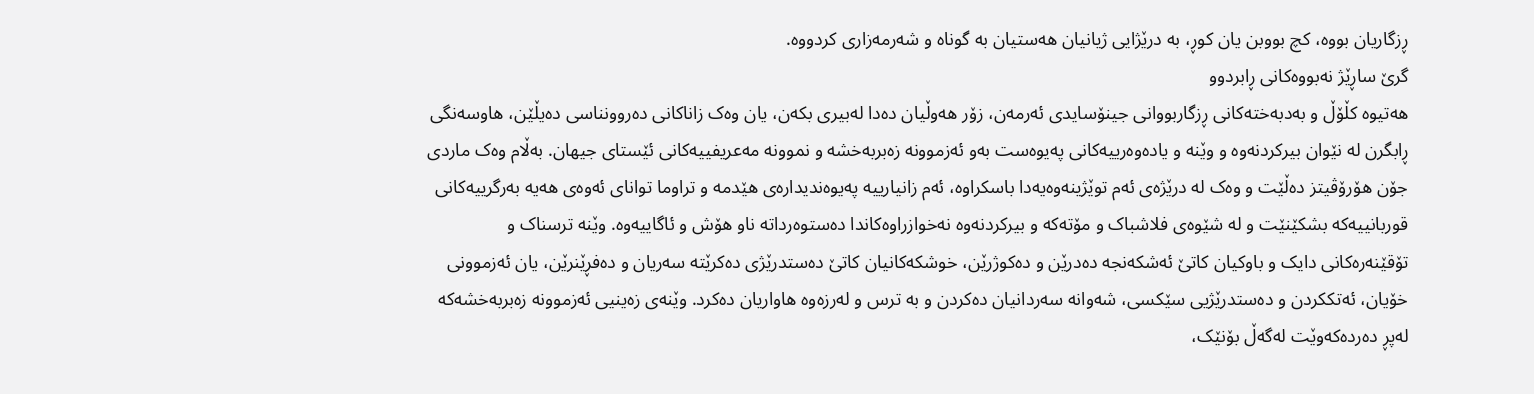ڕزگاریان بووە، كچ بووبن یان کوڕ، بە درێژایی ژیانیان هەستیان بە گوناه و شەرمەزاری کردووە.
گرێ ساڕێژ نەبووەکانی ڕابردوو
هەتیوە کڵۆڵ و بەدبەختەکانی ڕزگاربووانی جینۆسایدی ئەرمەن، زۆر هەوڵیان دەدا لەبیری بکەن، یان وەک زاناکانی دەروونناسی دەیڵێن، هاوسەنگی ڕابگرن لە نێوان بیرکردنەوە و وێنە و یادەوەرییەکانی پەیوەست بەو ئەزموونە زەبربەخشە و نموونە مەعریفییەکانی ئێستای جیهان. بەڵام وەک ماردی جۆن هۆرۆڤیتز دەڵێت و وەک لە درێژەی ئەم توێژینەوەیەدا باسکراوە، ئەم زانیارییە پەیوەندیدارەی هێدمە و تراوما توانای ئەوەی هەیە بەرگرییەکانی قوربانییەکە بشکێنێت و لە شێوەی فلاشباک و مۆتەکە و بیرکردنەوە نەخوازراوەکاندا دەستوەرداتە ناو هۆش و ئاگاییەوە. وێنە ترسناک و تۆقێنەرەکانی دایک و باوکیان کاتێ ئەشکەنجە دەدرێن و دەکوژرێن، خوشکەکانیان کاتێ دەستدرێژی دەکرێتە سەریان و دەفڕێنرێن، یان ئەزموونی خۆیان، ئەتککردن و دەستدرێژیی سێکسی، شەوانە سەردانیان دەکردن و بە ترس و لەرزەوە هاواریان دەکرد. وێنەی زەینیی ئەزموونە زەبربەخشەکە لەپڕ دەردەکەوێت لەگەڵ بۆنێک،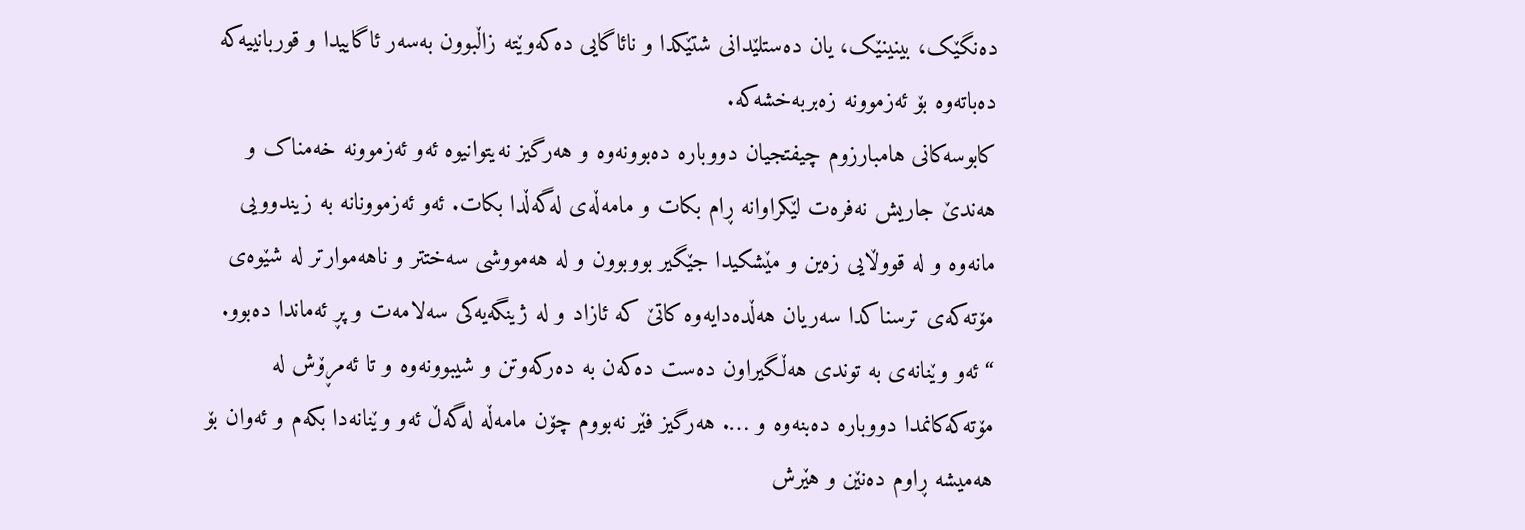دەنگێک، بینینێک، یان دەستلێدانی شتێکدا و نائاگایی دەکەوێتە زاڵبوون بەسەر ئاگاییدا و قوربانییەکە دەباتەوە بۆ ئەزموونە زەبربەخشەکە.
کابوسەکانی هامبارزوم چیفتجیان دووبارە دەبوونەوە و هەرگیز نەیتوانیوە ئەو ئەزموونە خەمناک و هەندێ جاریش نەفرەت لێکراوانە ڕام بکات و مامەڵەی لەگەڵدا بکات. ئەو ئەزموونانە بە زیندوویی مانەوە و لە قووڵایی زەین و مێشکیدا جێگیر بووبوون و لە هەمووشی سەختتر و ناهەموارتر لە شێوەی مۆتەکەی ترسناکدا سەریان هەڵدەدایەوە کاتێ کە ئازاد و لە ژینگەیەکی سەلامەت و پڕ ئەماندا دەبوو. “ئەو وێنانەی بە توندی هەڵگیراون دەست دەکەن بە دەرکەوتن و شیبوونەوە و تا ئەمڕۆش لە مۆتەکەکانمدا دووبارە دەبنەوە و …. هەرگیز فێر نەبووم چۆن مامەڵە لەگەڵ ئەو وێنانەدا بکەم و ئەوان بۆ هەمیشە ڕاوم دەنێن و هێرش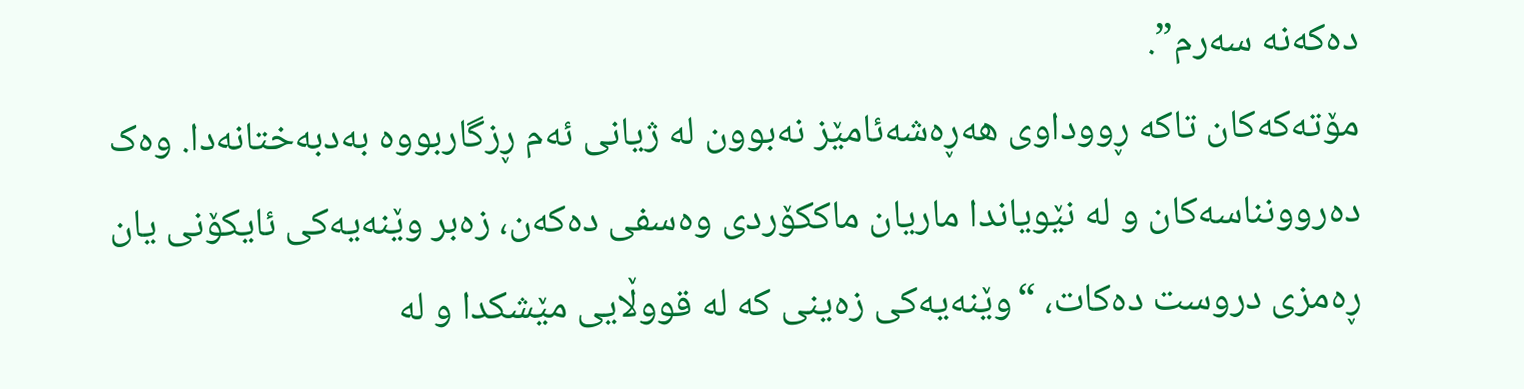دەکەنە سەرم”.
مۆتەکەکان تاکە ڕووداوی هەڕەشەئامێز نەبوون لە ژیانی ئەم ڕزگاربووە بەدبەختانەدا. وەک دەروونناسەکان و لە نێویاندا ماریان ماککۆردی وەسفی دەکەن، زەبر وێنەیەکی ئایکۆنی یان ڕەمزی دروست دەکات، “وێنەیەکی زەینی کە لە قووڵایی مێشکدا و لە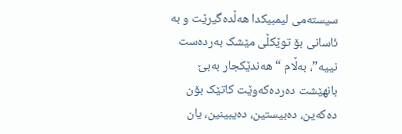سیستەمی لیمبیکدا هەڵدەگیرێت و بە ئاسانی بۆ توێکڵی مێشک بەردەست نییە”، بەڵام “هەندێکجار بەبێ بانهێشت دەردەکەوێت کاتێک بۆن دەکەین، دەبیستین، دەیبینین، یان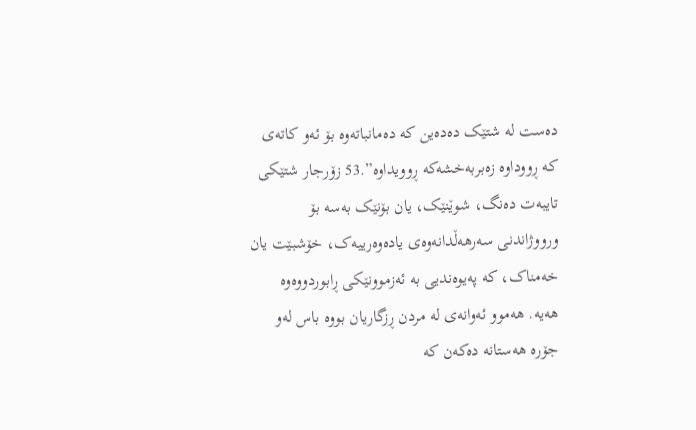دەست لە شتێک دەدەین کە دەمانباتەوە بۆ ئەو کاتەی کە ڕووداوە زەبربەخشەکە ڕوویداوە”.53 زۆرجار شتێکی تایبەت دەنگ، شوێنێک، یان بۆنێک بەسە بۆ ورووژاندنی سەرهەڵدانەوەی یادەوەرییەک، خۆشبێت یان خەمناک، کە پەیوەندیی بە ئەزموونێکی ڕابوردووەوە هەیە. هەموو ئەوانەی لە مردن ڕزگاریان بووە باس لەو جۆرە هەستانە دەکەن کە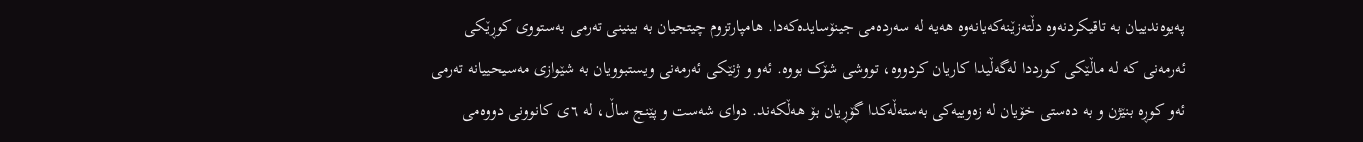پەیوەندییان بە تاقیکردنەوە دڵتەزێنەکەیانەوە هەیە لە سەردەمی جینۆسایدەکەدا. هامپارتزوم چیتجیان بە بینینی تەرمی بەستووی کوڕێکی ئەرمەنی کە لە ماڵێکی کورددا لەگەڵیدا کاریان کردووە، تووشی شۆک بووە. ئەو و ژنێکی ئەرمەنی ویستبوویان بە شێوازی مەسیحییانە تەرمی ئەو کوڕە بنێژن و بە دەستی خۆیان لە زەوییەکی بەستەڵەکدا گۆڕیان بۆ هەڵکەند. دوای شەست و پێنج ساڵ، لە ٦ی کانوونی دووەمی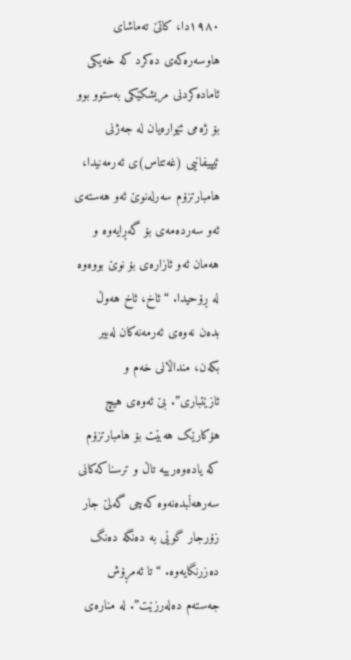١٩٨٠دا، کاتێ تەماشای هاوسەرەکەی دەکرد کە خەیکی ئامادەکردنی مریشکێکی بەستوو بوو بۆ ژەمی ئێوارەیان لە جەژنی ئیپیفانیی (غەتتاس)ی ئەرمەنیدا، هامبارتزۆم سەرلەنوێ ئەو هەستەی ئەو سەردەمەی بۆ گەڕایەوە و هەمان ئەو ئازارەی بۆ نوێ بووەوە لە ڕۆحیدا. “ئاخ، ئاخ هەوڵ بدەن نەوەی ئەرمەنەکان لەبیر بکەن، منداڵانی خەم و ئازێتباری”. بێ ئەوەی هیچ هۆکارێک هەبێت بۆ هامبارتزۆم کە یادەوەرییە تاڵ و ترسناکەکانی سەرهەڵبدەنەوە کەچی گەلێ جار زۆرجار گوێی بە دەنگە دەنگ دەزرنگایەوە. “تا ئەمڕۆش جەستەم دەلەرزێت”. لە منارەی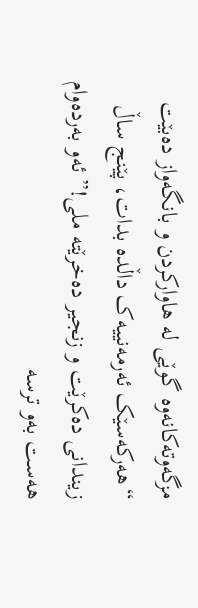مزگەوتەکانەوە گوێی لە هاوارکردن و بانگەواز دەبێت “هەرکەسێک ئەرمەنییەک داڵدە بدات، پێنج ساڵ زیندانی دەکرێت و زنجیر دەخرێتە ملی!” ئەو بەردەوام هەست بەو ترسە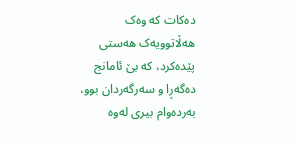دەکات کە وەک هەڵاتوویەک هەستی پێدەکرد، کە بێ ئامانج دەگەڕا و سەرگەردان بوو، بەردەوام بیری لەوە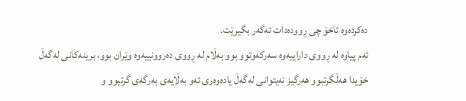دەکردەوە ئاخۆ چی ڕوودەدات ئەگەر بگیرێت.
ئەم پیاوە لە ڕووی داراییەوە سەرکەوتوو بوو بەڵام لە ڕووی دەروونییەوە وێران بوو، برینەکانی لەگەڵ خۆیدا هەڵگرتبوو هەرگیز نەیتوانی لەگەڵ یادەوەری ئەو بەڵایەی بەرگەی گرتبوو و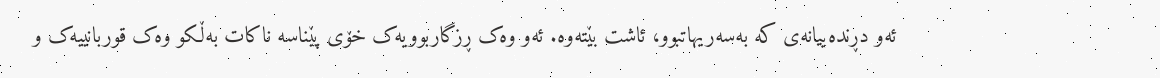ئەو دڕندەییانەی کە بەسەریهاتبوو، ئاشت بێتەوە. ئەو وەک ڕزگاربوویەک خۆی پێناسە ناکات بەڵکو وەک قوربانییەک و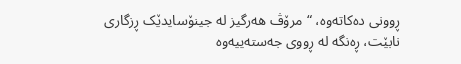ڕوونی دەکاتەوە، “مرۆڤ هەرگیز لە جینۆسایدێک ڕزگاری نابێت، ڕەنگە لە ڕووی جەستەییەوە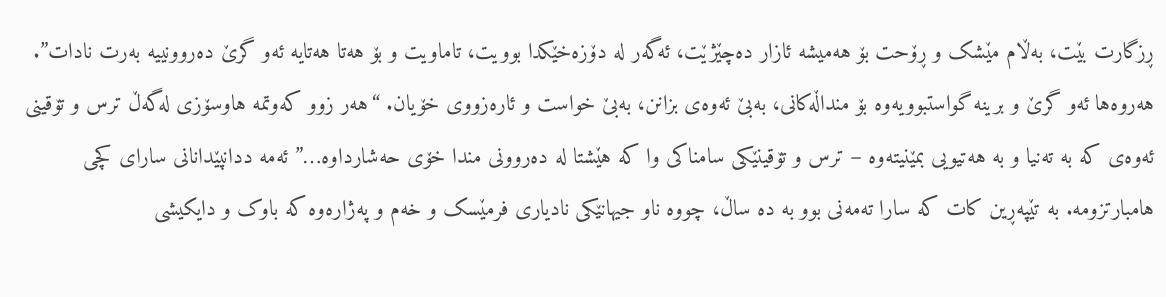ڕزگارت بێت، بەڵام مێشک و ڕۆحت بۆ هەمیشە ئازار دەچێژێت، ئەگەر لە دۆزەخێکدا بوویت، تاماویت و بۆ هەتا هەتایە ئەو گرێ دەروونییە بەرت نادات”. هەروەها ئەو گرێ و برینە گواستبوویەوە بۆ منداڵەکانی، بەبێ ئەوەی بزانن، بەبێ خواست و ئارەزووی خۆیان. “هەر زوو کەوتمە هاوسۆزی لەگەڵ ترس و تۆقینی ئەوەی کە بە تەنیا و بە هەتیویی بمێنیتەوە – ترس و تۆقینێکی سامناکی وا کە هێشتا لە دەروونی مندا خۆی حەشارداوە…” ئەمە ددانپێدانانی سارای کچی هامبارتزومە. بە تێپەڕین کات کە سارا تەمەنی بوو بە دە ساڵ، چووە ناو جیهانێکی نادیاری فرمێسک و خەم و پەژارەوە کە باوک و دایکیشی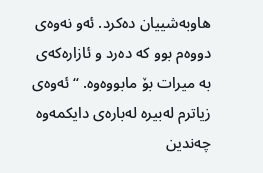هاوبەشییان دەکرد. ئەو نەوەی دووەم بوو کە دەرد و ئازارەکەی بە میرات بۆ مابووەوە. “ئەوەی زیاترم لەبیرە لەبارەی دایکمەوە چەندین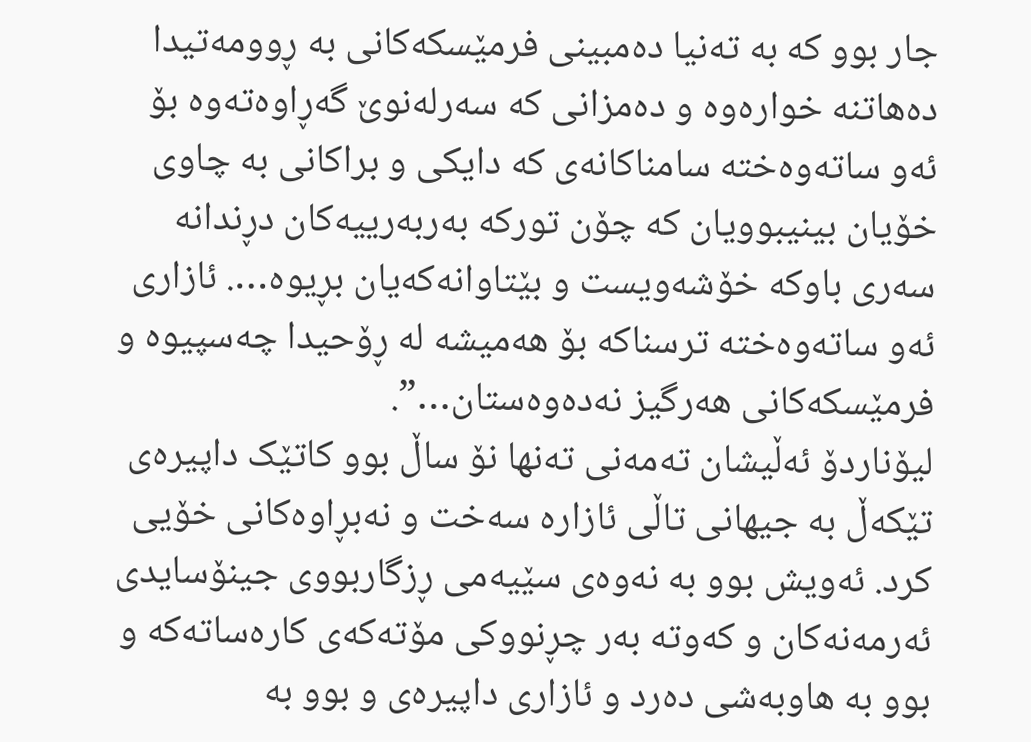جار بوو کە بە تەنیا دەمبینی فرمێسکەکانی بە ڕوومەتیدا دەهاتنە خوارەوە و دەمزانی کە سەرلەنوێ گەڕاوەتەوە بۆ ئەو ساتەوەختە سامناکانەی کە دایکی و براکانی بە چاوی خۆیان بینیبوویان کە چۆن تورکە بەربەرییەکان دڕندانە سەری باوکە خۆشەویست و بێتاوانەکەیان بڕیوە…. ئازاری ئەو ساتەوەختە ترسناکە بۆ هەمیشە لە ڕۆحیدا چەسپیوە و فرمێسکەکانی هەرگیز نەدەوەستان…”.
لیۆناردۆ ئەڵیشان تەمەنی تەنها نۆ ساڵ بوو کاتێک داپیرەی تێکەڵ بە جیهانی تاڵی ئازارە سەخت و نەبڕاوەکانی خۆیی کرد. ئەویش بوو بە نەوەی سێیەمی ڕزگاربووی جینۆسایدی ئەرمەنەکان و کەوتە بەر چڕنووکی مۆتەکەی کارەساتەکە و بوو بە هاوبەشی دەرد و ئازاری داپیرەی و بوو بە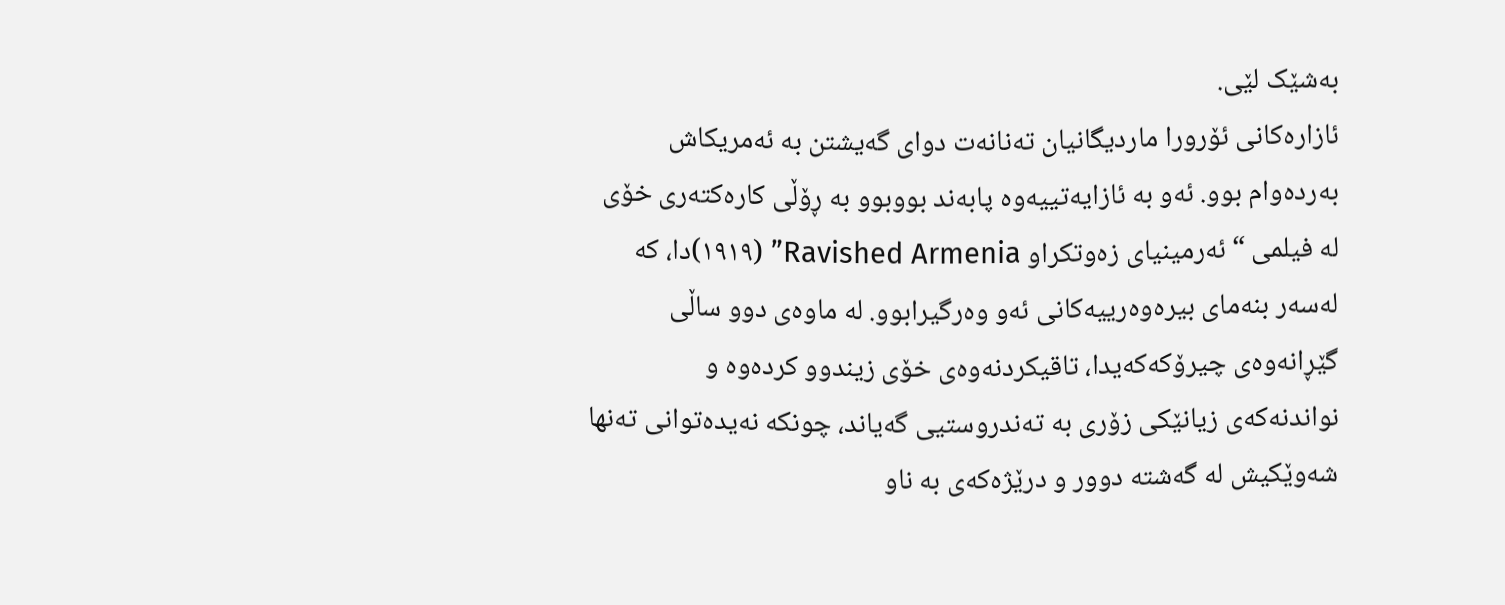بەشێک لێی.
ئازارەکانی ئۆرورا ماردیگانیان تەنانەت دوای گەیشتن بە ئەمریکاش بەردەوام بوو. ئەو بە ئازایەتییەوە پابەند بووبوو بە ڕۆڵی کارەکتەری خۆی لە فیلمی “ئەرمینیای زەوتکراو Ravished Armenia” (١٩١٩)دا، کە لەسەر بنەمای بیرەوەرییەکانی ئەو وەرگیرابوو. لە ماوەی دوو ساڵی گێڕانەوەی چیرۆکەکەیدا، تاقیکردنەوەی خۆی زیندوو کردەوە و نواندنەکەی زیانێکی زۆری بە تەندروستیی گەیاند، چونکە نەیدەتوانی تەنها شەوێکیش لە گەشتە دوور و درێژەکەی بە ناو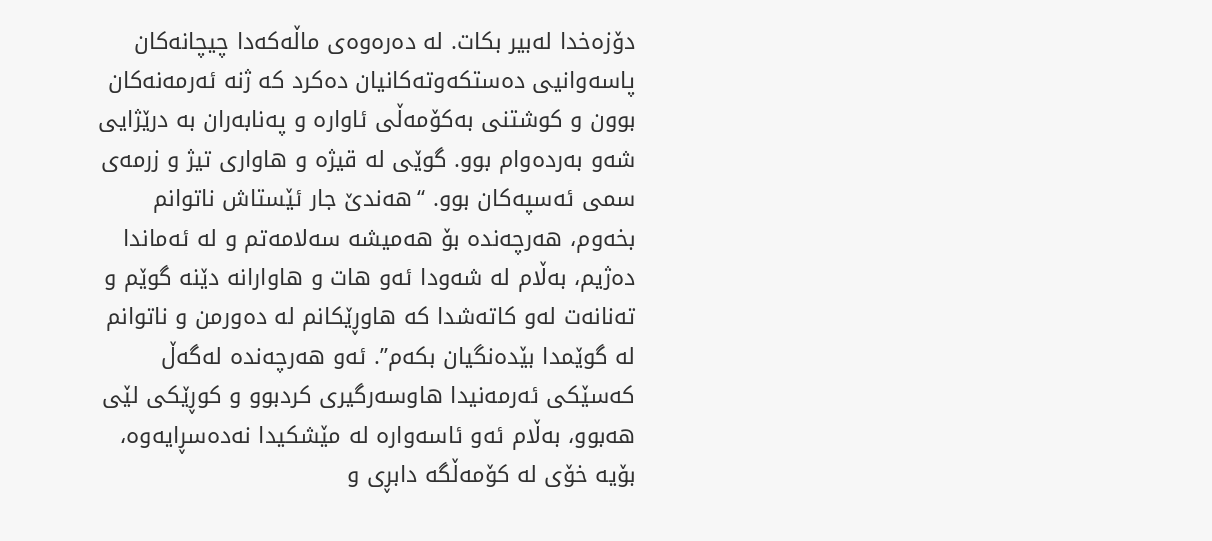دۆزەخدا لەبیر بکات. لە دەرەوەی ماڵەکەدا چیچانەکان پاسەوانیی دەستکەوتەکانیان دەکرد کە ژنە ئەرمەنەکان بوون و کوشتنی بەکۆمەڵی ئاوارە و پەنابەران بە درێژایی شەو بەردەوام بوو. گوێی لە قیژە و هاواری تیژ و زرمەی سمی ئەسپەکان بوو. “هەندێ جار ئێستاش ناتوانم بخەوم، هەرچەندە بۆ هەمیشە سەلامەتم و لە ئەماندا دەژیم، بەڵام لە شەودا ئەو هات و هاوارانە دێنە گوێم و تەنانەت لەو کاتەشدا کە هاوڕێکانم لە دەورمن و ناتوانم لە گوێمدا بێدەنگیان بکەم”. ئەو هەرچەندە لەگەڵ کەسێکی ئەرمەنیدا هاوسەرگیری کردبوو و کوڕێکی لێی هەبوو، بەڵام ئەو ئاسەوارە لە مێشکیدا نەدەسڕایەوە، بۆیە خۆی لە کۆمەڵگە دابڕی و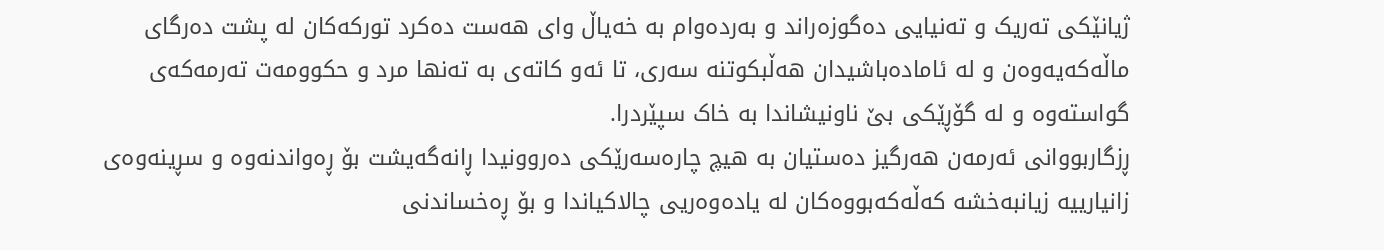ژیانێکی تەریک و تەنیایی دەگوزەراند و بەردەوام بە خەیاڵ وای هەست دەکرد تورکەکان لە پشت دەرگای ماڵەکەیەوەن و لە ئامادەباشیدان هەڵبکوتنە سەری، تا ئەو کاتەی بە تەنها مرد و حکوومەت تەرمەکەی گواستەوە و لە گۆڕێکی بێ ناونیشاندا بە خاک سپێردرا.
ڕزگاربووانی ئەرمەن هەرگیز دەستیان بە هیچ چارەسەرێکی دەروونیدا ڕانەگەیشت بۆ ڕەواندنەوە و سڕینەوەی زانیارییە زیانبەخشە کەڵەکەبووەکان لە یادەوەریی چالاکیاندا و بۆ ڕەخساندنی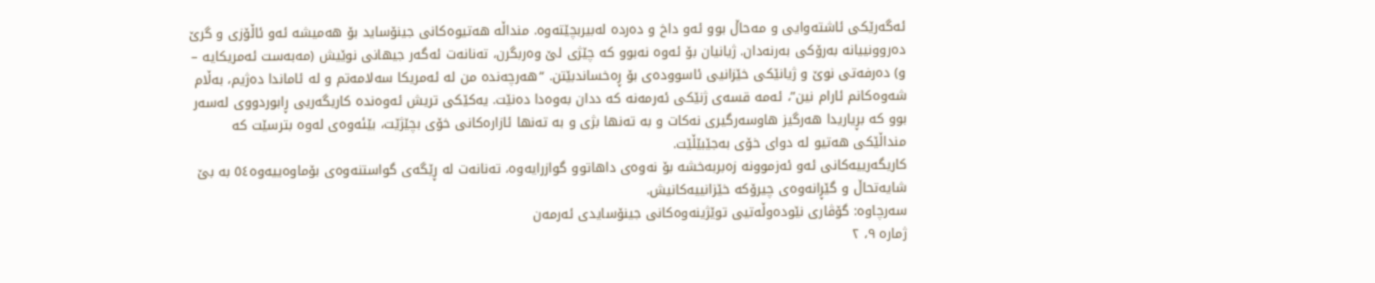ئەگەرێکی ئاشتەوایی و مەحاڵ بوو ئەو داخ و دەردە لەبیربچێتەوە. منداڵە هەتیوەکانی جینۆساید بۆ هەمیشە ئەو ئاڵۆزی و گرێ دەروونییانە بەرۆکی بەرنەدان. ژیانیان بۆ ئەوە نەبوو کە چێژی لێ وەربگرن، تەنانەت ئەگەر جیهانی نوێیش (مەبەست ئەمریکایە – و) دەرفەتی نوێ و ژیانێکی خێزانیی ئاسوودەی بۆ ڕەخساندبێتن. “هەرچەندە من لە ئەمریکا سەلامەتم و لە ئاماندا دەژیم، بەڵام شەوەکانم ئارام نین”، ئەمە قسەی ژنێکی ئەرمەنە کە ددان بەوەدا دەنێت. یەکێکی تریش ئەوەندە کاریگەریی ڕابوردووی لەسەر بوو کە بڕیاریدا هەرگیز هاوسەرگیری نەکات و بە تەنها بژی و بە تەنها ئازارەکانی خۆی بچێژێت، بێئەوەی لەوە بترسێت کە منداڵێکی هەتیو لە دوای خۆی بەجێبێڵێت.
کاریگەرییەکانی ئەو ئەزموونە زەبربەخشە بۆ نەوەی داهاتوو گوازرایەوە، تەنانەت لە ڕێگەی گواستنەوەی بۆماوەییەوە٥٤ بە بێ شایەتحاڵ و گێڕانەوەی چیرۆکە خێزانییەکانیش.
سەرچاوە: گۆڤاری نێودەوڵەتیی توێژینەوەکانی جینۆسایدی ئەرمەن
ژمارە ٩، ٢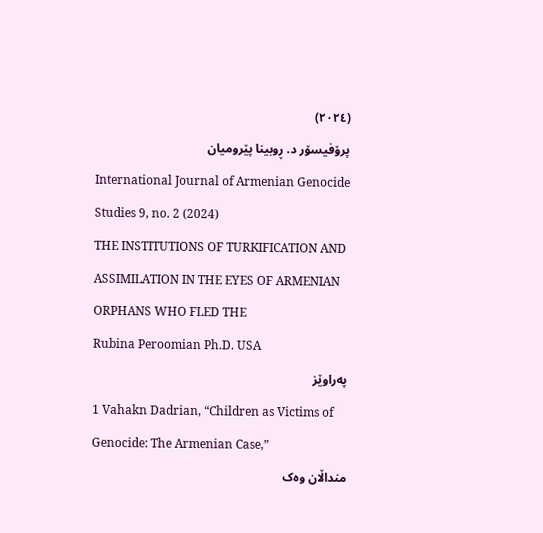(٢٠٢٤)
پرۆفیسۆر د. ڕوبینا پێرومیان
International Journal of Armenian Genocide Studies 9, no. 2 (2024)
THE INSTITUTIONS OF TURKIFICATION AND ASSIMILATION IN THE EYES OF ARMENIAN ORPHANS WHO FLED THE
Rubina Peroomian Ph.D. USA
پەراوێز
1 Vahakn Dadrian, “Children as Victims of Genocide: The Armenian Case,”
منداڵان وەک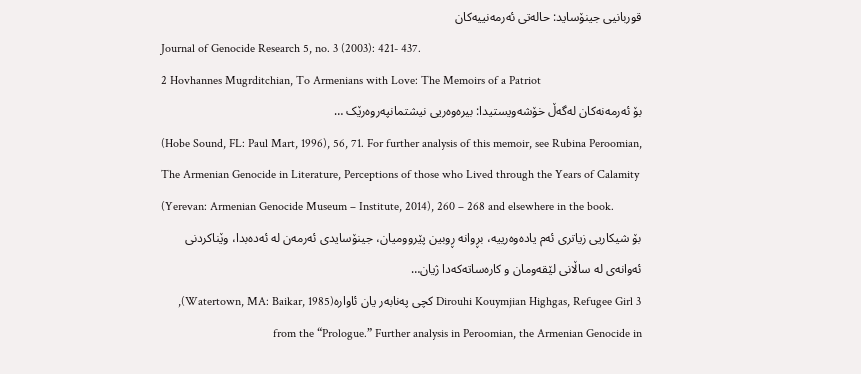قوربانیی جینۆساید: حالەتی ئەرمەنییەکان
Journal of Genocide Research 5, no. 3 (2003): 421- 437.
2 Hovhannes Mugrditchian, To Armenians with Love: The Memoirs of a Patriot
بۆ ئەرمەنەکان لەگەڵ خۆشەویستیدا: بیرەوەریی نیشتمانپەروەرێک …
(Hobe Sound, FL: Paul Mart, 1996), 56, 71. For further analysis of this memoir, see Rubina Peroomian, The Armenian Genocide in Literature, Perceptions of those who Lived through the Years of Calamity (Yerevan: Armenian Genocide Museum – Institute, 2014), 260 – 268 and elsewhere in the book.
بۆ شیکاریی زیاتری ئەم یادەوەرییە، بڕوانە ڕوبین پێروومیان، جینۆسایدی ئەرمەن لە ئەدەبدا، وێناکردنی ئەوانەی لە ساڵانی لێقەومان و کارەساتەکەدا ژیان…
3 Dirouhi Kouymjian Highgas, Refugee Girl کچی پەنابەر یان ئاوارە(Watertown, MA: Baikar, 1985), from the “Prologue.” Further analysis in Peroomian, the Armenian Genocide in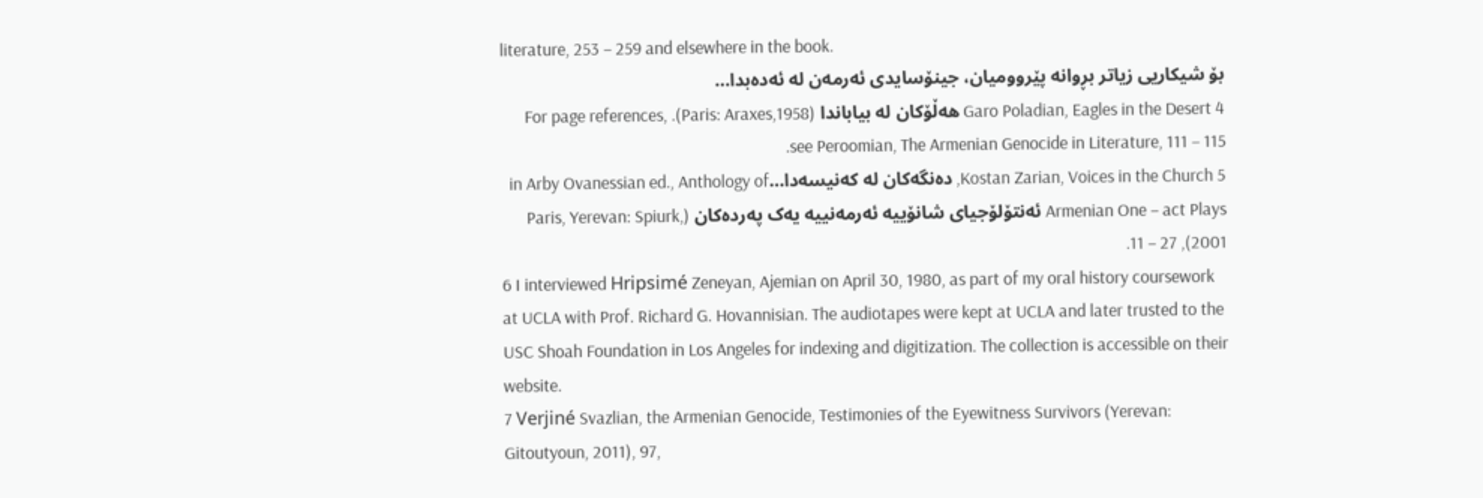literature, 253 – 259 and elsewhere in the book.
بۆ شیکاریی زیاتر بڕوانە پێروومیان، جینۆسایدی ئەرمەن لە ئەدەبدا…
4 Garo Poladian, Eagles in the Desert هەڵۆکان لە بیاباندا (Paris: Araxes,1958). For page references, see Peroomian, The Armenian Genocide in Literature, 111 – 115.
5 Kostan Zarian, Voices in the Church, دەنگەکان لە کەنیسەدا…in Arby Ovanessian ed., Anthology of Armenian One – act Plays ئەنتۆلۆجیای شانۆییە ئەرمەنییە یەک پەردەکان (Paris, Yerevan: Spiurk, 2001), 11 – 27.
6 I interviewed Hripsimé Zeneyan, Ajemian on April 30, 1980, as part of my oral history coursework at UCLA with Prof. Richard G. Hovannisian. The audiotapes were kept at UCLA and later trusted to the USC Shoah Foundation in Los Angeles for indexing and digitization. The collection is accessible on their website.
7 Verjiné Svazlian, the Armenian Genocide, Testimonies of the Eyewitness Survivors (Yerevan: Gitoutyoun, 2011), 97,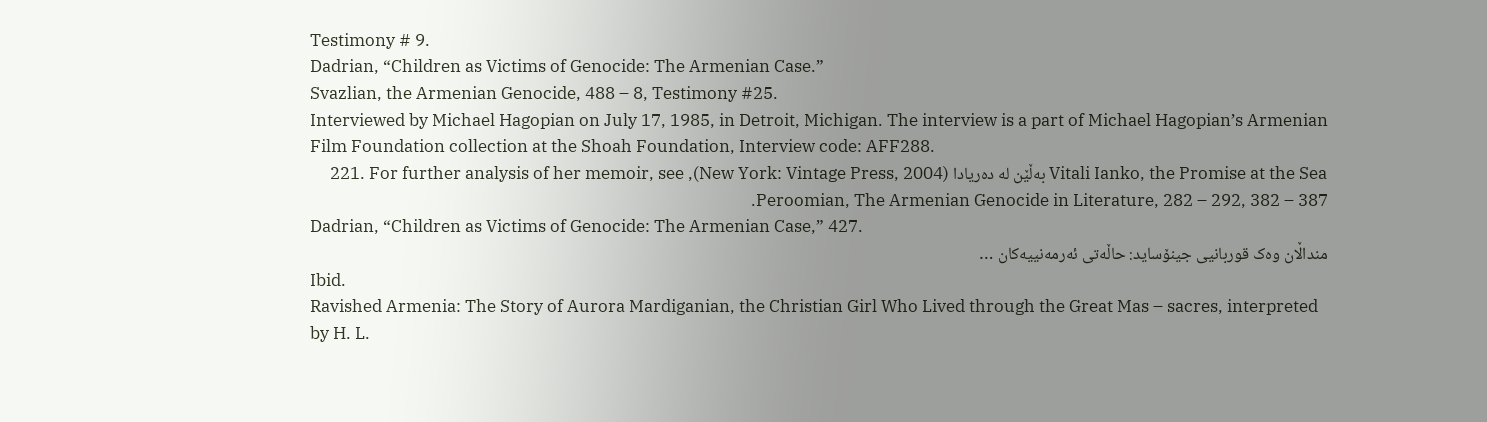Testimony # 9.
Dadrian, “Children as Victims of Genocide: The Armenian Case.”
Svazlian, the Armenian Genocide, 488 – 8, Testimony #25.
Interviewed by Michael Hagopian on July 17, 1985, in Detroit, Michigan. The interview is a part of Michael Hagopian’s Armenian Film Foundation collection at the Shoah Foundation, Interview code: AFF288.
Vitali Ianko, the Promise at the Sea بەڵێن لە دەریادا (New York: Vintage Press, 2004), 221. For further analysis of her memoir, see Peroomian, The Armenian Genocide in Literature, 282 – 292, 382 – 387.
Dadrian, “Children as Victims of Genocide: The Armenian Case,” 427.
منداڵان وەک قوربانیی جینۆساید: حاڵەتی ئەرمەنییەکان …
Ibid.
Ravished Armenia: The Story of Aurora Mardiganian, the Christian Girl Who Lived through the Great Mas – sacres, interpreted by H. L.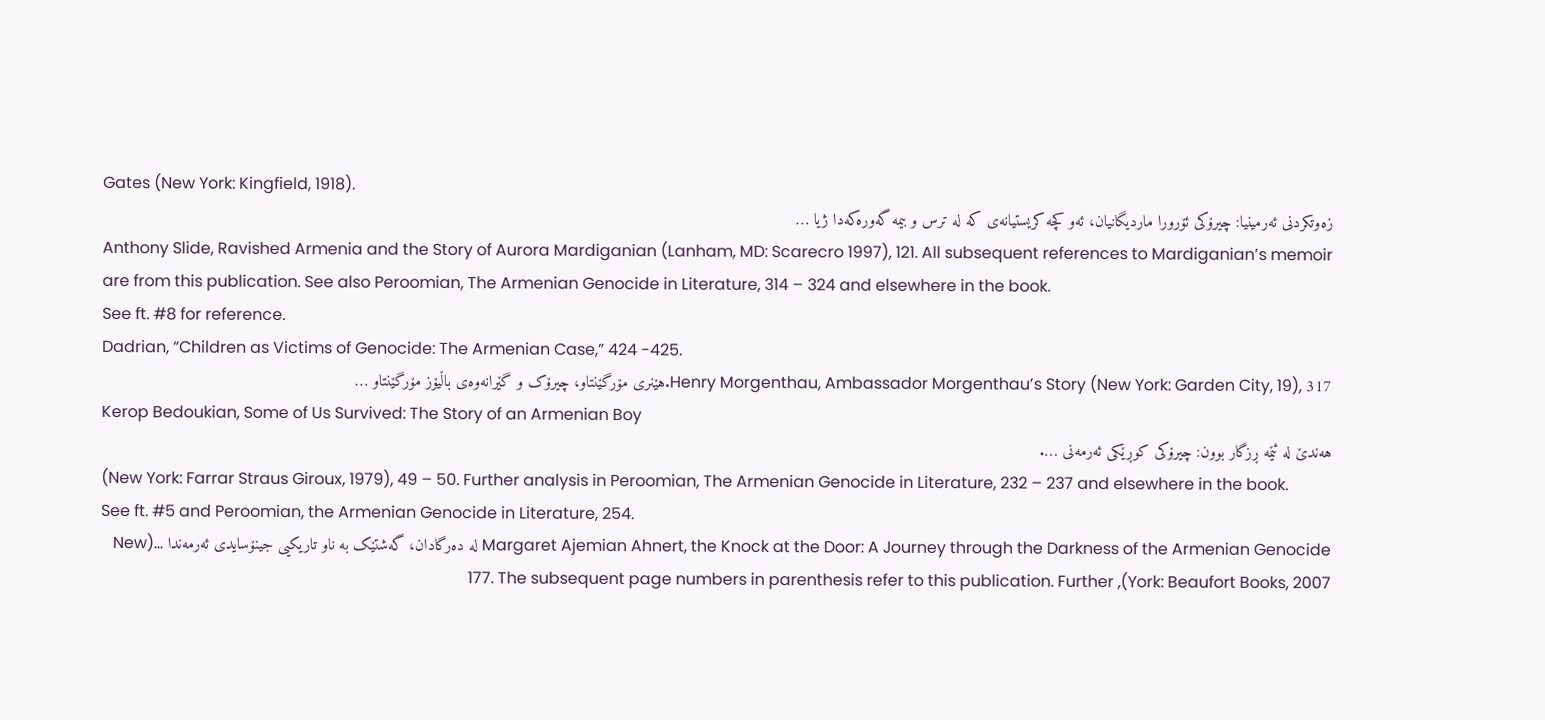Gates (New York: Kingfield, 1918).
زەوتکردنی ئەرمینیا: چیرۆکی ئۆرورا ماردیگانیان، ئەو کچە کریستیانەی کە لە ترس و بیمە گەورەکەدا ژیا …
Anthony Slide, Ravished Armenia and the Story of Aurora Mardiganian (Lanham, MD: Scarecro 1997), 121. All subsequent references to Mardiganian’s memoir are from this publication. See also Peroomian, The Armenian Genocide in Literature, 314 – 324 and elsewhere in the book.
See ft. #8 for reference.
Dadrian, “Children as Victims of Genocide: The Armenian Case,” 424 -425.
Henry Morgenthau, Ambassador Morgenthau’s Story (New York: Garden City, 19), 317.هێنری مۆرگێنتاو، چیرۆک و گێرانەوەی باڵیۆز مۆرگێنتاو …
Kerop Bedoukian, Some of Us Survived: The Story of an Armenian Boy
هەندێ لە ئێمە ڕزگار بوون: چیرۆکی کوڕێکی ئەرمەنی ….
(New York: Farrar Straus Giroux, 1979), 49 – 50. Further analysis in Peroomian, The Armenian Genocide in Literature, 232 – 237 and elsewhere in the book.
See ft. #5 and Peroomian, the Armenian Genocide in Literature, 254.
Margaret Ajemian Ahnert, the Knock at the Door: A Journey through the Darkness of the Armenian Genocide لە دەرگادان، گەشتێک بە ناو تاریکیی جینۆسایدی ئەرمەندا …(New York: Beaufort Books, 2007), 177. The subsequent page numbers in parenthesis refer to this publication. Further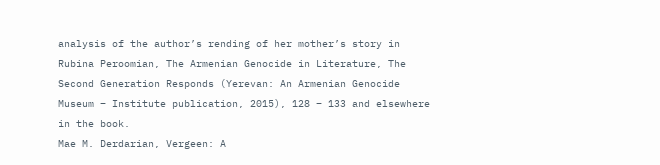analysis of the author’s rending of her mother’s story in Rubina Peroomian, The Armenian Genocide in Literature, The Second Generation Responds (Yerevan: An Armenian Genocide Museum – Institute publication, 2015), 128 – 133 and elsewhere in the book.
Mae M. Derdarian, Vergeen: A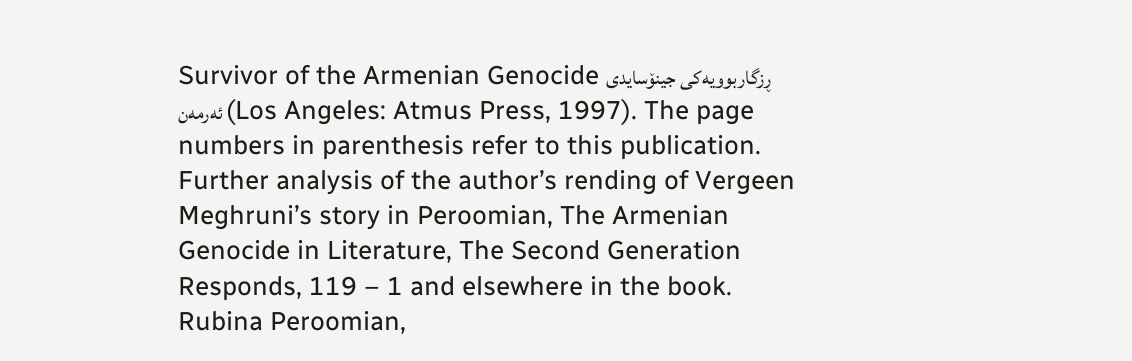Survivor of the Armenian Genocide ڕزگاربوویەکی جینۆسایدی ئەرمەن (Los Angeles: Atmus Press, 1997). The page numbers in parenthesis refer to this publication. Further analysis of the author’s rending of Vergeen Meghruni’s story in Peroomian, The Armenian Genocide in Literature, The Second Generation Responds, 119 – 1 and elsewhere in the book.
Rubina Peroomian,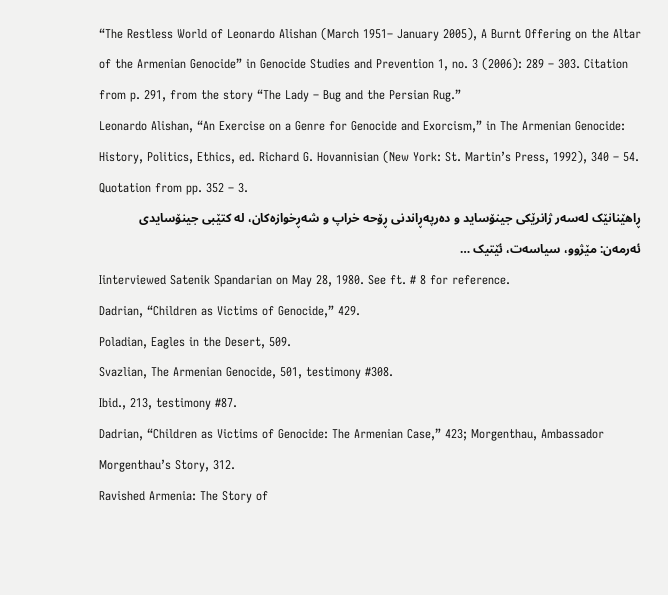“The Restless World of Leonardo Alishan (March 1951– January 2005), A Burnt Offering on the Altar of the Armenian Genocide” in Genocide Studies and Prevention 1, no. 3 (2006): 289 – 303. Citation from p. 291, from the story “The Lady – Bug and the Persian Rug.”
Leonardo Alishan, “An Exercise on a Genre for Genocide and Exorcism,” in The Armenian Genocide: History, Politics, Ethics, ed. Richard G. Hovannisian (New York: St. Martin’s Press, 1992), 340 – 54. Quotation from pp. 352 – 3.
ڕاهێنانێک لەسەر ژانرێکی جینۆساید و دەرپەڕاندنی ڕۆحە خراپ و شەڕخوازەکان، لە کتێبی جینۆسایدی ئەرمەن: مێژوو، سیاسەت، ئێتیک …
Iinterviewed Satenik Spandarian on May 28, 1980. See ft. # 8 for reference.
Dadrian, “Children as Victims of Genocide,” 429.
Poladian, Eagles in the Desert, 509.
Svazlian, The Armenian Genocide, 501, testimony #308.
Ibid., 213, testimony #87.
Dadrian, “Children as Victims of Genocide: The Armenian Case,” 423; Morgenthau, Ambassador Morgenthau’s Story, 312.
Ravished Armenia: The Story of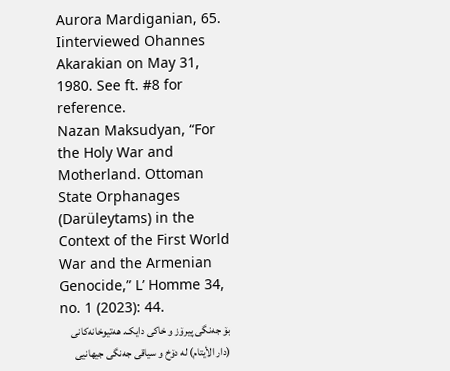Aurora Mardiganian, 65.
Iinterviewed Ohannes Akarakian on May 31, 1980. See ft. #8 for reference.
Nazan Maksudyan, “For the Holy War and Motherland. Ottoman State Orphanages (Darüleytams) in the Context of the First World War and the Armenian Genocide,” L’ Homme 34, no. 1 (2023): 44.
بۆ جەنگی پیرۆز و خاکی دایک. هەتیوخانەکانی (دار الأیتام) لە دۆخ و سیاقی جەنگی جیهانیی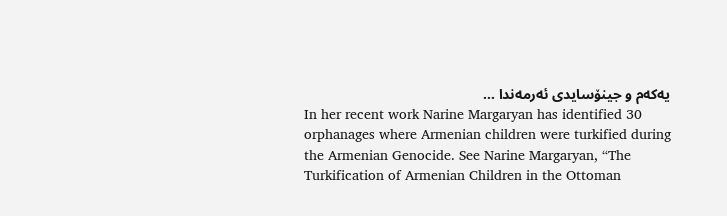یەکەم و جینۆسایدی ئەرمەندا …
In her recent work Narine Margaryan has identified 30 orphanages where Armenian children were turkified during the Armenian Genocide. See Narine Margaryan, “The Turkification of Armenian Children in the Ottoman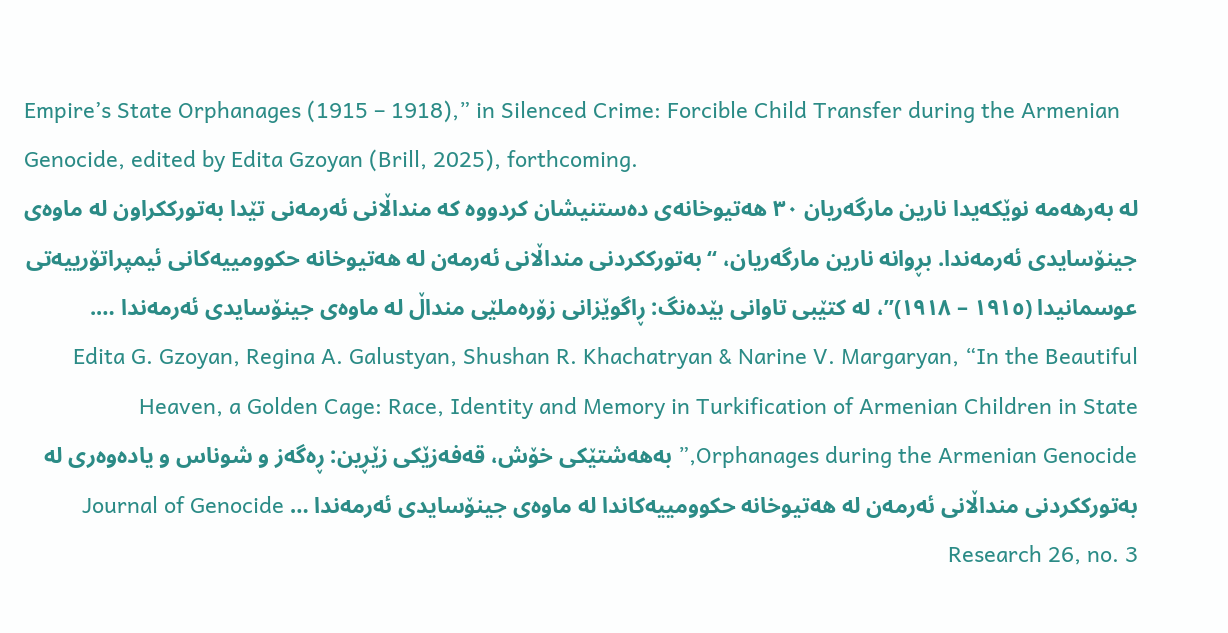Empire’s State Orphanages (1915 – 1918),” in Silenced Crime: Forcible Child Transfer during the Armenian Genocide, edited by Edita Gzoyan (Brill, 2025), forthcoming.
لە بەرهەمە نوێکەیدا نارین مارگەریان ٣٠ هەتیوخانەی دەستنیشان کردووە کە منداڵانی ئەرمەنی تێدا بەتورککراون لە ماوەی جینۆسایدی ئەرمەندا. بڕوانە نارین مارگەریان، “بەتورککردنی منداڵانی ئەرمەن لە هەتیوخانە حکوومییەکانی ئیمپراتۆرییەتی عوسمانیدا (١٩١٥ – ١٩١٨)”، لە کتێبی تاوانی بێدەنگ: ڕاگوێزانی زۆرەملێی منداڵ لە ماوەی جینۆسایدی ئەرمەندا ….
Edita G. Gzoyan, Regina A. Galustyan, Shushan R. Khachatryan & Narine V. Margaryan, “In the Beautiful Heaven, a Golden Cage: Race, Identity and Memory in Turkification of Armenian Children in State Orphanages during the Armenian Genocide,” بەهەشتێکی خۆش، قەفەزێکی زێڕین: ڕەگەز و شوناس و یادەوەری لە بەتورککردنی منداڵانی ئەرمەن لە هەتیوخانە حکوومییەکاندا لە ماوەی جینۆسایدی ئەرمەندا … Journal of Genocide Research 26, no. 3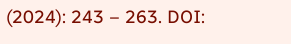(2024): 243 – 263. DOI: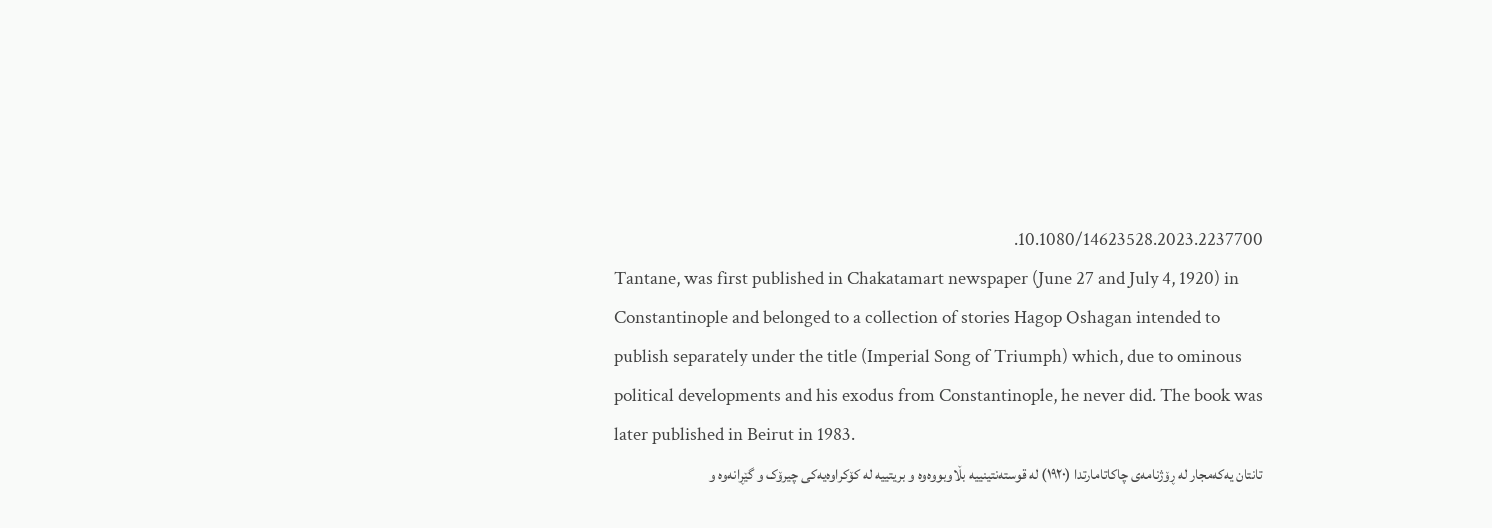10.1080/14623528.2023.2237700.
Tantane, was first published in Chakatamart newspaper (June 27 and July 4, 1920) in Constantinople and belonged to a collection of stories Hagop Oshagan intended to publish separately under the title (Imperial Song of Triumph) which, due to ominous political developments and his exodus from Constantinople, he never did. The book was later published in Beirut in 1983.
تانتان یەکەمجار لە ڕۆژنامەی چاکاتامارتدا (١٩٢٠) لە قوستەنتینییە بڵاوبووەوە و بریتییە لە کۆکراوەیەکی چیرۆک و گێڕانەوە و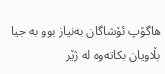هاگۆپ ئۆشاگان بەنیاز بوو بە جیا بڵاویان بکاتەوە لە ژێر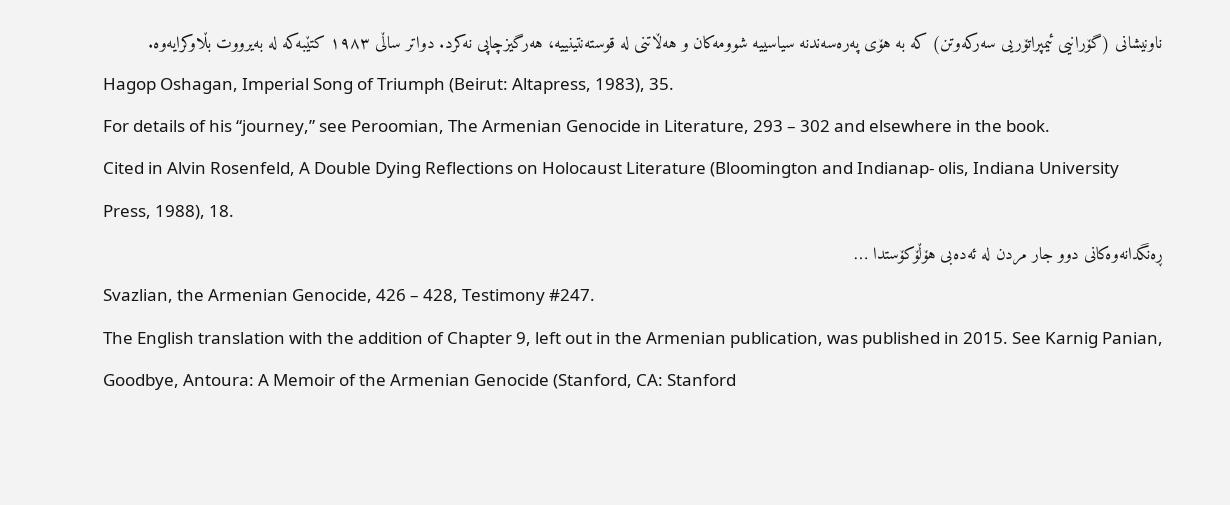ناونیشانی (گۆرانیی ئیمپراتۆریی سەرکەوتن) کە بە هۆی پەرەسەندنە سیاسییە شوومەکان و هەڵاتنی لە قوستەنتینییە، هەرگیزچاپی نەکرد. دواتر ساڵی ١٩٨٣ کتێبەکە لە بەیرووت بڵاوکرایەوە.
Hagop Oshagan, Imperial Song of Triumph (Beirut: Altapress, 1983), 35.
For details of his “journey,” see Peroomian, The Armenian Genocide in Literature, 293 – 302 and elsewhere in the book.
Cited in Alvin Rosenfeld, A Double Dying Reflections on Holocaust Literature (Bloomington and Indianap- olis, Indiana University Press, 1988), 18.
ڕەنگدانەوەکانی دوو جار مردن لە ئەدەبی هۆڵۆکۆستدا …
Svazlian, the Armenian Genocide, 426 – 428, Testimony #247.
The English translation with the addition of Chapter 9, left out in the Armenian publication, was published in 2015. See Karnig Panian, Goodbye, Antoura: A Memoir of the Armenian Genocide (Stanford, CA: Stanford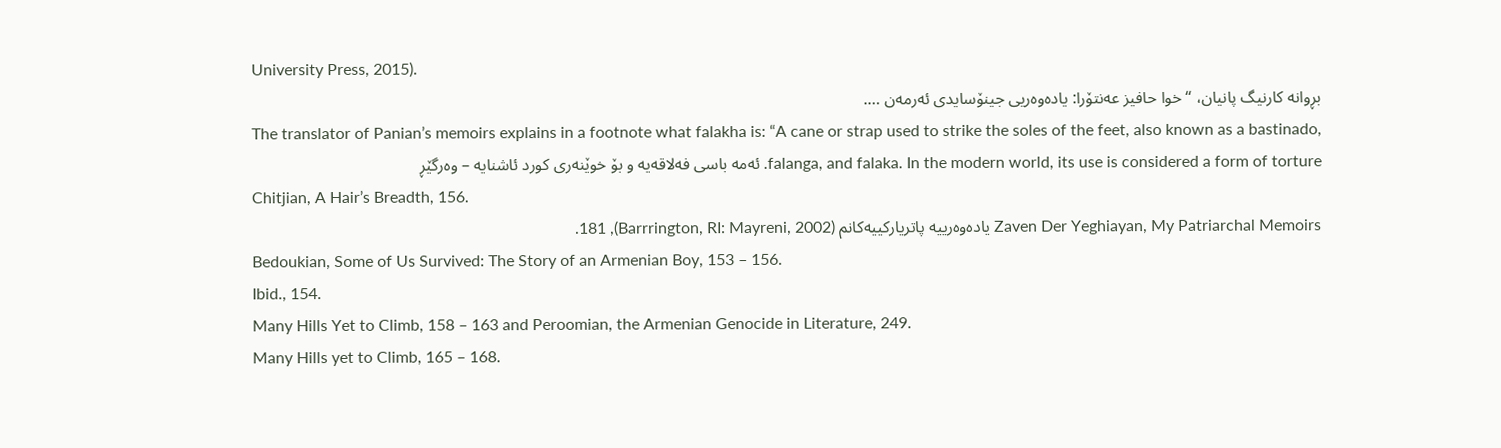University Press, 2015).
بڕوانە کارنیگ پانیان، “خوا حافیز عەنتۆرا: یادەوەریی جینۆسایدی ئەرمەن ….
The translator of Panian’s memoirs explains in a footnote what falakha is: “A cane or strap used to strike the soles of the feet, also known as a bastinado, falanga, and falaka. In the modern world, its use is considered a form of torture. ئەمە باسی فەلاقەیە و بۆ خوێنەری کورد ئاشنایە – وەرگێڕ
Chitjian, A Hair’s Breadth, 156.
Zaven Der Yeghiayan, My Patriarchal Memoirs یادەوەرییە پاتریارکییەکانم (Barrrington, RI: Mayreni, 2002), 181.
Bedoukian, Some of Us Survived: The Story of an Armenian Boy, 153 – 156.
Ibid., 154.
Many Hills Yet to Climb, 158 – 163 and Peroomian, the Armenian Genocide in Literature, 249.
Many Hills yet to Climb, 165 – 168.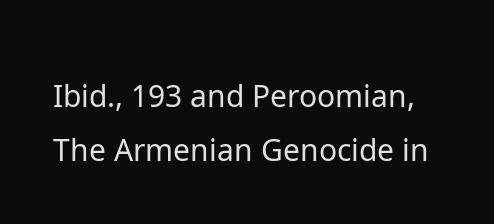Ibid., 193 and Peroomian, The Armenian Genocide in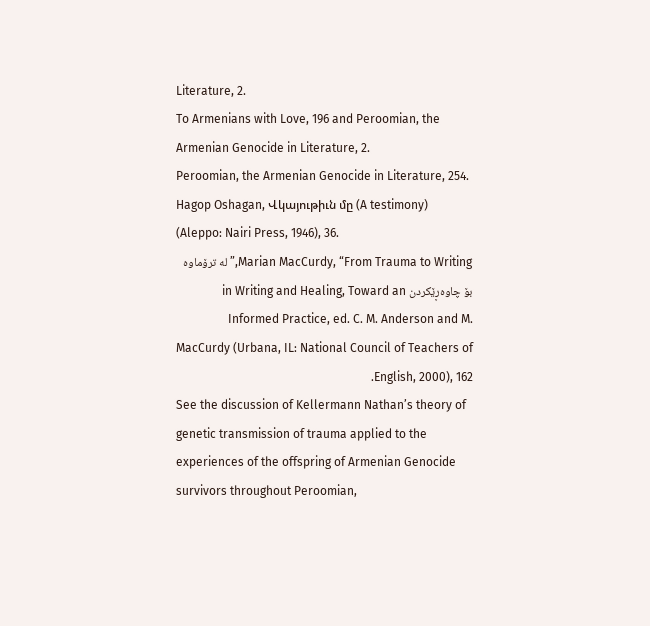Literature, 2.
To Armenians with Love, 196 and Peroomian, the Armenian Genocide in Literature, 2.
Peroomian, the Armenian Genocide in Literature, 254.
Hagop Oshagan, Վկայութիւն մը (A testimony) (Aleppo: Nairi Press, 1946), 36.
Marian MacCurdy, “From Trauma to Writing,” لە ترۆماوە بۆ چاوەڕێکردن in Writing and Healing, Toward an Informed Practice, ed. C. M. Anderson and M. MacCurdy (Urbana, IL: National Council of Teachers of English, 2000), 162.
See the discussion of Kellermann Nathan’s theory of genetic transmission of trauma applied to the experiences of the offspring of Armenian Genocide survivors throughout Peroomian,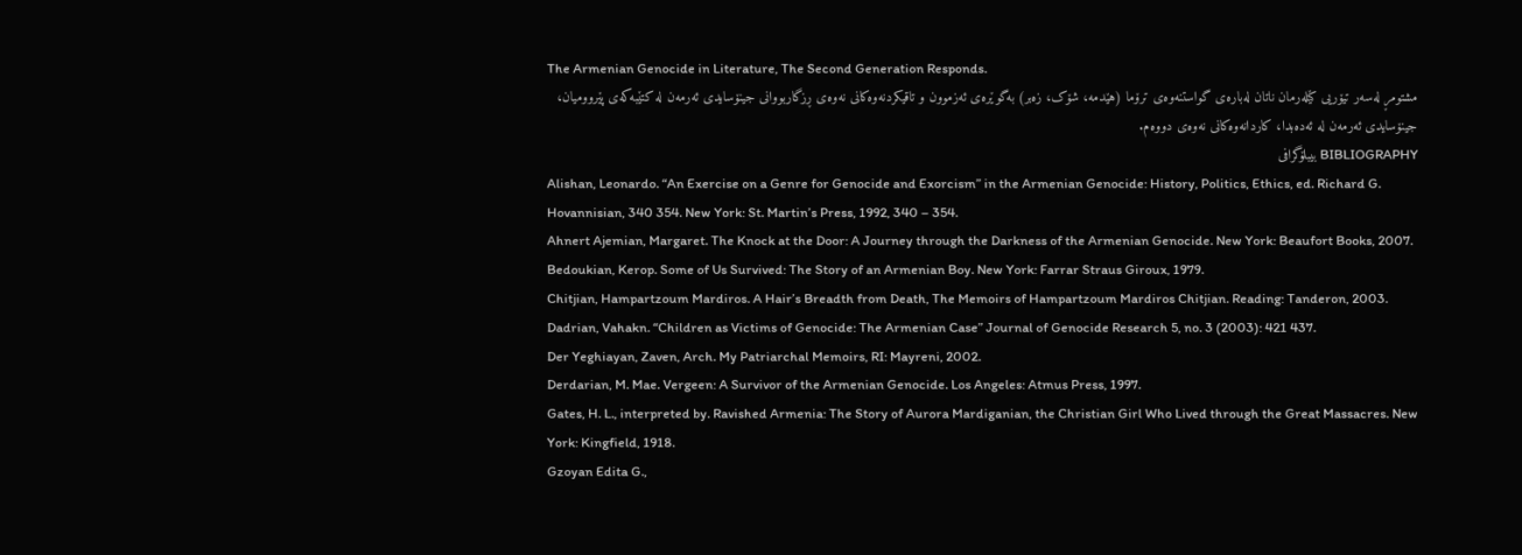The Armenian Genocide in Literature, The Second Generation Responds.
مشتومڕ لەسەر تیۆریی کێلەرمان ناتان لەبارەی گواستنەوەی ترۆما (هێدمە، شۆک، زەبر) بەگوێرەی ئەزموون و تاقیکردنەوەکانی نەوەی ڕزگاربووانی جینۆسایدی ئەرمەن لە کتێبەکەی پێروومیان، جینۆسایدی ئەرمەن لە ئەدەبدا، کاردانەوەکانی نەوەی دووەم.
BIBLIOGRAPHY بیبلۆگرافی
Alishan, Leonardo. “An Exercise on a Genre for Genocide and Exorcism” in the Armenian Genocide: History, Politics, Ethics, ed. Richard G. Hovannisian, 340 354. New York: St. Martin’s Press, 1992, 340 – 354.
Ahnert Ajemian, Margaret. The Knock at the Door: A Journey through the Darkness of the Armenian Genocide. New York: Beaufort Books, 2007.
Bedoukian, Kerop. Some of Us Survived: The Story of an Armenian Boy. New York: Farrar Straus Giroux, 1979.
Chitjian, Hampartzoum Mardiros. A Hair’s Breadth from Death, The Memoirs of Hampartzoum Mardiros Chitjian. Reading: Tanderon, 2003.
Dadrian, Vahakn. “Children as Victims of Genocide: The Armenian Case” Journal of Genocide Research 5, no. 3 (2003): 421 437.
Der Yeghiayan, Zaven, Arch. My Patriarchal Memoirs, RI: Mayreni, 2002.
Derdarian, M. Mae. Vergeen: A Survivor of the Armenian Genocide. Los Angeles: Atmus Press, 1997.
Gates, H. L., interpreted by. Ravished Armenia: The Story of Aurora Mardiganian, the Christian Girl Who Lived through the Great Massacres. New York: Kingfield, 1918.
Gzoyan Edita G.,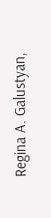Regina A. Galustyan,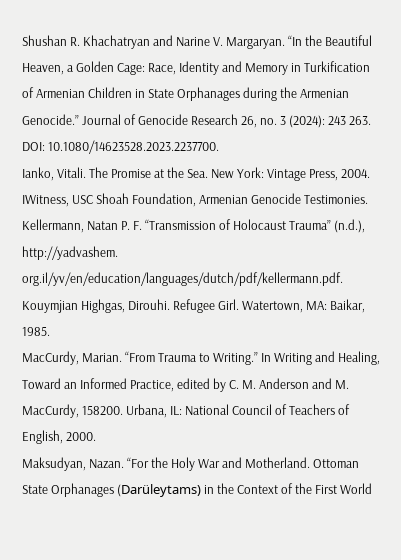Shushan R. Khachatryan and Narine V. Margaryan. “In the Beautiful Heaven, a Golden Cage: Race, Identity and Memory in Turkification of Armenian Children in State Orphanages during the Armenian Genocide.” Journal of Genocide Research 26, no. 3 (2024): 243 263. DOI: 10.1080/14623528.2023.2237700.
Ianko, Vitali. The Promise at the Sea. New York: Vintage Press, 2004. IWitness, USC Shoah Foundation, Armenian Genocide Testimonies.
Kellermann, Natan P. F. “Transmission of Holocaust Trauma” (n.d.), http://yadvashem. org.il/yv/en/education/languages/dutch/pdf/kellermann.pdf.
Kouymjian Highgas, Dirouhi. Refugee Girl. Watertown, MA: Baikar, 1985.
MacCurdy, Marian. “From Trauma to Writing.” In Writing and Healing, Toward an Informed Practice, edited by C. M. Anderson and M. MacCurdy, 158200. Urbana, IL: National Council of Teachers of English, 2000.
Maksudyan, Nazan. “For the Holy War and Motherland. Ottoman State Orphanages (Darüleytams) in the Context of the First World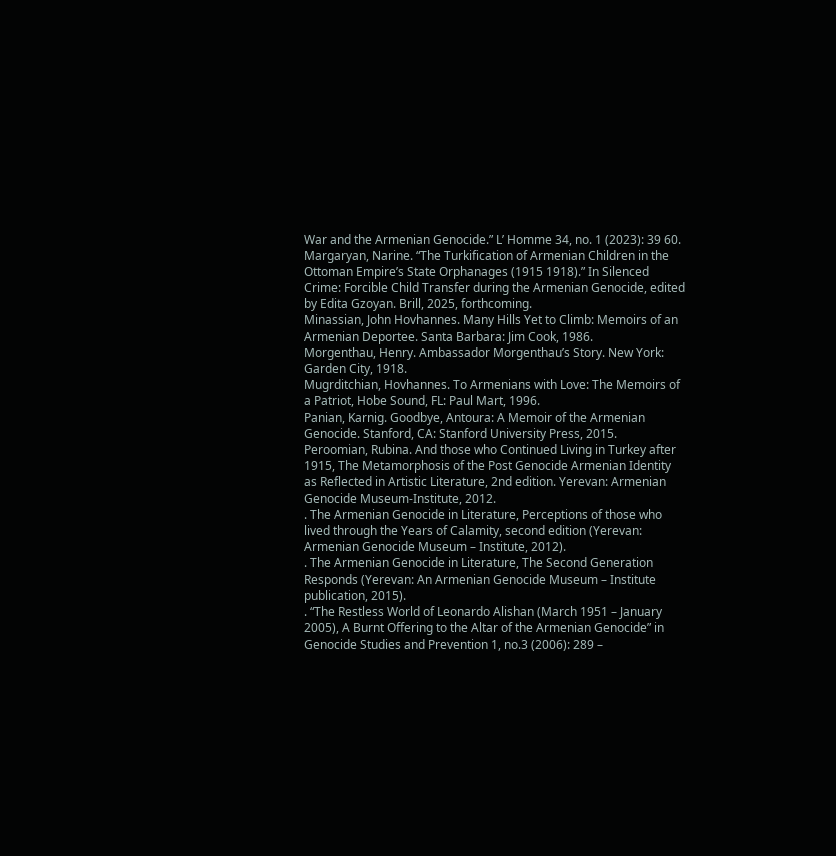War and the Armenian Genocide.” L’ Homme 34, no. 1 (2023): 39 60.
Margaryan, Narine. “The Turkification of Armenian Children in the Ottoman Empire’s State Orphanages (1915 1918).” In Silenced Crime: Forcible Child Transfer during the Armenian Genocide, edited by Edita Gzoyan. Brill, 2025, forthcoming.
Minassian, John Hovhannes. Many Hills Yet to Climb: Memoirs of an Armenian Deportee. Santa Barbara: Jim Cook, 1986.
Morgenthau, Henry. Ambassador Morgenthau’s Story. New York: Garden City, 1918.
Mugrditchian, Hovhannes. To Armenians with Love: The Memoirs of a Patriot, Hobe Sound, FL: Paul Mart, 1996.
Panian, Karnig. Goodbye, Antoura: A Memoir of the Armenian Genocide. Stanford, CA: Stanford University Press, 2015.
Peroomian, Rubina. And those who Continued Living in Turkey after 1915, The Metamorphosis of the Post Genocide Armenian Identity as Reflected in Artistic Literature, 2nd edition. Yerevan: Armenian Genocide Museum-Institute, 2012.
. The Armenian Genocide in Literature, Perceptions of those who lived through the Years of Calamity, second edition (Yerevan: Armenian Genocide Museum – Institute, 2012).
. The Armenian Genocide in Literature, The Second Generation Responds (Yerevan: An Armenian Genocide Museum – Institute publication, 2015).
. “The Restless World of Leonardo Alishan (March 1951 – January 2005), A Burnt Offering to the Altar of the Armenian Genocide” in Genocide Studies and Prevention 1, no.3 (2006): 289 –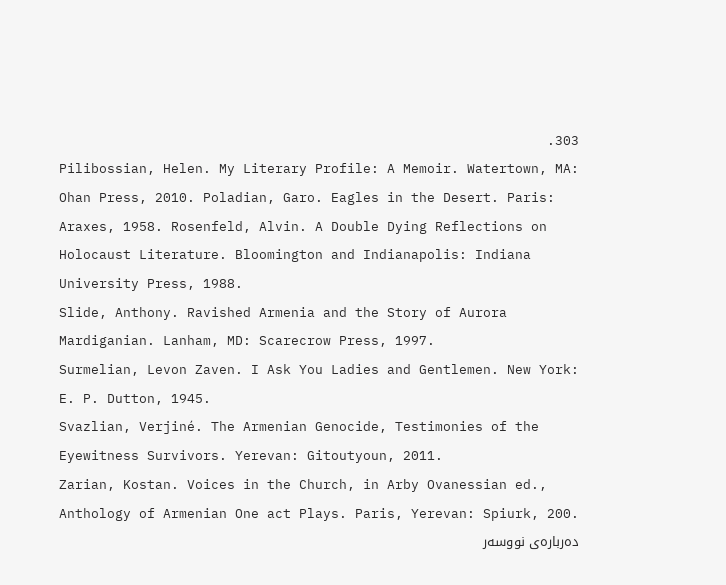303.
Pilibossian, Helen. My Literary Profile: A Memoir. Watertown, MA: Ohan Press, 2010. Poladian, Garo. Eagles in the Desert. Paris: Araxes, 1958. Rosenfeld, Alvin. A Double Dying Reflections on Holocaust Literature. Bloomington and Indianapolis: Indiana University Press, 1988.
Slide, Anthony. Ravished Armenia and the Story of Aurora Mardiganian. Lanham, MD: Scarecrow Press, 1997.
Surmelian, Levon Zaven. I Ask You Ladies and Gentlemen. New York: E. P. Dutton, 1945.
Svazlian, Verjiné. The Armenian Genocide, Testimonies of the Eyewitness Survivors. Yerevan: Gitoutyoun, 2011.
Zarian, Kostan. Voices in the Church, in Arby Ovanessian ed., Anthology of Armenian One act Plays. Paris, Yerevan: Spiurk, 200.
دەربارەی نووسەر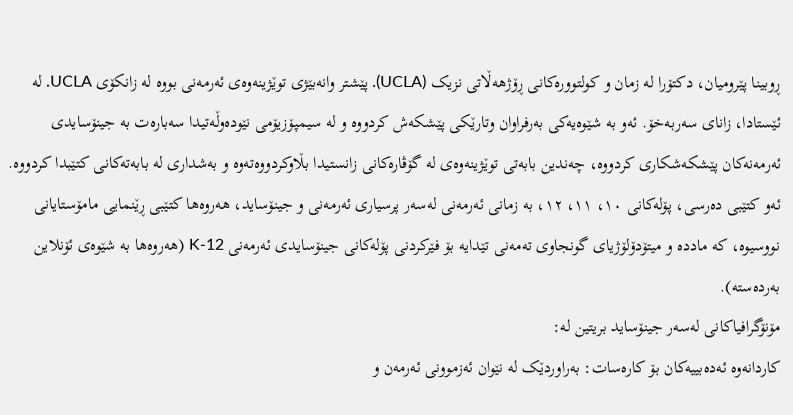ڕوبینا پێرومیان، دکتۆرا لە زمان و کولتوورەکانی ڕۆژهەڵاتی نزیک (UCLA). پێشتر وانەبێژی توێژینەوەی ئەرمەنی بووە لە زانکۆی UCLA. لە ئێستادا، زانای سەربەخۆ. ئەو بە شێوەیەکی بەرفراوان وتارێکی پێشکەش کردووە و لە سیمپۆزیۆمی نێودەوڵەتیدا سەبارەت بە جینۆسایدی ئەرمەنەکان پێشکەشکاری کردووە، چەندین بابەتی توێژینەوەی لە گۆڤارەکانی زانستیدا بڵاوکردووەتەوە و بەشداری لە بابەتەکانی کتێبدا کردووە.
ئەو کتێبی دەرسی، پۆلەکانی ١٠، ١١، ١٢، بە زمانی ئەرمەنی لەسەر پرسیاری ئەرمەنی و جینۆساید، هەروەها کتێبی ڕێنمایی مامۆستایانی نووسیوە، کە ماددە و میتۆدۆلۆژیای گونجاوی تەمەنی تێدایە بۆ فێرکردنی پۆلەکانی جینۆسایدی ئەرمەنی K-12 (هەروەها بە شێوەی ئۆنلاین بەردەستە).
مۆنۆگرافیاکانی لەسەر جینۆساید بریتین لە:
کاردانەوە ئەدەبییەکان بۆ کارەسات: بەراوردێک لە نێوان ئەزموونی ئەرمەن و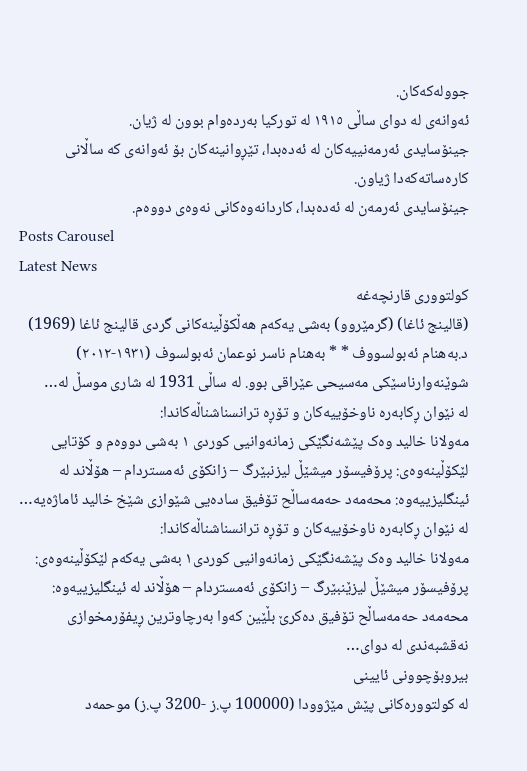جوولەکەکان.
ئەوانەی لە دوای ساڵی ١٩١٥ لە تورکیا بەردەوام بوون لە ژیان.
جینۆسایدی ئەرمەنییەکان لە ئەدەبدا، تێڕوانینەکان بۆ ئەوانەی کە ساڵانی کارەساتەکەدا ژیاون.
جینۆسایدی ئەرمەن لە ئەدەبدا، کاردانەوەکانی نەوەی دووەم.
Posts Carousel
Latest News
کولتوورى قارنچەغە
(قالینج ئاغا) (گرمێروو) بەشى يەكەم ھەڵکۆڵينەکانى گردی قالینج ئاغا (1969) د.بەھنام ئەبولسووف * * بەهنام ناسر نوعمان ئەبولسوف (١٩٣١-٢٠١٢) شوێنەوارناسێکی مەسیحی عێراقی بوو. لە ساڵی 1931 لە شاری موسڵ لە…
لە نێوان ڕکابەرە ناوخۆییەکان و تۆڕە ترانسناشناڵەکاندا:
مەولانا خالید وەک پێشەنگێکی زمانەوانیی کوردی ١ بەشی دووەم و کۆتایی لێکۆڵینەوەی: پرۆفیسۆر میشێڵ لیزنبێرگ – زانکۆی ئەمستردام – هۆڵاند لە ئینگلیزییەوە: محەمەد حەمەساڵح تۆفیق سادەیی شێوازی شێخ خالید ئاماژەیە…
لە نێوان ڕکابەرە ناوخۆییەکان و تۆڕە ترانسناشناڵەکاندا:
مەولانا خالید وەک پێشەنگێکی زمانەوانیی کوردی١ بەشی یەکەم لێکۆڵینەوەی: پرۆفیسۆر ميشێڵ ليزێنبێرگ – زانکۆی ئەمستردام – هۆڵاند لە ئینگلیزییەوە: محەمەد حەمەساڵح تۆفیق دەکرێ بڵێین کەوا بەرچاوترین ڕیفۆرمخوازی نەقشبەندی لە دوای…
بیروبۆچوونی ئایینی
لە کولتوورەکانى پێش مێژوودا (100000 پ.ز -3200 پ.ز) موحمەد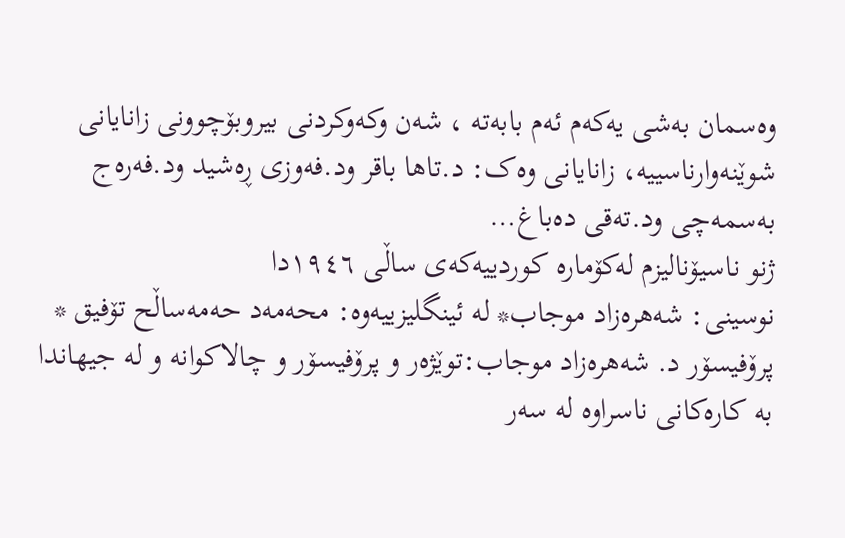وەسمان بەشی یەکەم ئەم بابەتە ، شەن وکەوکردنی بیروبۆچوونی زانایانی شوێنەوارناسييە، زانایانی وەک: د.تاھا باقر ود.فەوزی ڕەشید ود.فەرەج بەسمەچی ود.تەقی دەباغ…
ژنو ناسیۆنالیزم لەکۆمارە کوردییەکەی ساڵی ١٩٤٦دا
نوسینی: شەهرەزاد موجاب* لە ئینگلیزییەوە: محەمەد حەمەساڵح تۆفیق * پرۆفیسۆر د. شەهرەزاد موجاب:توێژەر و پرۆفیسۆر و چالاکوانە و لە جیهاندا بە کارەکانی ناسراوە لە سەر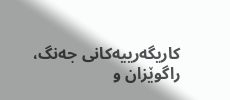کاریگەرییەکانی جەنگ، راگوێزان و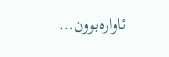ئاوارەبوون…